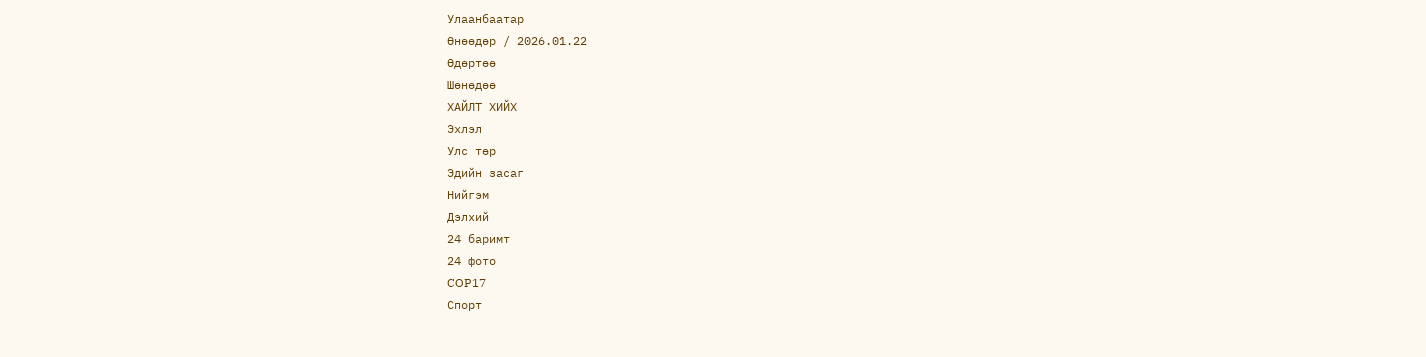Улаанбаатар
Өнөөдөр / 2026.01.22
Өдөртөө
Шөнөдөө
ХАЙЛТ ХИЙХ
Эхлэл
Улс төр
Эдийн засаг
Нийгэм
Дэлхий
24 баримт
24 фото
COP17
Спорт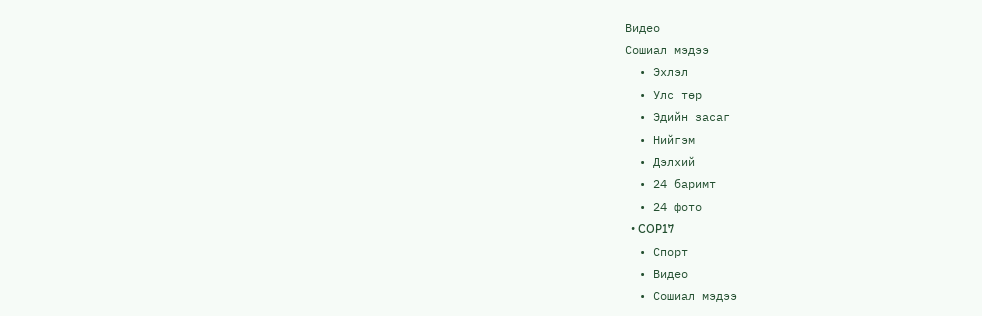Видео
Сошиал мэдээ
  • Эхлэл
  • Улс төр
  • Эдийн засаг
  • Нийгэм
  • Дэлхий
  • 24 баримт
  • 24 фото
  • COP17
  • Спорт
  • Видео
  • Сошиал мэдээ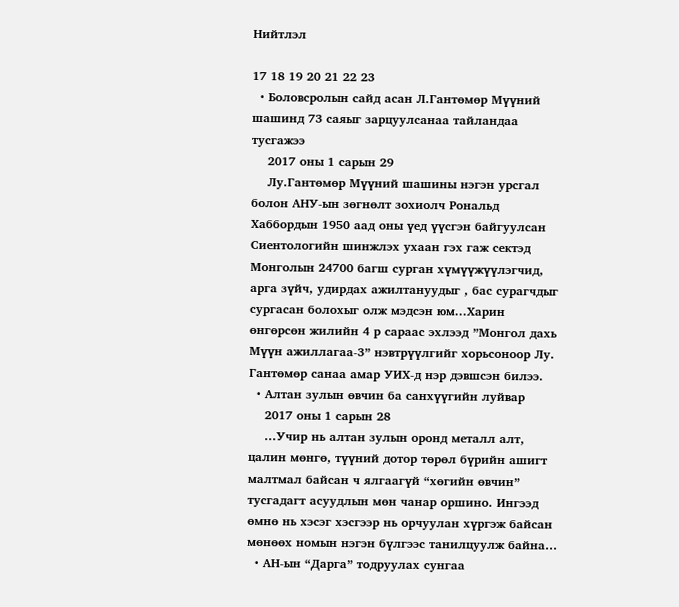Нийтлэл

17 18 19 20 21 22 23
  • Боловсролын сайд асан Л.Гантөмөр Мүүний шашинд 73 саяыг зарцуулсанаа тайландаа тусгажээ
    2017 оны 1 сарын 29
    Лу.Гантөмөр Мүүний шашины нэгэн урсгал болон АНУ-ын зөгнөлт зохиолч Рональд Хаббордын 1950 аад оны үед үүсгэн байгуулсан Сиентологийн шинжлэх ухаан гэх гаж сектэд Монголын 24700 багш сурган хүмүүжүүлэгчид, арга зүйч, удирдах ажилтануудыг , бас сурагчдыг сургасан болохыг олж мэдсэн юм...Харин өнгөрсөн жилийн 4 р сараас эхлээд ”Монгол дахь Мүүн ажиллагаа-3” нэвтрүүлгийг хорьсоноор Лу. Гантөмөр санаа амар УИХ-д нэр дэвшсэн билээ.
  • Алтан зулын өвчин ба санхүүгийн луйвар
    2017 оны 1 сарын 28
    ...Учир нь алтан зулын оронд металл алт, цалин мөнгө, түүний дотор төрөл бүрийн ашигт малтмал байсан ч ялгаагүй “хөгийн өвчин” тусгадагт асуудлын мөн чанар оршино. Ингээд өмнө нь хэсэг хэсгээр нь орчуулан хүргэж байсан мөнөөх номын нэгэн бүлгээс танилцуулж байна…
  • АН-ын “Дарга” тодруулах сунгаа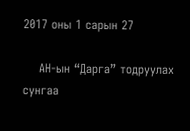2017 оны 1 сарын 27

    АН-ын “Дарга” тодруулах сунгаа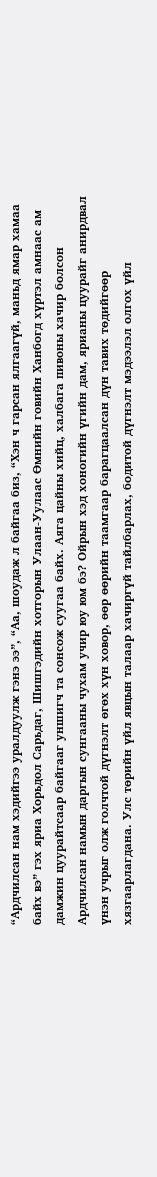“Ардчилсан нам хэдийгээ уралдуулж гэнэ ээ”, “Аа, шоудаж л байгаа биз, “Хэн ч гарсан ялгаагүй, маньд ямар хамаа байх вэ” гэх яриа Хорьдол Сарьдаг, Шишгэдийн хотгорын Улаан-Уулаас Өмнийн говийн Ханбогд хүртэл амнаас ам дамжин цуурайтсаар байгааг уншигч та сонсож суугаа байх. Аяга цайны хийц, халбага пивоны хачир болсон Ардчилсан намын даргын сунгааны чухам учир юу юм бэ? Ойрын хэд хоногийн үгийн дам, ярианы цуурайг анирдвал үнэн учрыг олж голчтой дүгнэлт өгөх хүн ховор, өөр өөрийн таамгаар барагцаалсан дүн тавих төдийгөөр хязгаарлагдана. Улс төрийн үйл явцын талаар хачиргүй тайлбарлах, бодитой дүгнэлт мэдээлэл олгох үйл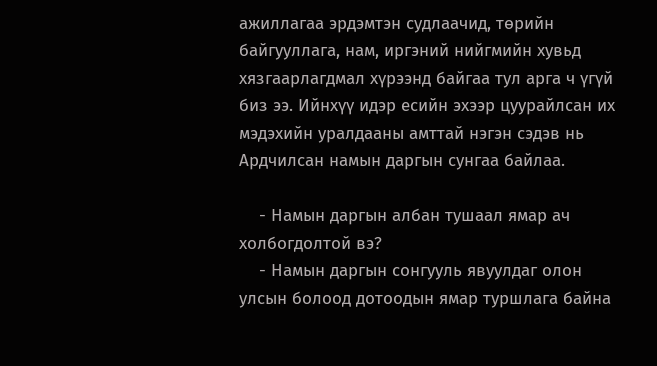ажиллагаа эрдэмтэн судлаачид, төрийн байгууллага, нам, иргэний нийгмийн хувьд хязгаарлагдмал хүрээнд байгаа тул арга ч үгүй биз ээ. Ийнхүү идэр есийн эхээр цуурайлсан их мэдэхийн уралдааны амттай нэгэн сэдэв нь Ардчилсан намын даргын сунгаа байлаа.

    - Намын даргын албан тушаал ямар ач холбогдолтой вэ?
    - Намын даргын сонгууль явуулдаг олон улсын болоод дотоодын ямар туршлага байна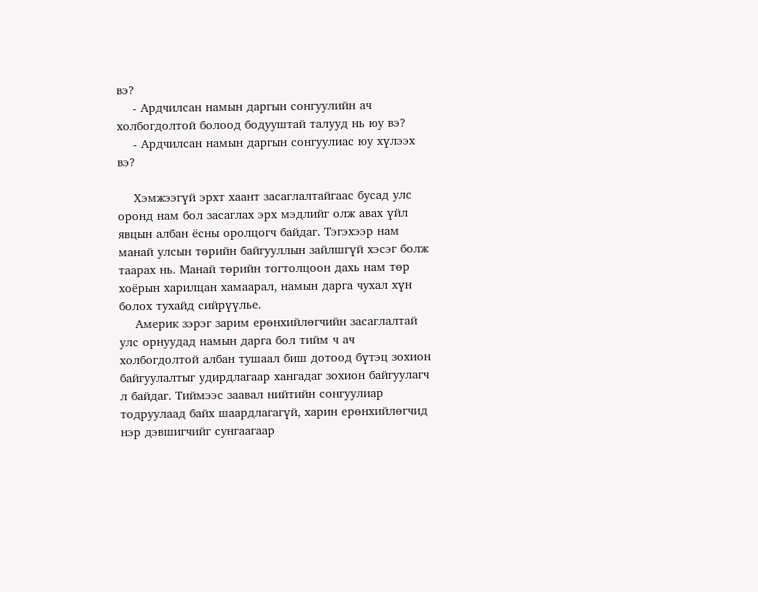вэ?
    - Ардчилсан намын даргын сонгуулийн ач холбогдолтой болоод бодууштай талууд нь юу вэ?
    - Ардчилсан намын даргын сонгуулиас юу хүлээх вэ?

    Хэмжээгүй эрхт хаант засаглалтайгаас бусад улс оронд нам бол засаглах эрх мэдлийг олж авах үйл явцын албан ёсны оролцогч байдаг. Тэгэхээр нам манай улсын төрийн байгууллын зайлшгүй хэсэг болж таарах нь. Манай төрийн тогтолцоон дахь нам төр хоёрын харилцан хамаарал, намын дарга чухал хүн болох тухайд сийрүүлье.
    Америк зэрэг зарим ерөнхийлөгчийн засаглалтай улс орнуудад намын дарга бол тийм ч ач холбогдолтой албан тушаал биш дотоод бүтэц зохион байгуулалтыг удирдлагаар хангадаг зохион байгуулагч л байдаг. Тиймээс заавал нийтийн сонгуулиар тодруулаад байх шаардлагагүй, харин ерөнхийлөгчид нэр дэвшигчийг сунгаагаар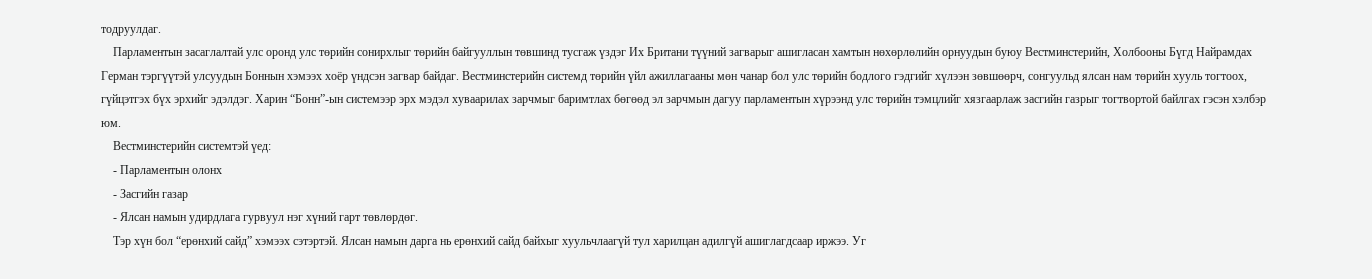тодруулдаг.
    Парламентын засаглалтай улс оронд улс төрийн сонирхлыг төрийн байгууллын төвшинд тусгаж үздэг Их Британи түүний загварыг ашигласан хамтын нөхөрлөлийн орнуудын буюу Вестминстерийн, Холбооны Бүгд Найрамдах Герман тэргүүтэй улсуудын Боннын хэмээх хоёр үндсэн загвар байдаг. Вестминстерийн системд төрийн үйл ажиллагааны мөн чанар бол улс төрийн бодлого гэдгийг хүлээн зөвшөөрч, сонгуульд ялсан нам төрийн хууль тогтоох, гүйцэтгэх бүх эрхийг эдэлдэг. Харин “Бонн”-ын системээр эрх мэдэл хуваарилах зарчмыг баримтлах бөгөөд эл зарчмын дагуу парламентын хүрээнд улс төрийн тэмцлийг хязгаарлаж засгийн газрыг тогтвортой байлгах гэсэн хэлбэр юм.
    Вестминстерийн системтэй үед:
    - Парламентын олонх
    - Засгийн газар
    - Ялсан намын удирдлага гурвуул нэг хүний гарт төвлөрдөг.
    Тэр хүн бол “ерөнхий сайд” хэмээх сэтэртэй. Ялсан намын дарга нь ерөнхий сайд байхыг хуульчлаагүй тул харилцан адилгүй ашиглагдсаар иржээ. Уг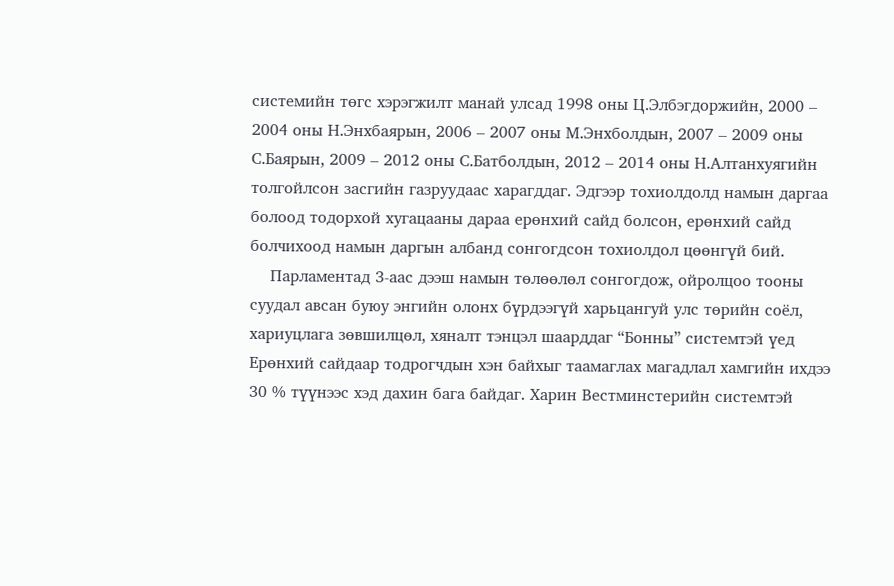системийн төгс хэрэгжилт манай улсад 1998 оны Ц.Элбэгдоржийн, 2000 – 2004 оны Н.Энхбаярын, 2006 – 2007 оны М.Энхболдын, 2007 – 2009 оны С.Баярын, 2009 – 2012 оны С.Батболдын, 2012 – 2014 оны Н.Алтанхуягийн толгойлсон засгийн газруудаас харагддаг. Эдгээр тохиолдолд намын даргаа болоод тодорхой хугацааны дараа ерөнхий сайд болсон, ерөнхий сайд болчихоод намын даргын албанд сонгогдсон тохиолдол цөөнгүй бий.
    Парламентад 3-аас дээш намын төлөөлөл сонгогдож, ойролцоо тооны суудал авсан буюу энгийн олонх бүрдээгүй харьцангуй улс төрийн соёл, хариуцлага зөвшилцөл, хяналт тэнцэл шаарддаг “Бонны” системтэй үед Ерөнхий сайдаар тодрогчдын хэн байхыг таамаглах магадлал хамгийн ихдээ 30 % түүнээс хэд дахин бага байдаг. Харин Вестминстерийн системтэй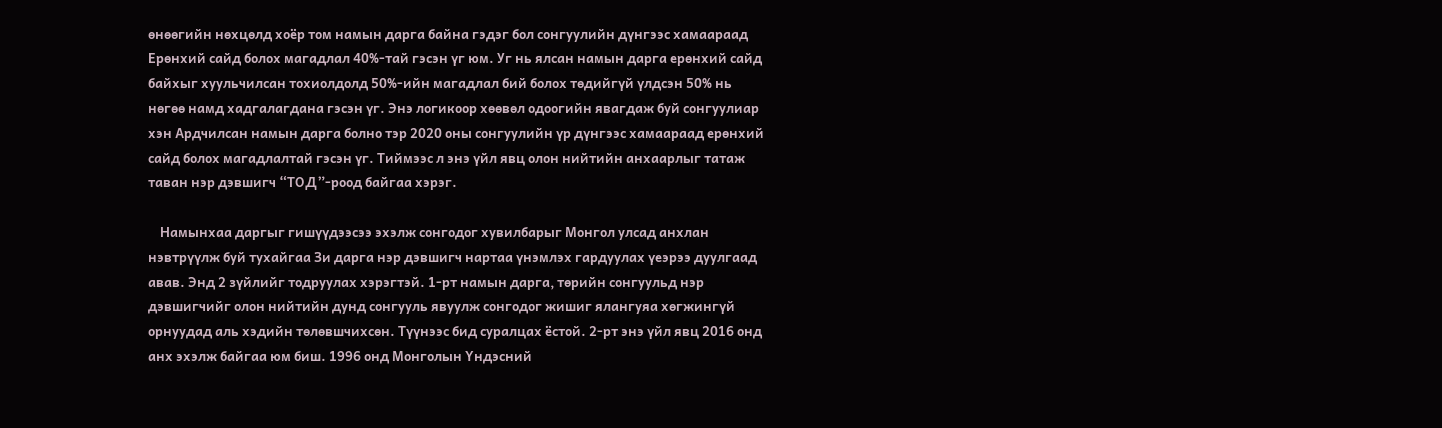өнөөгийн нөхцөлд хоёр том намын дарга байна гэдэг бол сонгуулийн дүнгээс хамаараад Ерөнхий сайд болох магадлал 40%-тай гэсэн үг юм. Уг нь ялсан намын дарга ерөнхий сайд байхыг хуульчилсан тохиолдолд 50%-ийн магадлал бий болох төдийгүй үлдсэн 50% нь нөгөө намд хадгалагдана гэсэн үг. Энэ логикоор хөөвөл одоогийн явагдаж буй сонгуулиар хэн Ардчилсан намын дарга болно тэр 2020 оны сонгуулийн үр дүнгээс хамаараад ерөнхий сайд болох магадлалтай гэсэн үг. Тиймээс л энэ үйл явц олон нийтийн анхаарлыг татаж таван нэр дэвшигч “ТОД”-роод байгаа хэрэг.

    Намынхаа даргыг гишүүдээсээ эхэлж сонгодог хувилбарыг Монгол улсад анхлан нэвтрүүлж буй тухайгаа Зи дарга нэр дэвшигч нартаа үнэмлэх гардуулах үеэрээ дуулгаад авав. Энд 2 зүйлийг тодруулах хэрэгтэй. 1-рт намын дарга, төрийн сонгуульд нэр дэвшигчийг олон нийтийн дунд сонгууль явуулж сонгодог жишиг ялангуяа хөгжингүй орнуудад аль хэдийн төлөвшчихсөн. Түүнээс бид суралцах ёстой. 2-рт энэ үйл явц 2016 онд анх эхэлж байгаа юм биш. 1996 онд Монголын Үндэсний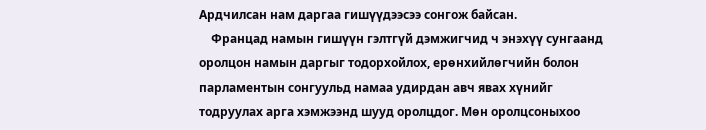Ардчилсан нам даргаа гишүүдээсээ сонгож байсан.
    Францад намын гишүүн гэлтгүй дэмжигчид ч энэхүү сунгаанд оролцон намын даргыг тодорхойлох, ерөнхийлөгчийн болон парламентын сонгуульд намаа удирдан авч явах хүнийг тодруулах арга хэмжээнд шууд оролцдог. Мөн оролцсоныхоо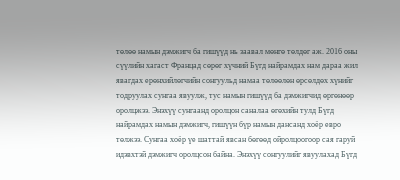төлөө намын дэмжигч ба гишүүд нь заавал мөнгө төлдөг аж. 2016 оны сүүлийн хагаст Францад сөрөг хүчний Бүгд найрамдах нам дараа жил явагдах ерөнхийлөгчийн сонгуульд намаа төлөөлөн өрсөлдөх хүнийг тодруулах сунгаа явуулж, тус намын гишүүд ба дэмжигчид өргөнөөр оролцжээ. Энэхүү сунгаанд оролцон саналаа өгөхийн тулд Бүгд найрамдах намын дэмжигч, гишүүн бүр намын дансанд хоёр евро төлжээ. Сунгаа хоёр үе шаттай явсан бөгөөд ойролцоогоор сая гаруй идэвхтэй дэмжигч оролцсон байна. Энэхүү сонгуулийг явуулахад Бүгд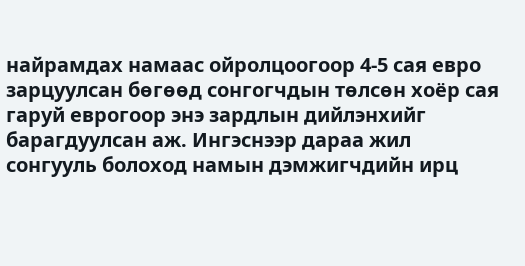найрамдах намаас ойролцоогоор 4-5 сая евро зарцуулсан бөгөөд сонгогчдын төлсөн хоёр сая гаруй еврогоор энэ зардлын дийлэнхийг барагдуулсан аж. Ингэснээр дараа жил сонгууль болоход намын дэмжигчдийн ирц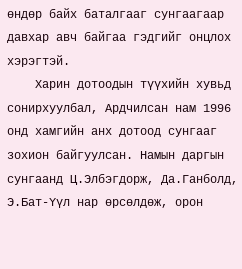өндөр байх баталгааг сунгаагаар давхар авч байгаа гэдгийг онцлох хэрэгтэй.
    Харин дотоодын түүхийн хувьд сонирхуулбал, Ардчилсан нам 1996 онд хамгийн анх дотоод сунгааг зохион байгуулсан. Намын даргын сунгаанд Ц.Элбэгдорж, Да.Ганболд, Э.Бат-Үүл нар өрсөлдөж, орон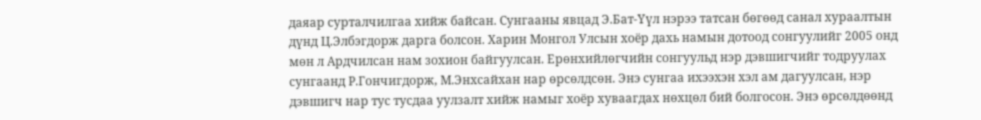даяар сурталчилгаа хийж байсан. Сунгааны явцад Э.Бат-Үүл нэрээ татсан бөгөөд санал хураалтын дүнд Ц.Элбэгдорж дарга болсон. Харин Монгол Улсын хоёр дахь намын дотоод сонгуулийг 2005 онд мөн л Ардчилсан нам зохион байгуулсан. Ерөнхийлөгчийн сонгуульд нэр дэвшигчийг тодруулах сунгаанд Р.Гончигдорж, М.Энхсайхан нар өрсөлдсөн. Энэ сунгаа ихээхэн хэл ам дагуулсан, нэр дэвшигч нар тус тусдаа уулзалт хийж намыг хоёр хуваагдах нөхцөл бий болгосон. Энэ өрсөлдөөнд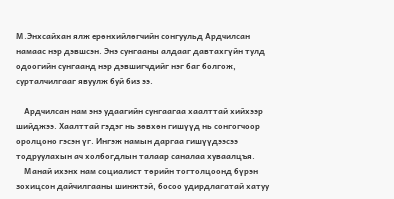М.Энхсайхан ялж ерөнхийлөгчийн сонгуульд Ардчилсан намаас нэр дэвшсэн. Энэ сунгааны алдааг давтахгүйн тулд одоогийн сунгаанд нэр дэвшигчдийг нэг баг болгож, сурталчилгааг явуулж буй биз ээ.

    Ардчилсан нам энэ удаагийн сунгаагаа хаалттай хийхээр шийджээ. Хаалттай гэдэг нь зөвхөн гишүүд нь сонгогчоор оролцоно гэсэн үг. Ингэж намын даргаа гишүүдээсээ тодруулахын ач холбогдлын талаар саналаа хуваалцъя.
    Манай ихэнх нам социалист төрийн тогтолцоонд бүрэн зохицсон дайчилгааны шинжтэй, босоо удирдлагатай хатуу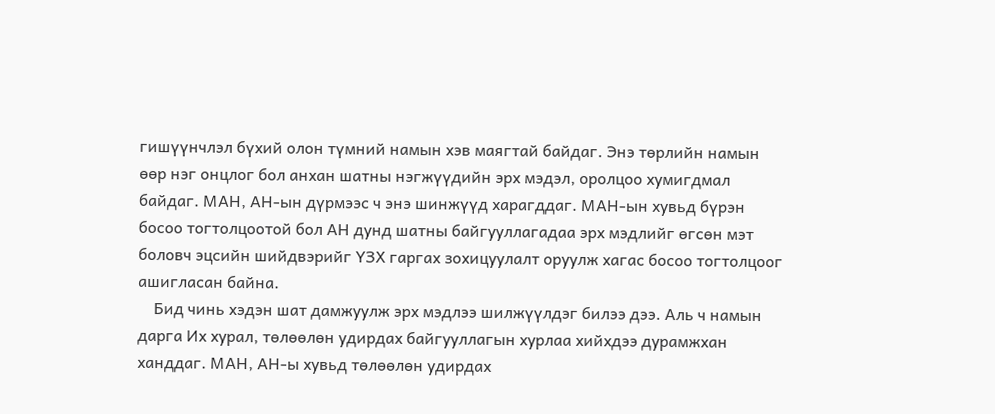гишүүнчлэл бүхий олон түмний намын хэв маягтай байдаг. Энэ төрлийн намын өөр нэг онцлог бол анхан шатны нэгжүүдийн эрх мэдэл, оролцоо хумигдмал байдаг. МАН, АН-ын дүрмээс ч энэ шинжүүд харагддаг. МАН-ын хувьд бүрэн босоо тогтолцоотой бол АН дунд шатны байгууллагадаа эрх мэдлийг өгсөн мэт боловч эцсийн шийдвэрийг ҮЗХ гаргах зохицуулалт оруулж хагас босоо тогтолцоог ашигласан байна.
    Бид чинь хэдэн шат дамжуулж эрх мэдлээ шилжүүлдэг билээ дээ. Аль ч намын дарга Их хурал, төлөөлөн удирдах байгууллагын хурлаа хийхдээ дурамжхан ханддаг. МАН, АН-ы хувьд төлөөлөн удирдах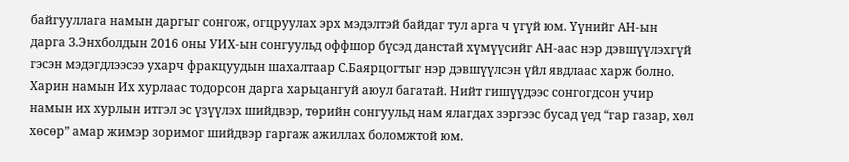байгууллага намын даргыг сонгож, огцруулах эрх мэдэлтэй байдаг тул арга ч үгүй юм. Үүнийг АН-ын дарга З.Энхболдын 2016 оны УИХ-ын сонгуульд оффшор бүсэд данстай хүмүүсийг АН-аас нэр дэвшүүлэхгүй гэсэн мэдэгдлээсээ ухарч фракцуудын шахалтаар С.Баярцогтыг нэр дэвшүүлсэн үйл явдлаас харж болно. Харин намын Их хурлаас тодорсон дарга харьцангуй аюул багатай. Нийт гишүүдээс сонгогдсон учир намын их хурлын итгэл эс үзүүлэх шийдвэр, төрийн сонгуульд нам ялагдах зэргээс бусад үед “гар газар, хөл хөсөр” амар жимэр зоримог шийдвэр гаргаж ажиллах боломжтой юм.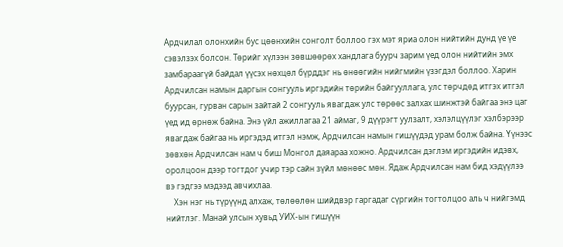Ардчилал олонхийн бус цөөнхийн сонголт боллоо гэх мэт яриа олон нийтийн дунд үе үе сэвэлзэх болсон. Төрийг хүлээн зөвшөөрөх хандлага буурч зарим үед олон нийтийн эмх замбараагүй байдал үүсэх нөхцөл бүрддэг нь өнөөгийн нийгмийн үзэгдэл боллоо. Харин Ардчилсан намын даргын сонгууль иргэдийн төрийн байгууллага, улс төрчдөд итгэх итгэл буурсан, гурван сарын зайтай 2 сонгууль явагдаж улс төрөөс залхах шинжтэй байгаа энэ цаг үед ид өрнөж байна. Энэ үйл ажиллагаа 21 аймаг, 9 дүүрэгт уулзалт, хэлэлцүүлэг хэлбэрээр явагдаж байгаа нь иргэдэд итгэл нэмж, Ардчилсан намын гишүүдэд урам болж байна. Үүнээс зөвхөн Ардчилсан нам ч биш Монгол даяараа хожно. Ардчилсан дэглэм иргэдийн идэвх, оролцоон дээр тогтдог учир тэр сайн зүйл мөнөөс мөн. Ядаж Ардчилсан нам бид хэдүүлээ вэ гэдгээ мэдээд авчихлаа.
    Хэн нэг нь түрүүнд алхаж, төлөөлөн шийдвэр гаргадаг сүргийн тогтолцоо аль ч нийгэмд нийтлэг. Манай улсын хувьд УИХ-ын гишүүн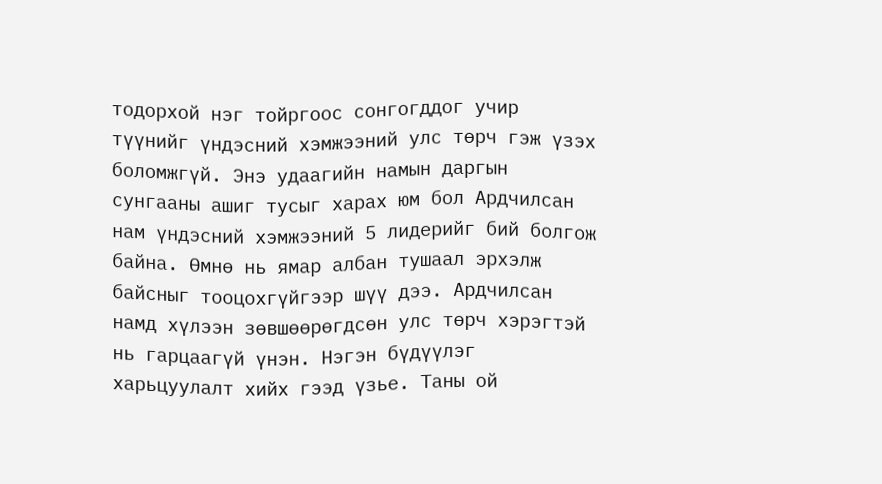тодорхой нэг тойргоос сонгогддог учир түүнийг үндэсний хэмжээний улс төрч гэж үзэх боломжгүй. Энэ удаагийн намын даргын сунгааны ашиг тусыг харах юм бол Ардчилсан нам үндэсний хэмжээний 5 лидерийг бий болгож байна. Өмнө нь ямар албан тушаал эрхэлж байсныг тооцохгүйгээр шүү дээ. Ардчилсан намд хүлээн зөвшөөрөгдсөн улс төрч хэрэгтэй нь гарцаагүй үнэн. Нэгэн бүдүүлэг харьцуулалт хийх гээд үзье. Таны ой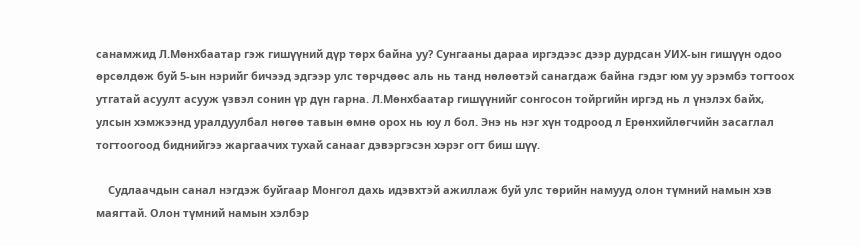санамжид Л.Мөнхбаатар гэж гишүүний дүр төрх байна уу? Сунгааны дараа иргэдээс дээр дурдсан УИХ-ын гишүүн одоо өрсөлдөж буй 5-ын нэрийг бичээд эдгээр улс төрчдөөс аль нь танд нөлөөтэй санагдаж байна гэдэг юм уу эрэмбэ тогтоох утгатай асуулт асууж үзвэл сонин үр дүн гарна. Л.Мөнхбаатар гишүүнийг сонгосон тойргийн иргэд нь л үнэлэх байх, улсын хэмжээнд уралдуулбал нөгөө тавын өмнө орох нь юу л бол. Энэ нь нэг хүн тодроод л Ерөнхийлөгчийн засаглал тогтоогоод биднийгээ жаргаачих тухай санааг дэвэргэсэн хэрэг огт биш шүү.

    Судлаачдын санал нэгдэж буйгаар Монгол дахь идэвхтэй ажиллаж буй улс төрийн намууд олон түмний намын хэв маягтай. Олон түмний намын хэлбэр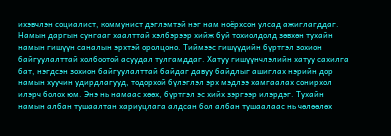ихэвчлэн социалист, коммунист дэглэмтэй нэг нам ноёрхсон улсад ажиглагддаг. Намын даргын сунгааг хаалттай хэлбэрээр хийж буй тохиолдолд зөвхөн тухайн намын гишүүн саналын эрхтэй оролцоно. Тиймээс гишүүдийн бүртгэл зохион байгуулалттай холбоотой асуудал тулгамддаг. Хатуу гишүүнчлэлийн хатуу сахилга бат, нэгдсэн зохион байгуулалттай байдаг давуу байдлыг ашиглах нэрийн дор намын хуучин удирдлагууд, тодорхой бүлэглэл эрх мэдлээ хамгаалах сонирхол илэрч болох юм. Энэ нь намаас хөөх, бүртгэл эс хийх зэргээр илэрдэг. Тухайн намын албан тушаалтан хариуцлага алдсан бол албан тушаалаас нь чөлөөлөх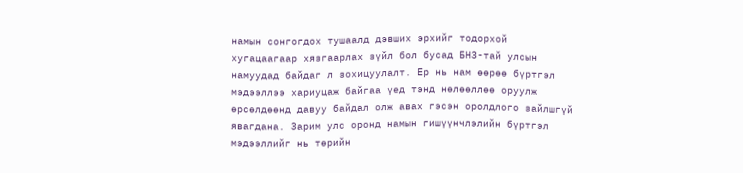намын сонгогдох тушаалд дэвших эрхийг тодорхой хугацаагаар хязгаарлах зүйл бол бусад БНЗ-тай улсын намуудад байдаг л зохицуулалт. Ер нь нам өөрөө бүртгэл мэдээллээ хариуцаж байгаа үед тэнд нөлөөллөө оруулж өрсөлдөөнд давуу байдал олж авах гэсэн оролдлого зайлшгүй явагдана. Зарим улс оронд намын гишүүнчлэлийн бүртгэл мэдээллийг нь төрийн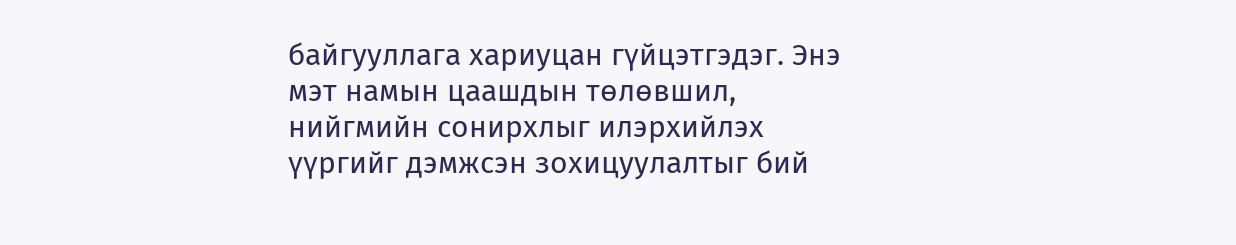байгууллага хариуцан гүйцэтгэдэг. Энэ мэт намын цаашдын төлөвшил, нийгмийн сонирхлыг илэрхийлэх үүргийг дэмжсэн зохицуулалтыг бий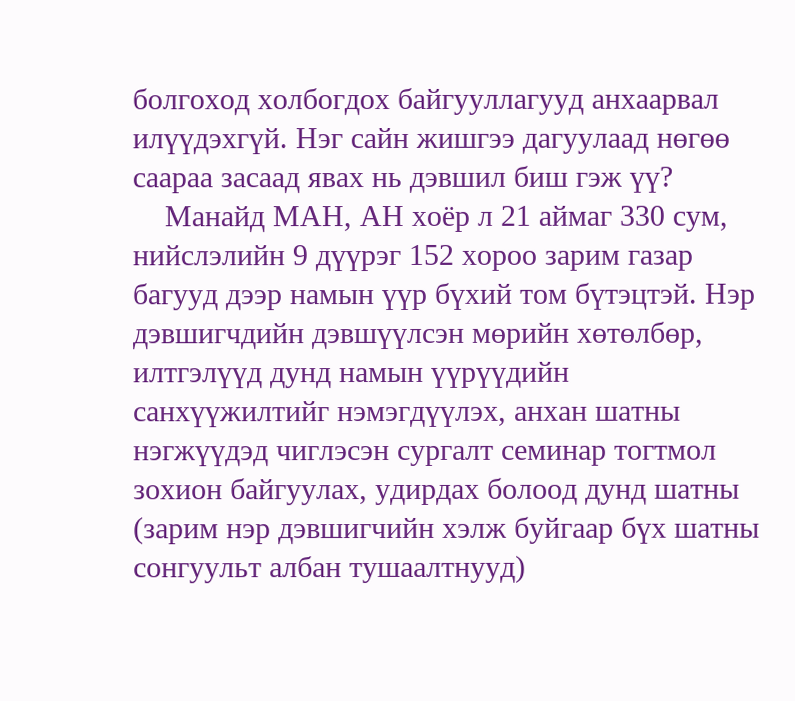болгоход холбогдох байгууллагууд анхаарвал илүүдэхгүй. Нэг сайн жишгээ дагуулаад нөгөө саараа засаад явах нь дэвшил биш гэж үү?
    Манайд МАН, АН хоёр л 21 аймаг 330 сум, нийслэлийн 9 дүүрэг 152 хороо зарим газар багууд дээр намын үүр бүхий том бүтэцтэй. Нэр дэвшигчдийн дэвшүүлсэн мөрийн хөтөлбөр, илтгэлүүд дунд намын үүрүүдийн санхүүжилтийг нэмэгдүүлэх, анхан шатны нэгжүүдэд чиглэсэн сургалт семинар тогтмол зохион байгуулах, удирдах болоод дунд шатны (зарим нэр дэвшигчийн хэлж буйгаар бүх шатны сонгуульт албан тушаалтнууд)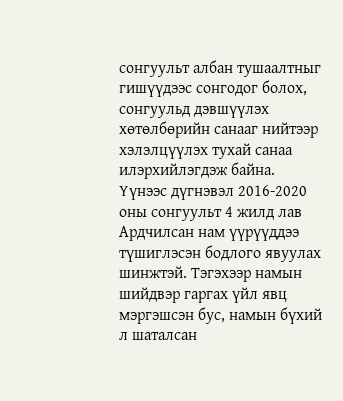сонгуульт албан тушаалтныг гишүүдээс сонгодог болох, сонгуульд дэвшүүлэх хөтөлбөрийн санааг нийтээр хэлэлцүүлэх тухай санаа илэрхийлэгдэж байна. Үүнээс дүгнэвэл 2016-2020 оны сонгуульт 4 жилд лав Ардчилсан нам үүрүүддээ түшиглэсэн бодлого явуулах шинжтэй. Тэгэхээр намын шийдвэр гаргах үйл явц мэргэшсэн бус, намын бүхий л шаталсан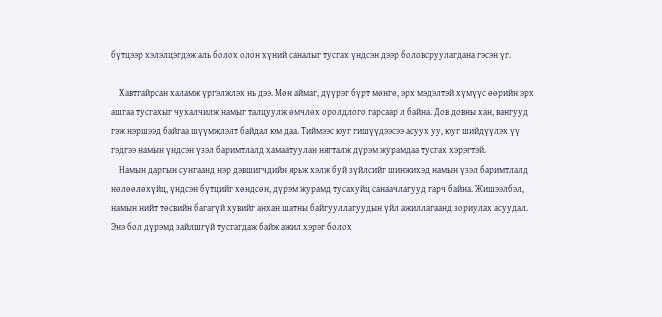бүтцээр хэлэлцэгдэж аль болох олон хүний саналыг тусгах үндсэн дээр боловсруулагдана гэсэн үг.

    Хавтгайрсан халамж үргэлжлэх нь дээ. Мөн аймаг, дүүрэг бүрт мөнгө, эрх мэдэлтэй хүмүүс өөрийн эрх ашгаа тусгахыг чухалчилж намыг талцуулж өмчлөх оролдлого гарсаар л байна. Дов довны хан, вангууд гэж нэршээд байгаа шүүмжлэлт байдал юм даа. Тиймээс юуг гишүүдээсээ асуух уу, юуг шийдүүлэх үү гэдгээ намын үндсэн үзэл баримтлалд хамаатуулан нягталж дүрэм журамдаа тусгах хэрэгтэй.
    Намын даргын сунгаанд нэр дэвшигчдийн ярьж хэлж буй зүйлсийг шинжихэд намын үзэл баримтлалд нөлөөлөхүйц, үндсэн бүтцийг хөндсөн, дүрэм журамд тусахуйц санаачлагууд гарч байна. Жишээлбэл, намын нийт төсвийн багагүй хувийг анхан шатны байгууллагуудын үйл ажиллагаанд зориулах асуудал. Энэ бол дүрэмд зайлшгүй тусгагдаж байж ажил хэрэг болох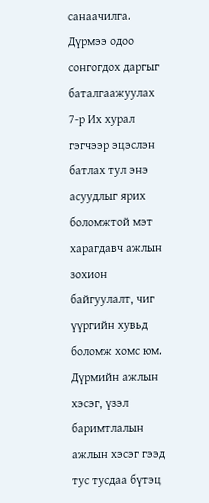санаачилга. Дүрмээ одоо сонгогдох даргыг баталгаажуулах 7-р Их хурал гэгчээр эцэслэн батлах тул энэ асуудлыг ярих боломжтой мэт харагдавч ажлын зохион байгуулалт, чиг үүргийн хувьд боломж хомс юм. Дүрмийн ажлын хэсэг, үзэл баримтлалын ажлын хэсэг гээд тус тусдаа бүтэц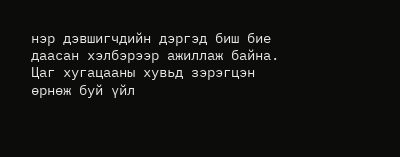нэр дэвшигчдийн дэргэд биш бие даасан хэлбэрээр ажиллаж байна. Цаг хугацааны хувьд зэрэгцэн өрнөж буй үйл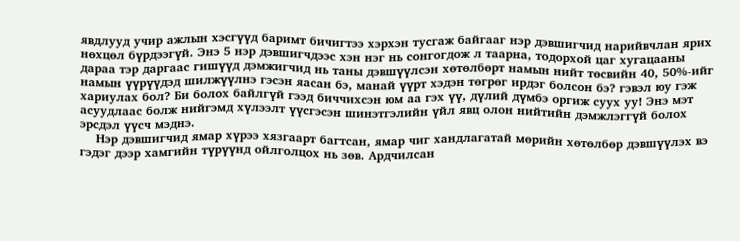явдлууд учир ажлын хэсгүүд баримт бичигтээ хэрхэн тусгаж байгааг нэр дэвшигчид нарийвчлан ярих нөхцөл бүрдээгүй. Энэ 5 нэр дэвшигчдээс хэн нэг нь сонгогдож л таарна, тодорхой цаг хугацааны дараа тэр даргаас гишүүд дэмжигчид нь таны дэвшүүлсэн хөтөлбөрт намын нийт төсвийн 40, 50%-ийг намын үүрүүдэд шилжүүлнэ гэсэн яасан бэ, манай үүрт хэдэн төгрөг ирдэг болсон бэ? гэвэл юу гэж хариулах бол? Би болох байлгүй гээд биччихсэн юм аа гэх үү, дүлий дүмбэ оргиж суух уу! Энэ мэт асуудлаас болж нийгэмд хүлээлт үүсгэсэн шинэтгэлийн үйл явц олон нийтийн дэмжлэггүй болох эрсдэл үүсч мэднэ.
    Нэр дэвшигчид ямар хүрээ хязгаарт багтсан, ямар чиг хандлагатай мөрийн хөтөлбөр дэвшүүлэх вэ гэдэг дээр хамгийн түрүүнд ойлголцох нь зөв. Ардчилсан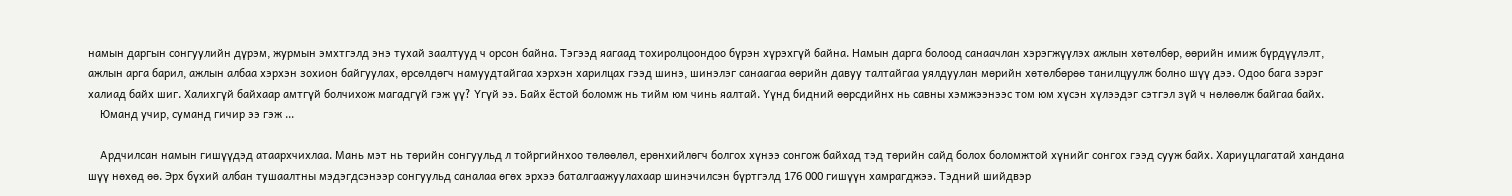намын даргын сонгуулийн дүрэм, журмын эмхтгэлд энэ тухай заалтууд ч орсон байна. Тэгээд яагаад тохиролцоондоо бүрэн хүрэхгүй байна. Намын дарга болоод санаачлан хэрэгжүүлэх ажлын хөтөлбөр, өөрийн имиж бүрдүүлэлт, ажлын арга барил, ажлын албаа хэрхэн зохион байгуулах, өрсөлдөгч намуудтайгаа хэрхэн харилцах гээд шинэ, шинэлэг санаагаа өөрийн давуу талтайгаа уялдуулан мөрийн хөтөлбөрөө танилцуулж болно шүү дээ. Одоо бага зэрэг халиад байх шиг. Халихгүй байхаар амтгүй болчихож магадгүй гэж үү? Үгүй ээ. Байх ёстой боломж нь тийм юм чинь яалтай. Үүнд бидний өөрсдийнх нь савны хэмжээнээс том юм хүсэн хүлээдэг сэтгэл зүй ч нөлөөлж байгаа байх.
    Юманд учир, суманд гичир ээ гэж ...

    Ардчилсан намын гишүүдэд атаархчихлаа. Мань мэт нь төрийн сонгуульд л тойргийнхоо төлөөлөл, ерөнхийлөгч болгох хүнээ сонгож байхад тэд төрийн сайд болох боломжтой хүнийг сонгох гээд сууж байх. Хариуцлагатай хандана шүү нөхөд өө. Эрх бүхий албан тушаалтны мэдэгдсэнээр сонгуульд саналаа өгөх эрхээ баталгаажуулахаар шинэчилсэн бүртгэлд 176 000 гишүүн хамрагджээ. Тэдний шийдвэр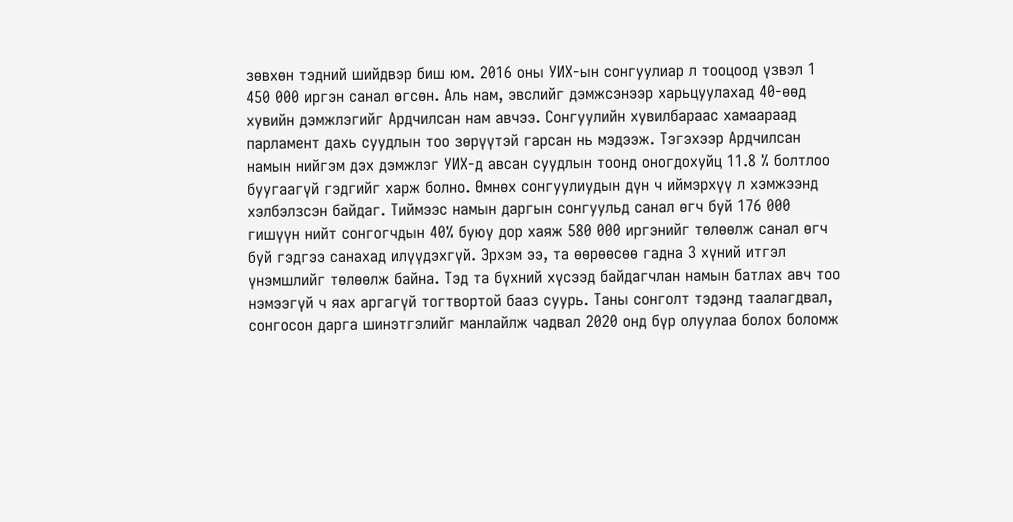зөвхөн тэдний шийдвэр биш юм. 2016 оны УИХ-ын сонгуулиар л тооцоод үзвэл 1 450 000 иргэн санал өгсөн. Аль нам, эвслийг дэмжсэнээр харьцуулахад 40-өөд хувийн дэмжлэгийг Ардчилсан нам авчээ. Сонгуулийн хувилбараас хамаараад парламент дахь суудлын тоо зөрүүтэй гарсан нь мэдээж. Тэгэхээр Ардчилсан намын нийгэм дэх дэмжлэг УИХ-д авсан суудлын тоонд оногдохуйц 11.8 % болтлоо буугаагүй гэдгийг харж болно. Өмнөх сонгуулиудын дүн ч иймэрхүү л хэмжээнд хэлбэлзсэн байдаг. Тиймээс намын даргын сонгуульд санал өгч буй 176 000 гишүүн нийт сонгогчдын 40% буюу дор хаяж 580 000 иргэнийг төлөөлж санал өгч буй гэдгээ санахад илүүдэхгүй. Эрхэм ээ, та өөрөөсөө гадна 3 хүний итгэл үнэмшлийг төлөөлж байна. Тэд та бүхний хүсээд байдагчлан намын батлах авч тоо нэмээгүй ч яах аргагүй тогтвортой бааз суурь. Таны сонголт тэдэнд таалагдвал, сонгосон дарга шинэтгэлийг манлайлж чадвал 2020 онд бүр олуулаа болох боломж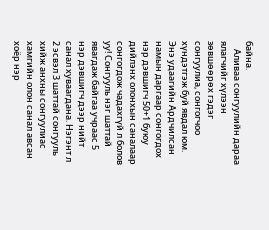байна.
    Аливаа сонгуулийн дараа ялагчийг хүлээн зөвшөөрөх гэдэг сонгуулиа, сонгогчоо хүндэтгэж буй явдал юм. Энэ удаагийн Ардчилсан намын даргаар сонгогдох нэр дэвшигч 50+1 буюу дийлэнх олонхын саналаар сонгогдож чадахгүй л болов уу! Сонгууль нэг шаттай явагдаж байгаа учраас 5 нэр дэвшигч дээр нийт санал хуваагдана. Нэгэнт л 2 эсвэл 3 шаттай сонгууль хийж анхны сонгуулиас хамгийн олон санал авсан хоёр нэр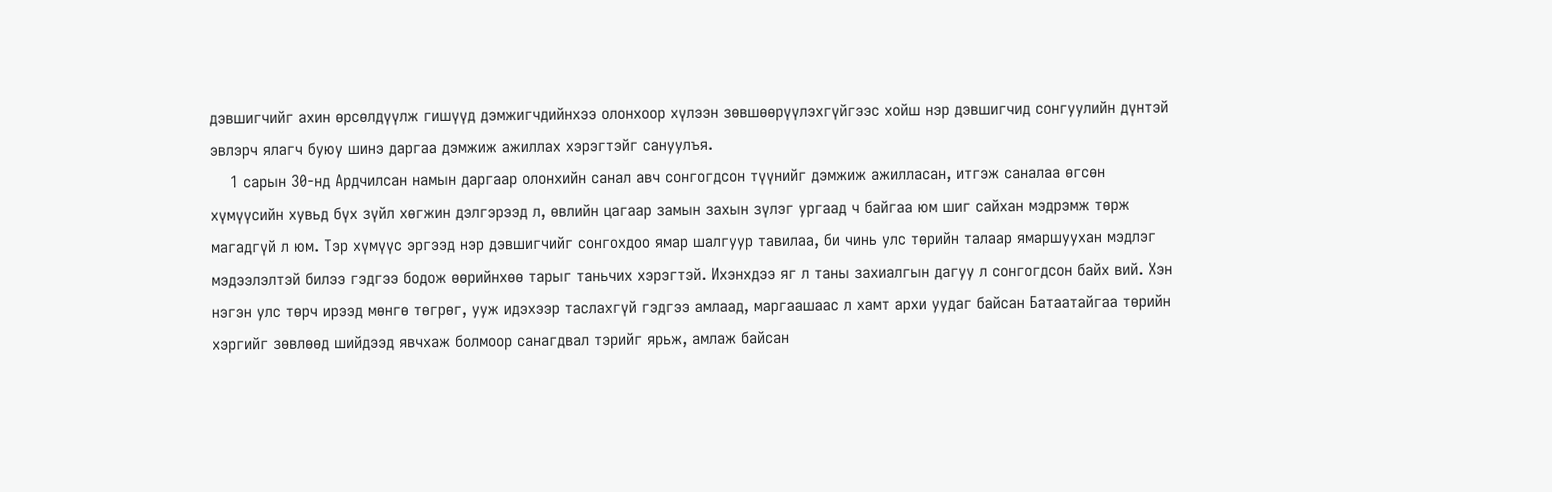дэвшигчийг ахин өрсөлдүүлж гишүүд дэмжигчдийнхээ олонхоор хүлээн зөвшөөрүүлэхгүйгээс хойш нэр дэвшигчид сонгуулийн дүнтэй эвлэрч ялагч буюу шинэ даргаа дэмжиж ажиллах хэрэгтэйг сануулъя.
    1 сарын 30-нд Ардчилсан намын даргаар олонхийн санал авч сонгогдсон түүнийг дэмжиж ажилласан, итгэж саналаа өгсөн хүмүүсийн хувьд бүх зүйл хөгжин дэлгэрээд л, өвлийн цагаар замын захын зүлэг ургаад ч байгаа юм шиг сайхан мэдрэмж төрж магадгүй л юм. Тэр хүмүүс эргээд нэр дэвшигчийг сонгохдоо ямар шалгуур тавилаа, би чинь улс төрийн талаар ямаршуухан мэдлэг мэдээлэлтэй билээ гэдгээ бодож өөрийнхөө тарыг таньчих хэрэгтэй. Ихэнхдээ яг л таны захиалгын дагуу л сонгогдсон байх вий. Хэн нэгэн улс төрч ирээд мөнгө төгрөг, ууж идэхээр таслахгүй гэдгээ амлаад, маргаашаас л хамт архи уудаг байсан Батаатайгаа төрийн хэргийг зөвлөөд шийдээд явчхаж болмоор санагдвал тэрийг ярьж, амлаж байсан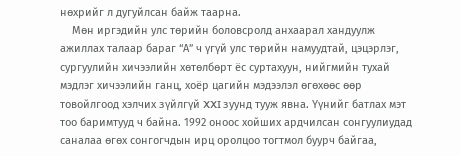нөхрийг л дугуйлсан байж таарна.
    Мөн иргэдийн улс төрийн боловсролд анхаарал хандуулж ажиллах талаар бараг “А” ч үгүй улс төрийн намуудтай, цэцэрлэг, сургуулийн хичээлийн хөтөлбөрт ёс суртахуун, нийгмийн тухай мэдлэг хичээлийн ганц, хоёр цагийн мэдээлэл өгөхөөс өөр товойлгоод хэлчих зүйлгүй XXI зуунд тууж явна. Үүнийг батлах мэт тоо баримтууд ч байна. 1992 оноос хойших ардчилсан сонгуулиудад саналаа өгөх сонгогчдын ирц оролцоо тогтмол буурч байгаа,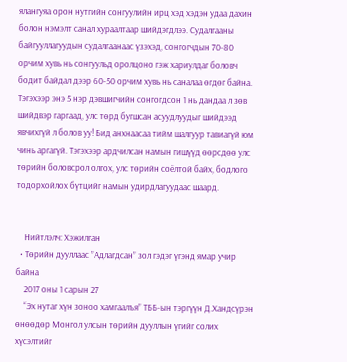ялангуяа орон нутгийн сонгуулийн ирц хэд хэдэн удаа дахин болон нэмэлт санал хураалтаар шийдэгдлээ. Судалгааны байгууллагуудын судалгаанаас үзэхэд, сонгогчдын 70-80 орчим хувь нь сонгуульд оролцоно гэж хариулдаг боловч бодит байдал дээр 60-50 орчим хувь нь саналаа өгдөг байна. Тэгэхээр энэ 5 нэр дэвшигчийн сонгогдсон 1 нь дандаа л зөв шийдвэр гаргаад, улс төрд бугшсан асуудлуудыг шийдээд явчихгүй л болов уу! Бид анхнаасаа тийм шалгуур тавиагүй юм чинь аргагүй. Тэгэхээр ардчилсан намын гишүүд өөрсдөө улс төрийн боловсрол олгох, улс төрийн соёлтой байх, бодлого тодорхойлох бүтцийг намын удирдлагуудаас шаард.


    Нийтлэлч: Хэжилган
  • Төрийн дууллаас ”Адлагдсан” зол гэдэг үгэнд ямар учир байна
    2017 оны 1 сарын 27
    “Эх нутаг хүн зоноо хамгаалъя” ТББ-ын тэргүүн Д.Хандсүрэн өнөөдөр Монгол улсын төрийн дууллын үгийг солих хүсэлтийг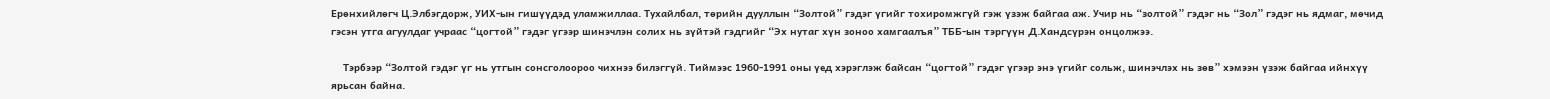Ерөнхийлөгч Ц.Элбэгдорж, УИХ-ын гишүүдэд уламжиллаа. Тухайлбал, төрийн дууллын “Золтой” гэдэг үгийг тохиромжгүй гэж үзэж байгаа аж. Учир нь “золтой” гэдэг нь “Зол” гэдэг нь ядмаг, мөчид гэсэн утга агуулдаг учраас “цогтой” гэдэг үгээр шинэчлэн солих нь зүйтэй гэдгийг “Эх нутаг хүн зоноо хамгаалъя” ТББ-ын тэргүүн Д.Хандсүрэн онцолжээ.

    Тэрбээр “Золтой гэдэг үг нь утгын сонсголоороо чихнээ билэггүй. Тиймээс 1960-1991 оны үед хэрэглэж байсан “цогтой” гэдэг үгээр энэ үгийг сольж, шинэчлэх нь зөв” хэмээн үзэж байгаа ийнхүү ярьсан байна.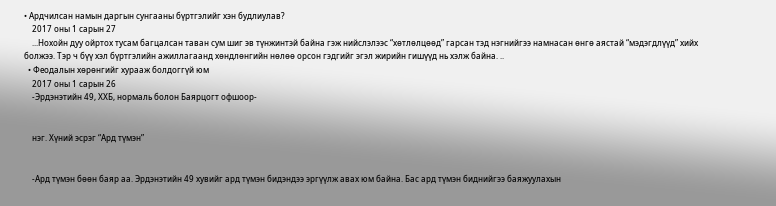• Ардчилсан намын даргын сунгааны бүртгэлийг хэн будлиулав?
    2017 оны 1 сарын 27
    ...Нохойн дуу ойртох тусам багцалсан таван сум шиг эв түнжинтэй байна гэж нийслэлээс “хөтлөлцөөд” гарсан тэд нэгнийгээ намнасан өнгө аястай “мэдэгдлүүд” хийх болжээ. Тэр ч бүү хэл бүртгэлийн ажиллагаанд хөндлөнгийн нөлөө орсон гэдгийг эгэл жирийн гишүүд нь хэлж байна. ..
  • Феодалын хөрөнгийг хурааж болдоггүй юм
    2017 оны 1 сарын 26
    -Эрдэнэтийн 49, ХХБ, нормаль болон Баярцогт офшоор-


    нэг. Хүний эсрэг “Ард түмэн”


    -Ард түмэн бөөн баяр аа. Эрдэнэтийн 49 хувийг ард түмэн бидэндээ эргүүлж авах юм байна. Бас ард түмэн биднийгээ баяжуулахын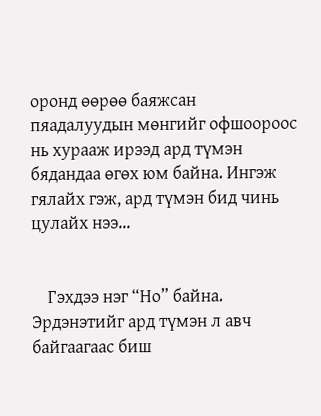оронд өөрөө баяжсан пяадалуудын мөнгийг офшоороос нь хурааж ирээд ард түмэн бядандаа өгөх юм байна. Ингэж гялайх гэж, ард түмэн бид чинь цулайх нээ...


    Гэхдээ нэг “Но” байна. Эрдэнэтийг ард түмэн л авч байгаагаас биш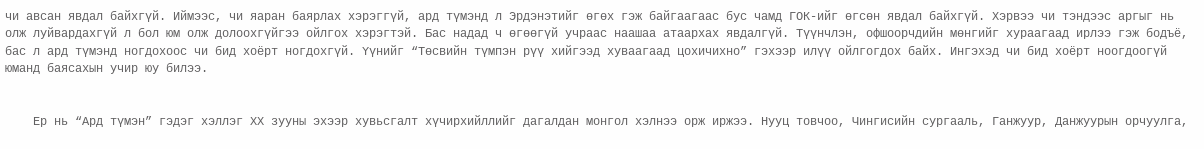чи авсан явдал байхгүй. Иймээс, чи яаран баярлах хэрэггүй, ард түмэнд л Эрдэнэтийг өгөх гэж байгаагаас бус чамд ГОК-ийг өгсөн явдал байхгүй. Хэрвээ чи тэндээс аргыг нь олж луйвардахгүй л бол юм олж долоохгүйгээ ойлгох хэрэгтэй. Бас надад ч өгөөгүй учраас наашаа атаархах явдалгүй. Түүнчлэн, офшоорчдийн мөнгийг хураагаад ирлээ гэж бодъё, бас л ард түмэнд ногдохоос чи бид хоёрт ногдохгүй. Үүнийг “Төсвийн түмпэн рүү хийгээд хуваагаад цохичихно” гэхээр илүү ойлгогдох байх. Ингэхэд чи бид хоёрт ноогдоогүй юманд баясахын учир юу билээ.


    Ер нь “Ард түмэн” гэдэг хэллэг ХХ зууны эхээр хувьсгалт хүчирхийллийг дагалдан монгол хэлнээ орж иржээ. Нууц товчоо, Чингисийн сургааль, Ганжуур, Данжуурын орчуулга,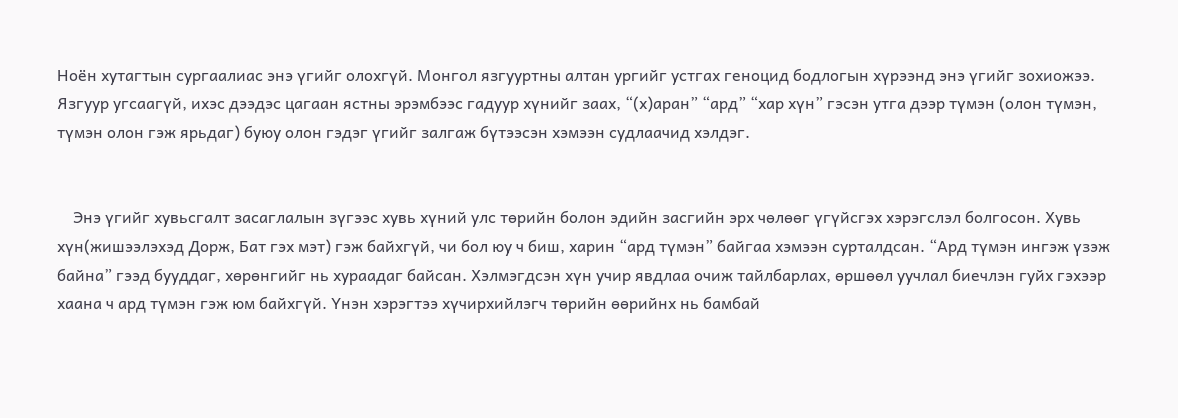Ноён хутагтын сургаалиас энэ үгийг олохгүй. Монгол язгууртны алтан ургийг устгах геноцид бодлогын хүрээнд энэ үгийг зохиожээ. Язгуур угсаагүй, ихэс дээдэс цагаан ястны эрэмбээс гадуур хүнийг заах, “(х)аран” “ард” “хар хүн” гэсэн утга дээр түмэн (олон түмэн, түмэн олон гэж ярьдаг) буюу олон гэдэг үгийг залгаж бүтээсэн хэмээн судлаачид хэлдэг.


    Энэ үгийг хувьсгалт засаглалын зүгээс хувь хүний улс төрийн болон эдийн засгийн эрх чөлөөг үгүйсгэх хэрэгслэл болгосон. Хувь хүн(жишээлэхэд Дорж, Бат гэх мэт) гэж байхгүй, чи бол юу ч биш, харин “ард түмэн” байгаа хэмээн сурталдсан. “Ард түмэн ингэж үзэж байна” гээд бууддаг, хөрөнгийг нь хураадаг байсан. Хэлмэгдсэн хүн учир явдлаа очиж тайлбарлах, өршөөл уучлал биечлэн гуйх гэхээр хаана ч ард түмэн гэж юм байхгүй. Үнэн хэрэгтээ хүчирхийлэгч төрийн өөрийнх нь бамбай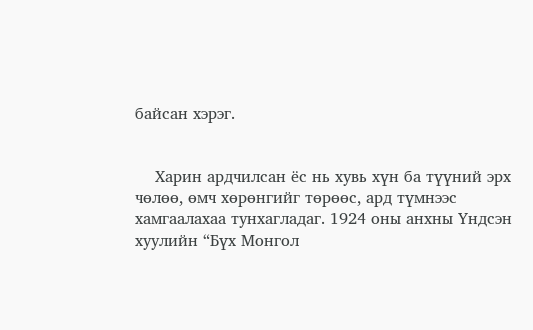байсан хэрэг.


    Харин ардчилсан ёс нь хувь хүн ба түүний эрх чөлөө, өмч хөрөнгийг төрөөс, ард түмнээс хамгаалахаа тунхагладаг. 1924 оны анхны Үндсэн хуулийн “Бүх Монгол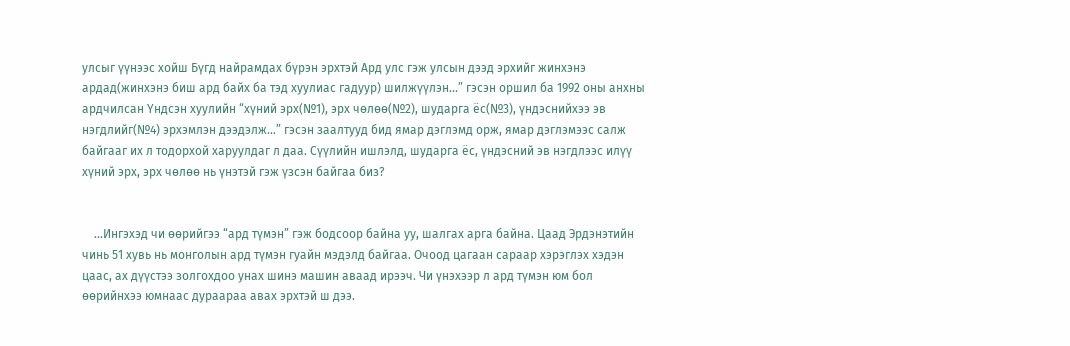улсыг үүнээс хойш Бүгд найрамдах бүрэн эрхтэй Ард улс гэж улсын дээд эрхийг жинхэнэ ардад(жинхэнэ биш ард байх ба тэд хуулиас гадуур) шилжүүлэн...” гэсэн оршил ба 1992 оны анхны ардчилсан Үндсэн хуулийн “хүний эрх(№1), эрх чөлөө(№2), шударга ёс(№3), үндэснийхээ эв нэгдлийг(№4) эрхэмлэн дээдэлж...” гэсэн заалтууд бид ямар дэглэмд орж, ямар дэглэмээс салж байгааг их л тодорхой харуулдаг л даа. Сүүлийн ишлэлд, шударга ёс, үндэсний эв нэгдлээс илүү хүний эрх, эрх чөлөө нь үнэтэй гэж үзсэн байгаа биз?


    ...Ингэхэд чи өөрийгээ “ард түмэн” гэж бодсоор байна уу, шалгах арга байна. Цаад Эрдэнэтийн чинь 51 хувь нь монголын ард түмэн гуайн мэдэлд байгаа. Очоод цагаан сараар хэрэглэх хэдэн цаас, ах дүүстээ золгохдоо унах шинэ машин аваад ирээч. Чи үнэхээр л ард түмэн юм бол өөрийнхээ юмнаас дураараа авах эрхтэй ш дээ.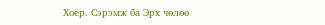Хоёр. Сэрэмж ба Эрх чөлөө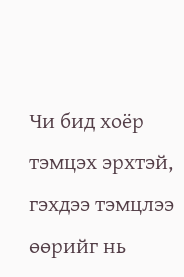Чи бид хоёр тэмцэх эрхтэй, гэхдээ тэмцлээ өөрийг нь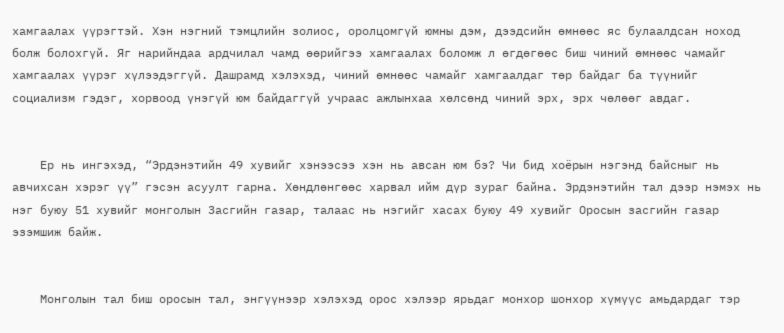хамгаалах үүрэгтэй. Хэн нэгний тэмцлийн золиос, оролцомгүй юмны дэм, дээдсийн өмнөөс яс булаалдсан ноход болж болохгүй. Яг нарийндаа ардчилал чамд өөрийгээ хамгаалах боломж л өгдөгөөс биш чиний өмнөөс чамайг хамгаалах үүрэг хүлээдэггүй. Дашрамд хэлэхэд, чиний өмнөөс чамайг хамгаалдаг төр байдаг ба түүнийг социализм гэдэг, хорвоод үнэгүй юм байдаггүй учраас ажлынхаа хөлсөнд чиний эрх, эрх чөлөөг авдаг.


    Ер нь ингэхэд, “Эрдэнэтийн 49 хувийг хэнээсээ хэн нь авсан юм бэ? Чи бид хоёрын нэгэнд байсныг нь авчихсан хэрэг үү” гэсэн асуулт гарна. Хөндлөнгөөс харвал ийм дүр зураг байна. Эрдэнэтийн тал дээр нэмэх нь нэг буюу 51 хувийг монголын Засгийн газар, талаас нь нэгийг хасах буюу 49 хувийг Оросын засгийн газар эзэмшиж байж.


    Монголын тал биш оросын тал, энгүүнээр хэлэхэд орос хэлээр ярьдаг монхор шонхор хүмүүс амьдардаг тэр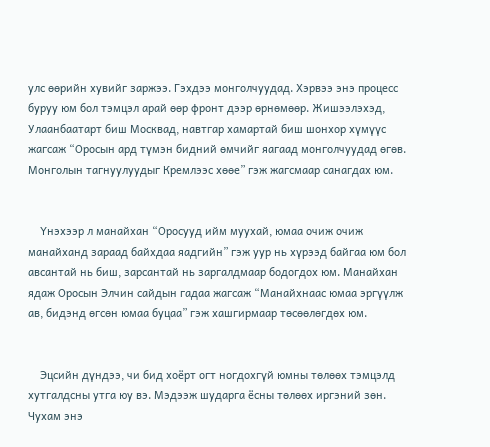улс өөрийн хувийг заржээ. Гэхдээ монголчуудад. Хэрвээ энэ процесс буруу юм бол тэмцэл арай өөр фронт дээр өрнөмөөр. Жишээлэхэд, Улаанбаатарт биш Москвад, навтгар хамартай биш шонхор хүмүүс жагсаж “Оросын ард түмэн бидний өмчийг яагаад монголчуудад өгөв. Монголын тагнуулуудыг Кремлээс хөөе” гэж жагсмаар санагдах юм.


    Үнэхээр л манайхан “Оросууд ийм муухай, юмаа очиж очиж манайханд зараад байхдаа яадгийн” гэж уур нь хүрээд байгаа юм бол авсантай нь биш, зарсантай нь заргалдмаар бодогдох юм. Манайхан ядаж Оросын Элчин сайдын гадаа жагсаж “Манайхнаас юмаа эргүүлж ав, бидэнд өгсөн юмаа буцаа” гэж хашгирмаар төсөөлөгдөх юм.


    Эцсийн дүндээ, чи бид хоёрт огт ногдохгүй юмны төлөөх тэмцэлд хутгалдсны утга юу вэ. Мэдээж шударга ёсны төлөөх иргэний зөн. Чухам энэ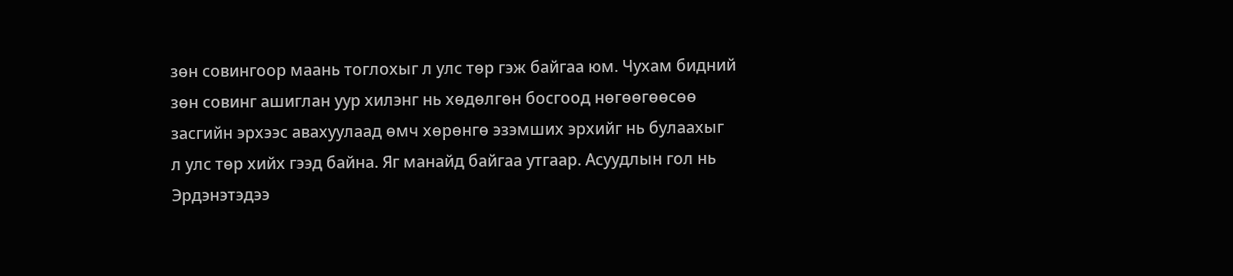зөн совингоор маань тоглохыг л улс төр гэж байгаа юм. Чухам бидний зөн совинг ашиглан уур хилэнг нь хөдөлгөн босгоод нөгөөгөөсөө засгийн эрхээс авахуулаад өмч хөрөнгө эзэмших эрхийг нь булаахыг л улс төр хийх гээд байна. Яг манайд байгаа утгаар. Асуудлын гол нь Эрдэнэтэдээ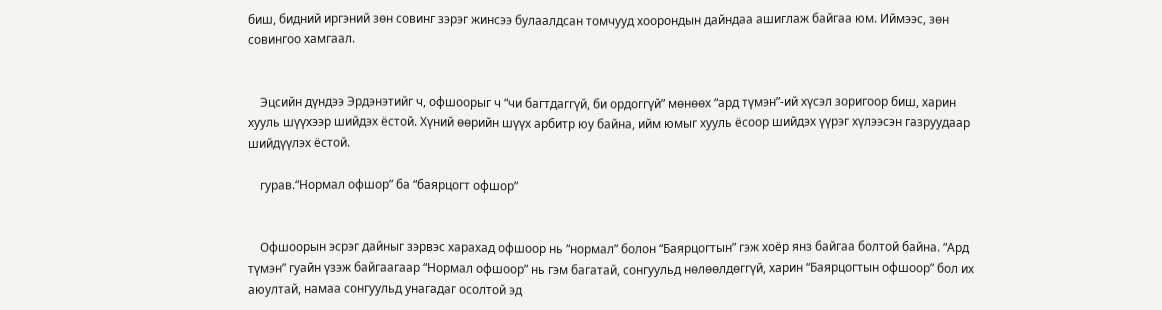биш, бидний иргэний зөн совинг зэрэг жинсээ булаалдсан томчууд хоорондын дайндаа ашиглаж байгаа юм. Иймээс, зөн совингоо хамгаал.


    Эцсийн дүндээ Эрдэнэтийг ч, офшоорыг ч “чи багтдаггүй, би ордоггүй” мөнөөх “ард түмэн”-ий хүсэл зоригоор биш, харин хууль шүүхээр шийдэх ёстой. Хүний өөрийн шүүх арбитр юу байна, ийм юмыг хууль ёсоор шийдэх үүрэг хүлээсэн газруудаар шийдүүлэх ёстой.

    гурав.“Нормал офшор” ба “баярцогт офшор”


    Офшоорын эсрэг дайныг зэрвэс харахад офшоор нь “нормал” болон “Баярцогтын” гэж хоёр янз байгаа болтой байна. “Ард түмэн” гуайн үзэж байгаагаар “Нормал офшоор” нь гэм багатай, сонгуульд нөлөөлдөггүй, харин “Баярцогтын офшоор” бол их аюултай, намаа сонгуульд унагадаг осолтой эд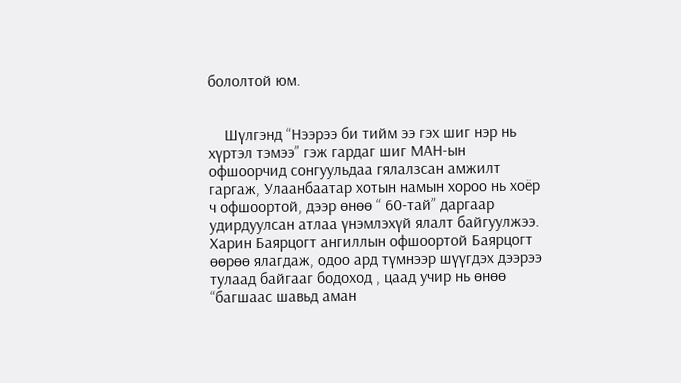бололтой юм.


    Шүлгэнд “Нээрээ би тийм ээ гэх шиг нэр нь хүртэл тэмээ” гэж гардаг шиг МАН-ын офшоорчид сонгуульдаа гялалзсан амжилт гаргаж, Улаанбаатар хотын намын хороо нь хоёр ч офшоортой, дээр өнөө “ 60-тай” даргаар удирдуулсан атлаа үнэмлэхүй ялалт байгуулжээ. Харин Баярцогт ангиллын офшоортой Баярцогт өөрөө ялагдаж, одоо ард түмнээр шүүгдэх дээрээ тулаад байгааг бодоход , цаад учир нь өнөө “багшаас шавьд аман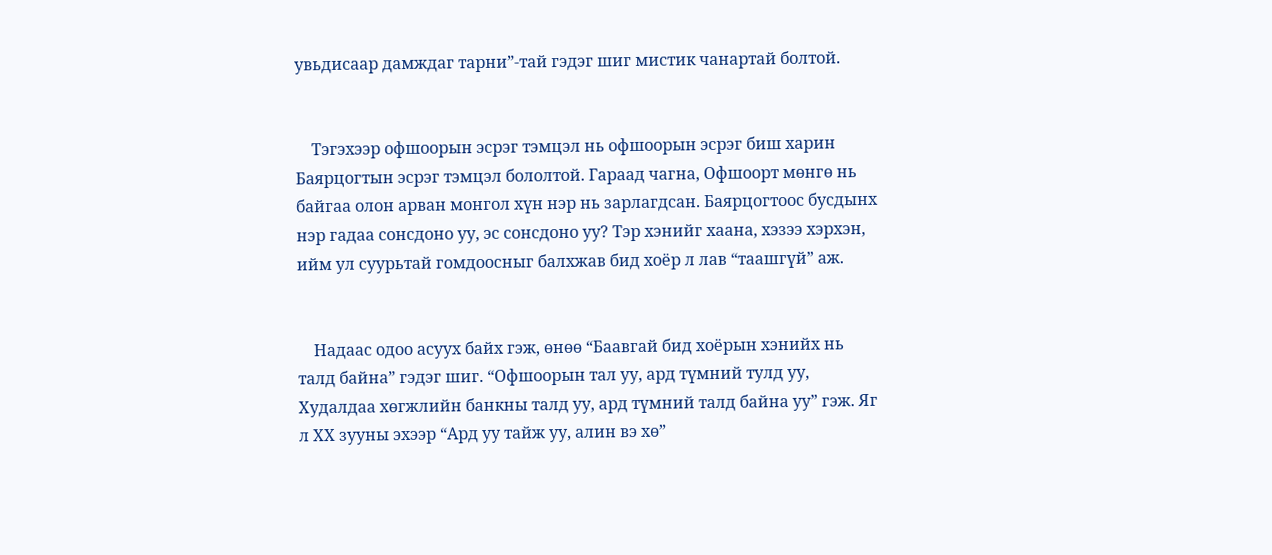увьдисаар дамждаг тарни”-тай гэдэг шиг мистик чанартай болтой.


    Тэгэхээр офшоорын эсрэг тэмцэл нь офшоорын эсрэг биш харин Баярцогтын эсрэг тэмцэл бололтой. Гараад чагна, Офшоорт мөнгө нь байгаа олон арван монгол хүн нэр нь зарлагдсан. Баярцогтоос бусдынх нэр гадаа сонсдоно уу, эс сонсдоно уу? Тэр хэнийг хаана, хэзээ хэрхэн, ийм ул суурьтай гомдоосныг балхжав бид хоёр л лав “таашгүй” аж.


    Надаас одоо асуух байх гэж, өнөө “Баавгай бид хоёрын хэнийх нь талд байна” гэдэг шиг. “Офшоорын тал уу, ард түмний тулд уу, Худалдаа хөгжлийн банкны талд уу, ард түмний талд байна уу” гэж. Яг л ХХ зууны эхээр “Ард уу тайж уу, алин вэ хө”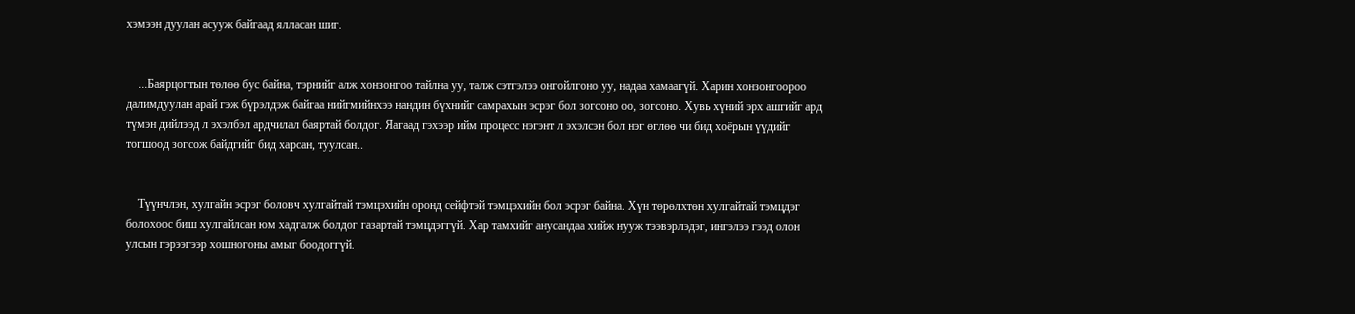хэмээн дуулан асууж байгаад ялласан шиг.


    ...Баярцогтын төлөө бус байна, тэрнийг алж хонзонгоо тайлна уу, талж сэтгэлээ онгойлгоно уу, надаа хамаагүй. Харин хонзонгоороо далимдуулан арай гэж бүрэлдэж байгаа нийгмийнхээ нандин бүхнийг самрахын эсрэг бол зогсоно оо, зогсоно. Хувь хүний эрх ашгийг ард түмэн дийлээд л эхэлбэл ардчилал баяртай болдог. Яагаад гэхээр ийм процесс нэгэнт л эхэлсэн бол нэг өглөө чи бид хоёрын үүдийг тогшоод зогсож байдгийг бид харсан, туулсан..


    Түүнчлэн, хулгайн эсрэг боловч хулгайтай тэмцэхийн оронд сейфтэй тэмцэхийн бол эсрэг байна. Хүн төрөлхтөн хулгайтай тэмцдэг болохоос биш хулгайлсан юм хадгалж болдог газартай тэмцдэггүй. Хар тамхийг анусандаа хийж нууж тээвэрлэдэг, ингэлээ гээд олон улсын гэрээгээр хошногоны амыг боодоггүй.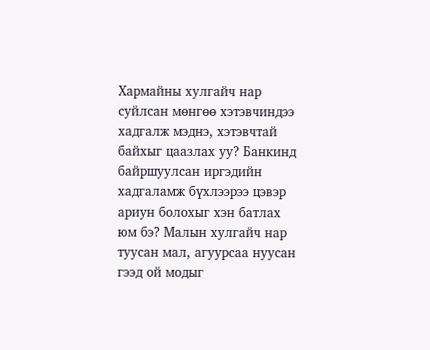Хармайны хулгайч нар суйлсан мөнгөө хэтэвчиндээ хадгалж мэднэ, хэтэвчтай байхыг цаазлах уу? Банкинд байршуулсан иргэдийн хадгаламж бүхлээрээ цэвэр ариун болохыг хэн батлах юм бэ? Малын хулгайч нар туусан мал, агуурсаа нуусан гээд ой модыг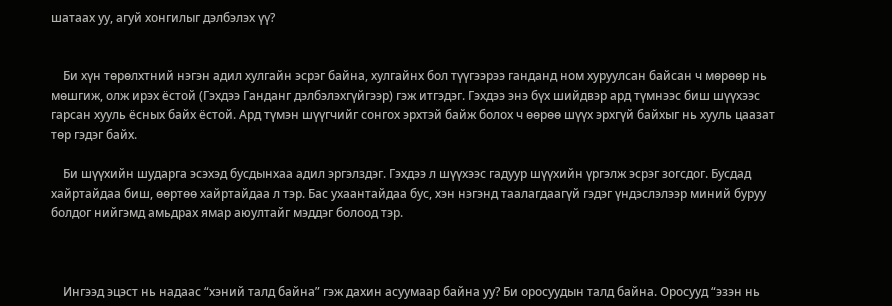шатаах уу, агуй хонгилыг дэлбэлэх үү?


    Би хүн төрөлхтний нэгэн адил хулгайн эсрэг байна, хулгайнх бол түүгээрээ ганданд ном хуруулсан байсан ч мөрөөр нь мөшгиж, олж ирэх ёстой (Гэхдээ Ганданг дэлбэлэхгүйгээр) гэж итгэдэг. Гэхдээ энэ бүх шийдвэр ард түмнээс биш шүүхээс гарсан хууль ёсных байх ёстой. Ард түмэн шүүгчийг сонгох эрхтэй байж болох ч өөрөө шүүх эрхгүй байхыг нь хууль цаазат төр гэдэг байх.

    Би шүүхийн шударга эсэхэд бусдынхаа адил эргэлздэг. Гэхдээ л шүүхээс гадуур шүүхийн үргэлж эсрэг зогсдог. Бусдад хайртайдаа биш, өөртөө хайртайдаа л тэр. Бас ухаантайдаа бус, хэн нэгэнд таалагдаагүй гэдэг үндэслэлээр миний буруу болдог нийгэмд амьдрах ямар аюултайг мэддэг болоод тэр.



    Ингээд эцэст нь надаас “хэний талд байна” гэж дахин асуумаар байна уу? Би оросуудын талд байна. Оросууд “эзэн нь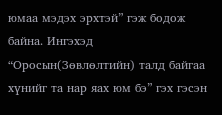юмаа мэдэх эрхтэй” гэж бодож байна. Ингэхэд “Оросын(Зөвлөлтийн) талд байгаа хүнийг та нар яах юм бэ” гэх гэсэн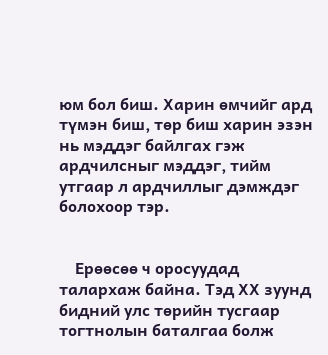юм бол биш. Харин өмчийг ард түмэн биш, төр биш харин эзэн нь мэддэг байлгах гэж ардчилсныг мэддэг, тийм утгаар л ардчиллыг дэмждэг болохоор тэр.


    Ерөөсөө ч оросуудад талархаж байна. Тэд ХХ зуунд бидний улс төрийн тусгаар тогтнолын баталгаа болж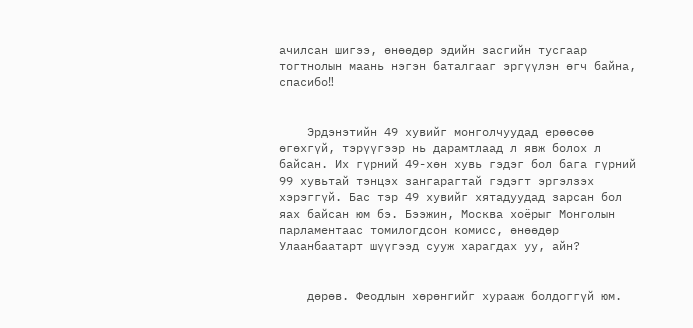ачилсан шигээ, өнөөдөр эдийн засгийн тусгаар тогтнолын маань нэгэн баталгааг эргүүлэн өгч байна, спасибо‼


    Эрдэнэтийн 49 хувийг монголчуудад ерөөсөө өгөхгүй, тэрүүгээр нь дарамтлаад л явж болох л байсан. Их гүрний 49-хөн хувь гэдэг бол бага гүрний 99 хувьтай тэнцэх зангарагтай гэдэгт эргэлзэх хэрэггүй. Бас тэр 49 хувийг хятадуудад зарсан бол яах байсан юм бэ. Бээжин, Москва хоёрыг Монголын парламентаас томилогдсон комисс, өнөөдөр Улаанбаатарт шүүгээд сууж харагдах уу, айн?


    дөрөв. Феодлын хөрөнгийг хурааж болдоггүй юм.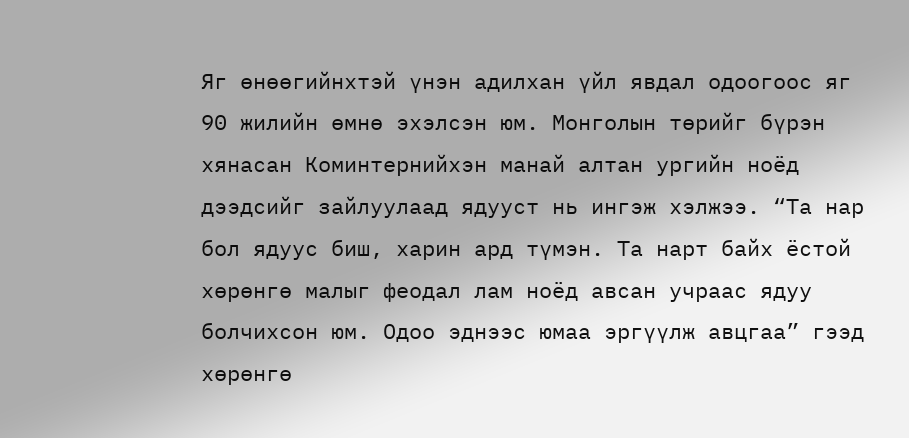Яг өнөөгийнхтэй үнэн адилхан үйл явдал одоогоос яг 90 жилийн өмнө эхэлсэн юм. Монголын төрийг бүрэн хянасан Коминтернийхэн манай алтан ургийн ноёд дээдсийг зайлуулаад ядууст нь ингэж хэлжээ. “Та нар бол ядуус биш, харин ард түмэн. Та нарт байх ёстой хөрөнгө малыг феодал лам ноёд авсан учраас ядуу болчихсон юм. Одоо эднээс юмаа эргүүлж авцгаа” гээд хөрөнгө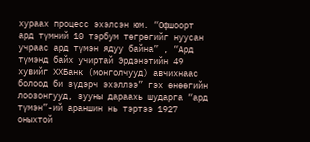хураах процесс эхэлсэн юм. “Офшоорт ард түмний 10 тэрбум төгрөгийг нуусан учраас ард түмэн ядуу байна” , “Ард түмэнд байх учиртай Эрдэнэтийн 49 хувийг ХХБанк (монголчууд) авчихнаас болоод би зүдэрч эхэллээ” гэх өнөөгийн лоозонгууд, зууны дараахь шударга “ард түмэн”-ий араншин нь тэртээ 1927 оныхтой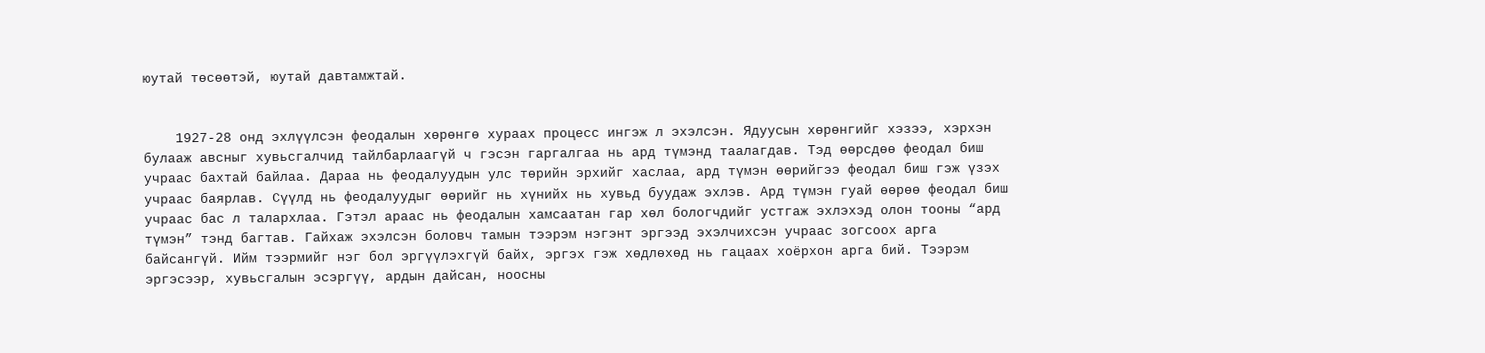юутай төсөөтэй, юутай давтамжтай.


    1927-28 онд эхлүүлсэн феодалын хөрөнгө хураах процесс ингэж л эхэлсэн. Ядуусын хөрөнгийг хэзээ, хэрхэн булааж авсныг хувьсгалчид тайлбарлаагүй ч гэсэн гаргалгаа нь ард түмэнд таалагдав. Тэд өөрсдөө феодал биш учраас бахтай байлаа. Дараа нь феодалуудын улс төрийн эрхийг хаслаа, ард түмэн өөрийгээ феодал биш гэж үзэх учраас баярлав. Сүүлд нь феодалуудыг өөрийг нь хүнийх нь хувьд буудаж эхлэв. Ард түмэн гуай өөрөө феодал биш учраас бас л талархлаа. Гэтэл араас нь феодалын хамсаатан гар хөл бологчдийг устгаж эхлэхэд олон тооны “ард түмэн” тэнд багтав. Гайхаж эхэлсэн боловч тамын тээрэм нэгэнт эргээд эхэлчихсэн учраас зогсоох арга байсангүй. Ийм тээрмийг нэг бол эргүүлэхгүй байх, эргэх гэж хөдлөхөд нь гацаах хоёрхон арга бий. Тээрэм эргэсээр, хувьсгалын эсэргүү, ардын дайсан, ноосны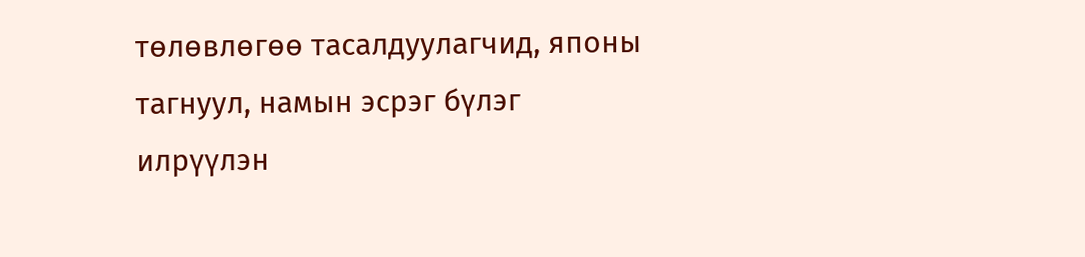төлөвлөгөө тасалдуулагчид, японы тагнуул, намын эсрэг бүлэг илрүүлэн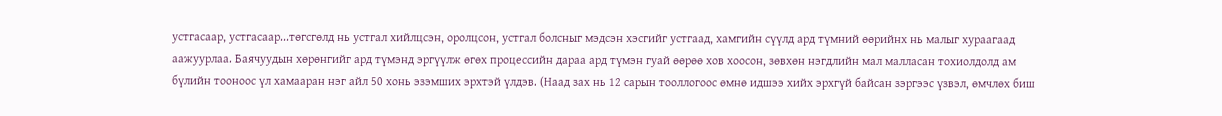устгасаар, устгасаар...төгсгөлд нь устгал хийлцсэн, оролцсон, устгал болсныг мэдсэн хэсгийг устгаад, хамгийн сүүлд ард түмний өөрийнх нь малыг хураагаад аажуурлаа. Баячуудын хөрөнгийг ард түмэнд эргүүлж өгөх процессийн дараа ард түмэн гуай өөрөө хов хоосон, зөвхөн нэгдлийн мал малласан тохиолдолд ам бүлийн тооноос үл хамааран нэг айл 50 хонь эзэмших эрхтэй үлдэв. (Наад зах нь 12 сарын тооллогоос өмнө идшээ хийх эрхгүй байсан зэргээс үзвэл, өмчлөх биш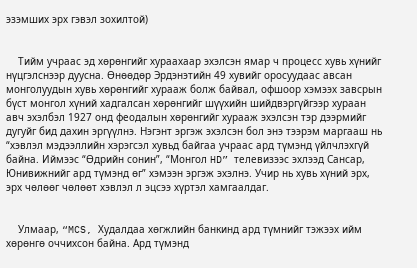эзэмших эрх гэвэл зохилтой)


    Тийм учраас эд хөрөнгийг хураахаар эхэлсэн ямар ч процесс хувь хүнийг нүцгэлснээр дуусна. Өнөөдөр Эрдэнэтийн 49 хувийг оросуудаас авсан монголуудын хувь хөрөнгийг хурааж болж байвал, офшоор хэмээх завсрын бүст монгол хүний хадгалсан хөрөнгийг шүүхийн шийдвэргүйгээр хураан авч эхэлбэл 1927 онд феодалын хөрөнгийг хурааж эхэлсэн тэр дээрмийг дугуйг бид дахин эргүүлнэ. Нэгэнт эргэж эхэлсэн бол энэ тээрэм маргааш нь “хэвлэл мэдээллийн хэрэгсэл хувьд байгаа учраас ард түмэнд үйлчлэхгүй байна. Иймээс “Өдрийн сонин”, “Монгол HD” телевизээс эхлээд Сансар, Юнивижнийг ард түмэнд өг” хэмээн эргэж эхэлнэ. Учир нь хувь хүний эрх, эрх чөлөөг чөлөөт хэвлэл л эцсээ хүртэл хамгаалдаг.


    Улмаар, “MCS, Худалдаа хөгжлийн банкинд ард түмнийг тэжээх ийм хөрөнгө оччихсон байна. Ард түмэнд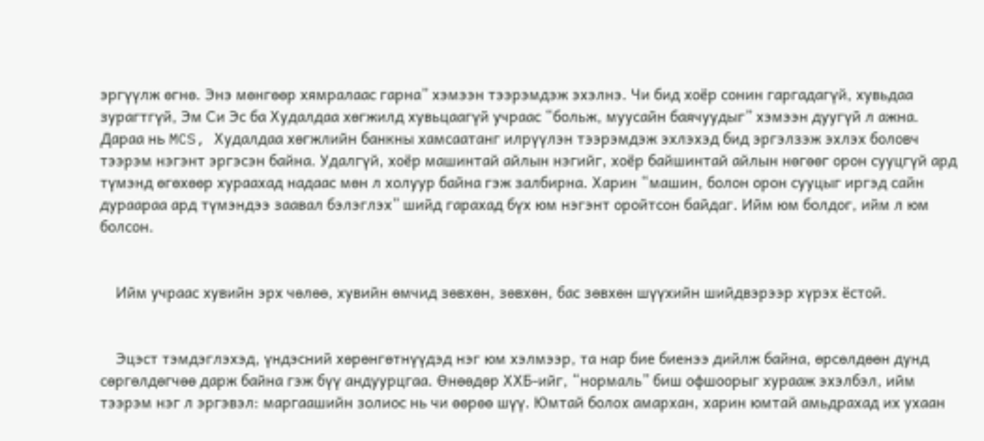эргүүлж өгнө. Энэ мөнгөөр хямралаас гарна” хэмээн тээрэмдэж эхэлнэ. Чи бид хоёр сонин гаргадагүй, хувьдаа зурагтгүй, Эм Си Эс ба Худалдаа хөгжилд хувьцаагүй учраас “больж, муусайн баячуудыг” хэмээн дуугүй л ажна. Дараа нь MCS, Худалдаа хөгжлийн банкны хамсаатанг илрүүлэн тээрэмдэж эхлэхэд бид эргэлзэж эхлэх боловч тээрэм нэгэнт эргэсэн байна. Удалгүй, хоёр машинтай айлын нэгийг, хоёр байшинтай айлын нөгөөг орон сууцгүй ард түмэнд өгөхөөр хураахад надаас мөн л холуур байна гэж залбирна. Харин “машин, болон орон сууцыг иргэд сайн дураараа ард түмэндээ заавал бэлэглэх” шийд гарахад бүх юм нэгэнт оройтсон байдаг. Ийм юм болдог, ийм л юм болсон.


    Ийм учраас хувийн эрх чөлөө, хувийн өмчид зөвхөн, зөвхөн, бас зөвхөн шүүхийн шийдвэрээр хүрэх ёстой.


    Эцэст тэмдэглэхэд, үндэсний хөрөнгөтнүүдэд нэг юм хэлмээр, та нар бие биенээ дийлж байна, өрсөлдөөн дунд сөргөлдөгчөө дарж байна гэж бүү андуурцгаа. Өнөөдөр ХХБ-ийг, “нормаль” биш офшоорыг хурааж эхэлбэл, ийм тээрэм нэг л эргэвэл: маргаашийн золиос нь чи өөрөө шүү. Юмтай болох амархан, харин юмтай амьдрахад их ухаан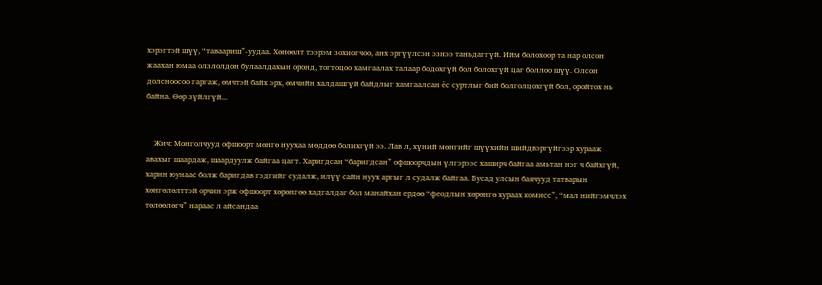хэрэгтэй шүү, “таваариш”-уудаа. Хөнөөлт тээрэм зохиогчоо, анх эргүүлсэн эзнээ таньдаггүй. Ийм болохоор та нар олсон жаахан юмаа олзлолдон булаалдахын оронд, тогтоцоо хамгаалах талаар бодохгүй бол болохгүй цаг боллоо шүү. Олсон долсноосоо гаргаж, өмчтэй байх эрх, өмчийн халдашгүй байдлыг хамгаалсан ёс суртлыг бий болголцохгүй бол, оройтох нь байна. Өөр зүйлгүй...


    Жич: Монголчууд офшоорт мөнгө нуухаа мөддөө болихгүй ээ. Лав л, хүний мөнгийг шүүхийн шийдвэргүйгээр хурааж авахыг шаардаж, шаардуулж байгаа цагт. Харигдсан “баригдсан” офшоорчдын үлгэрээс хаширч байгаа амьтан нэг ч байхгүй, харин юунаас болж баригдав гэдгийг судалж, илүү сайн нуух аргыг л судалж байгаа. Бусад улсын баячууд татварын хөнгөлөлттэй орчин эрж офшоорт хөрөнгөө хадгалдаг бол манайхан ердөө “феодлын хөрөнгө хураах комисс”, “мал нийгэмчлэх төлөөлөгч” нараас л айсандаа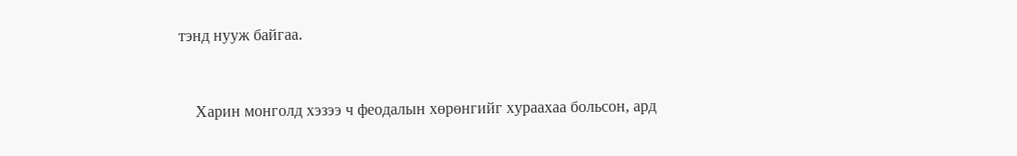тэнд нууж байгаа.


    Харин монголд хэзээ ч феодалын хөрөнгийг хураахаа больсон, ард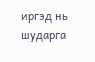иргэд нь шударга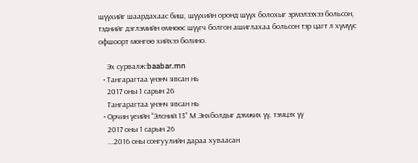шүүхийг шаардахаас биш, шүүхийн оронд шүүх болохыг эрмэлзэхээ больсон, тэднийг дэглэмийн өмнөөс шүүгч болгон ашиглахаа больсон тэр цагт л хүмүүс офшоорт мөнгөө хийхээ болино.

    Эх сурвалж:baabar.mn
  • Тангарагтаа үнэнч явсан нь
    2017 оны 1 сарын 26
    Тангарагтаа үнэнч явсан нь
  • Орчин үеийн “Элсний 13” М.Энхболдыг дэмжих үү, тэмцэх үү
    2017 оны 1 сарын 26
    ...2016 оны сонгуулийн дараа хуваасан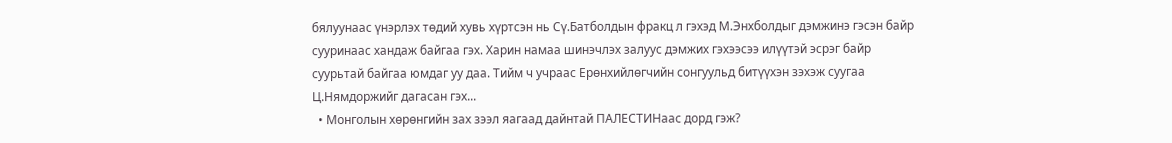бялуунаас үнэрлэх төдий хувь хүртсэн нь Сү.Батболдын фракц л гэхэд М.Энхболдыг дэмжинэ гэсэн байр сууринаас хандаж байгаа гэх. Харин намаа шинэчлэх залуус дэмжих гэхээсээ илүүтэй эсрэг байр суурьтай байгаа юмдаг уу даа. Тийм ч учраас Ерөнхийлөгчийн сонгуульд битүүхэн зэхэж суугаа Ц.Нямдоржийг дагасан гэх...
  • Монголын хөрөнгийн зах зээл яагаад дайнтай ПАЛЕСТИНаас дорд гэж?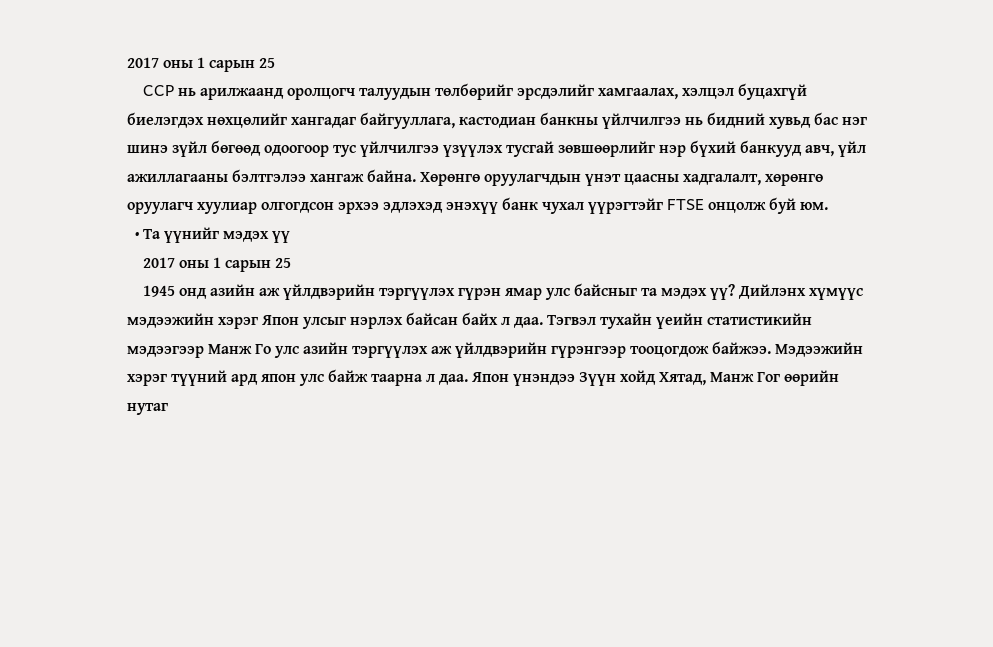2017 оны 1 сарын 25
    CCP нь арилжаанд оролцогч талуудын төлбөрийг эрсдэлийг хамгаалах, хэлцэл буцахгүй биелэгдэх нөхцөлийг хангадаг байгууллага, кастодиан банкны үйлчилгээ нь бидний хувьд бас нэг шинэ зүйл бөгөөд одоогоор тус үйлчилгээ үзүүлэх тусгай зөвшөөрлийг нэр бүхий банкууд авч, үйл ажиллагааны бэлтгэлээ хангаж байна. Хөрөнгө оруулагчдын үнэт цаасны хадгалалт, хөрөнгө оруулагч хуулиар олгогдсон эрхээ эдлэхэд энэхүү банк чухал үүрэгтэйг FTSE онцолж буй юм.
  • Та үүнийг мэдэх үү
    2017 оны 1 сарын 25
    1945 онд азийн аж үйлдвэрийн тэргүүлэх гүрэн ямар улс байсныг та мэдэх үү? Дийлэнх хүмүүс мэдээжийн хэрэг Япон улсыг нэрлэх байсан байх л даа. Тэгвэл тухайн үеийн статистикийн мэдээгээр Манж Го улс азийн тэргүүлэх аж үйлдвэрийн гүрэнгээр тооцогдож байжээ. Мэдээжийн хэрэг түүний ард япон улс байж таарна л даа. Япон үнэндээ Зүүн хойд Хятад, Манж Гог өөрийн нутаг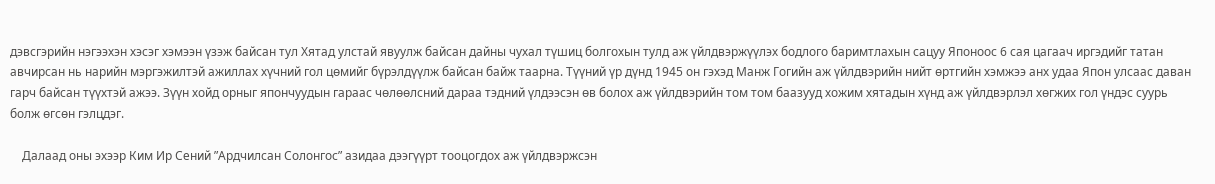дэвсгэрийн нэгээхэн хэсэг хэмээн үзэж байсан тул Хятад улстай явуулж байсан дайны чухал түшиц болгохын тулд аж үйлдвэржүүлэх бодлого баримтлахын сацуу Японоос 6 сая цагаач иргэдийг татан авчирсан нь нарийн мэргэжилтэй ажиллах хүчний гол цөмийг бүрэлдүүлж байсан байж таарна. Түүний үр дүнд 1945 он гэхэд Манж Гогийн аж үйлдвэрийн нийт өртгийн хэмжээ анх удаа Япон улсаас даван гарч байсан түүхтэй ажээ. Зүүн хойд орныг япончуудын гараас чөлөөлсний дараа тэдний үлдээсэн өв болох аж үйлдвэрийн том том баазууд хожим хятадын хүнд аж үйлдвэрлэл хөгжих гол үндэс суурь болж өгсөн гэлцдэг.

    Далаад оны эхээр Ким Ир Сений ”Ардчилсан Солонгос” азидаа дээгүүрт тооцогдох аж үйлдвэржсэн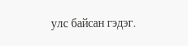улс байсан гэдэг.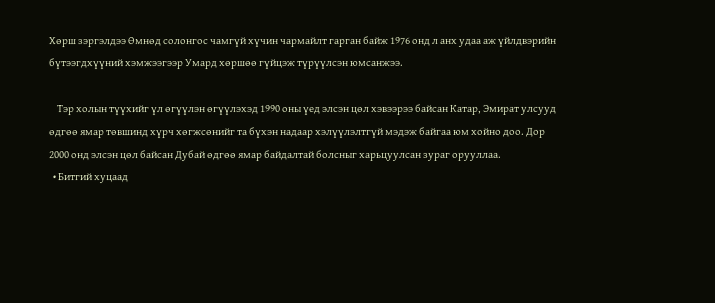Хөрш зэргэлдээ Өмнөд солонгос чамгүй хүчин чармайлт гарган байж 1976 онд л анх удаа аж үйлдвэрийн бүтээгдхүүний хэмжээгээр Умард хөршөө гүйцэж түрүүлсэн юмсанжээ.

    Тэр холын түүхийг үл өгүүлэн өгүүлэхэд 1990 оны үед элсэн цөл хэвээрээ байсан Катар, Эмират улсууд өдгөө ямар төвшинд хүрч хөгжсөнийг та бүхэн надаар хэлүүлэлтгүй мэдэж байгаа юм хойно доо. Дор 2000 онд элсэн цөл байсан Дубай өдгөө ямар байдалтай болсныг харьцуулсан зураг орууллаа.
  • Битгий хуцаад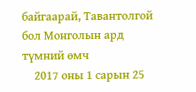байгаарай, Тавантолгой бол Монголын ард түмний өмч
    2017 оны 1 сарын 25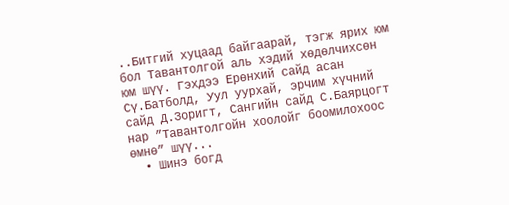..Битгий хуцаад байгаарай, тэгж ярих юм бол Тавантолгой аль хэдий хөдөлчихсөн юм шүү. Гэхдээ Ерөнхий сайд асан Сү.Батболд, Уул уурхай, эрчим хүчний сайд Д.Зоригт, Сангийн сайд С.Баярцогт нар ”Тавантолгойн хоолойг боомилохоос өмнө” шүү...
  • Шинэ богд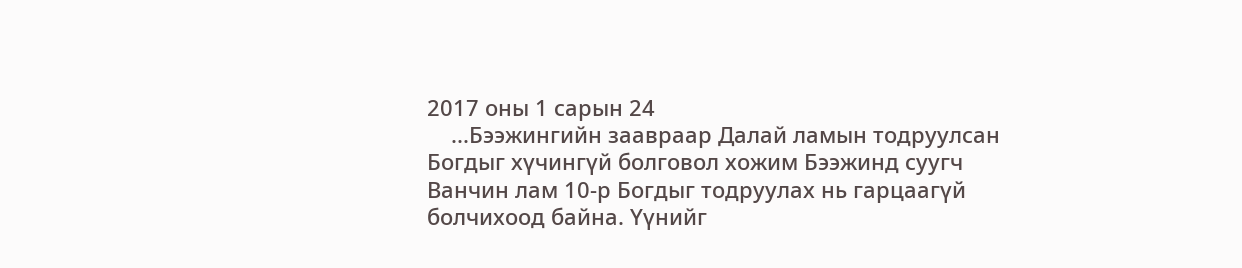2017 оны 1 сарын 24
    ...Бээжингийн заавраар Далай ламын тодруулсан Богдыг хүчингүй болговол хожим Бээжинд суугч Ванчин лам 10-р Богдыг тодруулах нь гарцаагүй болчихоод байна. Үүнийг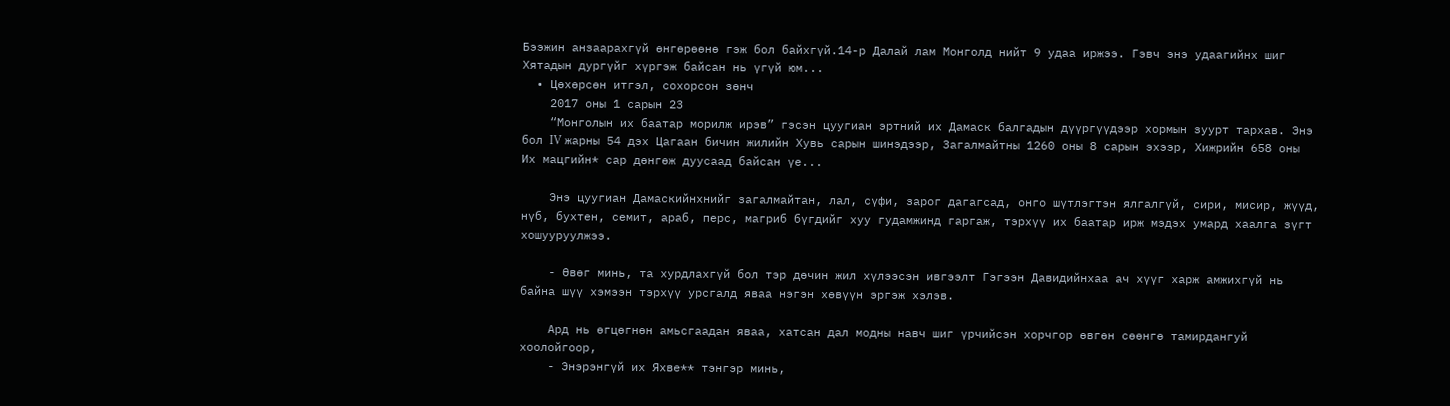Бээжин анзаарахгүй өнгөрөөнө гэж бол байхгүй.14-р Далай лам Монголд нийт 9 удаа иржээ. Гэвч энэ удаагийнх шиг Хятадын дургүйг хүргэж байсан нь үгүй юм...
  • Цөхөрсөн итгэл, сохорсон зөнч
    2017 оны 1 сарын 23
    “Монголын их баатар морилж ирэв” гэсэн цуугиан эртний их Дамаск балгадын дүүргүүдээр хормын зуурт тархав. Энэ бол IV жарны 54 дэх Цагаан бичин жилийн Хувь сарын шинэдээр, Загалмайтны 1260 оны 8 сарын эхээр, Хижрийн 658 оны Их мацгийн* сар дөнгөж дуусаад байсан үе...

    Энэ цуугиан Дамаскийнхнийг загалмайтан, лал, сүфи, зарог дагагсад, онго шүтлэгтэн ялгалгүй, сири, мисир, жүүд, нүб, бухтен, семит, араб, перс, магриб бүгдийг хуу гудамжинд гаргаж, тэрхүү их баатар ирж мэдэх умард хаалга зүгт хошууруулжээ.

    - Өвөг минь, та хурдлахгүй бол тэр дөчин жил хүлээсэн ивгээлт Гэгээн Давидийнхаа ач хүүг харж амжихгүй нь байна шүү хэмээн тэрхүү урсгалд яваа нэгэн хөвүүн эргэж хэлэв.

    Ард нь өгцөгнөн амьсгаадан яваа, хатсан дал модны навч шиг үрчийсэн хорчгор өвгөн сөөнгө тамирдангуй хоолойгоор,
    - Энэрэнгүй их Яхве** тэнгэр минь,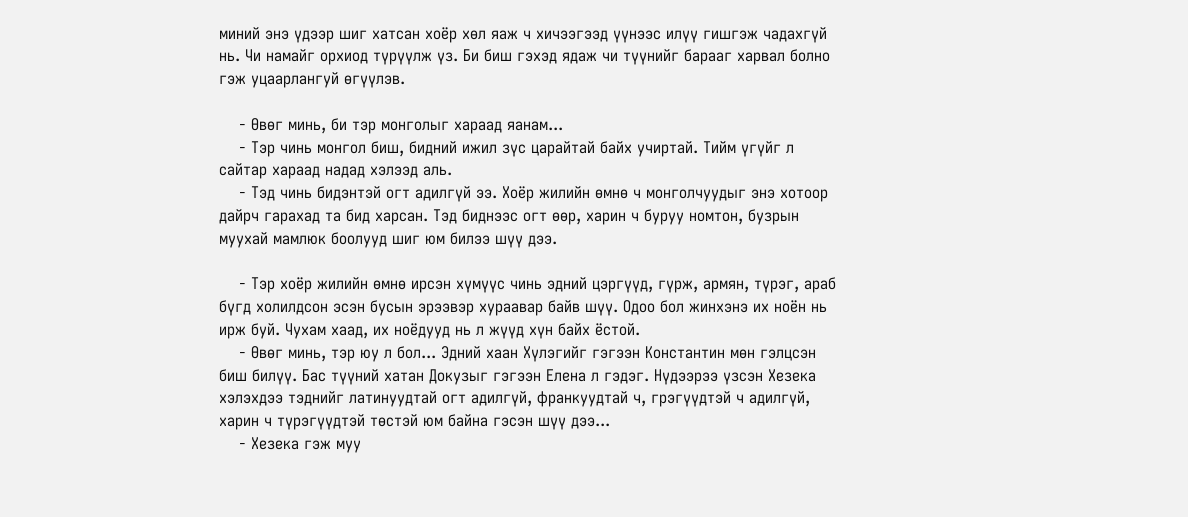миний энэ үдээр шиг хатсан хоёр хөл яаж ч хичээгээд үүнээс илүү гишгэж чадахгүй нь. Чи намайг орхиод түрүүлж үз. Би биш гэхэд ядаж чи түүнийг барааг харвал болно гэж уцаарлангуй өгүүлэв.

    - Өвөг минь, би тэр монголыг хараад яанам...
    - Тэр чинь монгол биш, бидний ижил зүс царайтай байх учиртай. Тийм үгүйг л сайтар хараад надад хэлээд аль.
    - Тэд чинь бидэнтэй огт адилгүй ээ. Хоёр жилийн өмнө ч монголчуудыг энэ хотоор дайрч гарахад та бид харсан. Тэд биднээс огт өөр, харин ч буруу номтон, бузрын муухай мамлюк боолууд шиг юм билээ шүү дээ.

    - Тэр хоёр жилийн өмнө ирсэн хүмүүс чинь эдний цэргүүд, гүрж, армян, түрэг, араб бүгд холилдсон эсэн бусын эрээвэр хураавар байв шүү. Одоо бол жинхэнэ их ноён нь ирж буй. Чухам хаад, их ноёдууд нь л жүүд хүн байх ёстой.
    - Өвөг минь, тэр юу л бол... Эдний хаан Хүлэгийг гэгээн Константин мөн гэлцсэн биш билүү. Бас түүний хатан Докузыг гэгээн Елена л гэдэг. Нүдээрээ үзсэн Хезека хэлэхдээ тэднийг латинуудтай огт адилгүй, франкуудтай ч, грэгүүдтэй ч адилгүй, харин ч түрэгүүдтэй төстэй юм байна гэсэн шүү дээ...
    - Хезека гэж муу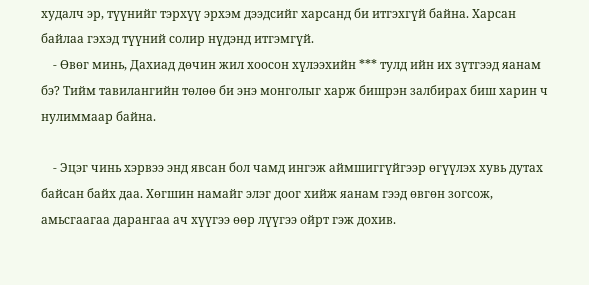худалч эр, түүнийг тэрхүү эрхэм дээдсийг харсанд би итгэхгүй байна. Харсан байлаа гэхэд түүний солир нүдэнд итгэмгүй.
    - Өвөг минь, Дахиад дөчин жил хоосон хүлээхийн *** тулд ийн их зүтгээд яанам бэ? Тийм тавилангийн төлөө би энэ монголыг харж бишрэн залбирах биш харин ч нулиммаар байна.

    - Эцэг чинь хэрвээ энд явсан бол чамд ингэж аймшиггүйгээр өгүүлэх хувь дутах байсан байх даа. Хөгшин намайг элэг доог хийж яанам гээд өвгөн зогсож, амьсгаагаа дарангаа ач хүүгээ өөр лүүгээ ойрт гэж дохив.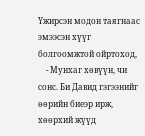Үжирсэн модон таягнаас эмээсэн хүүг болгоомжтой ойртоход,
    - Мунхаг хөвүүн, чи сонс. Би Давид гэгээнийг өөрийн биеэр ирж, хөөрхий жүүд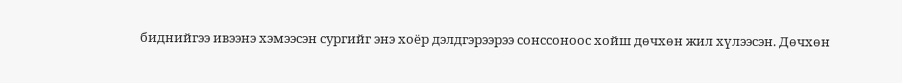биднийгээ ивээнэ хэмээсэн сургийг энэ хоёр дэлдгэрээрээ сонссоноос хойш дөчхөн жил хүлээсэн. Дөчхөн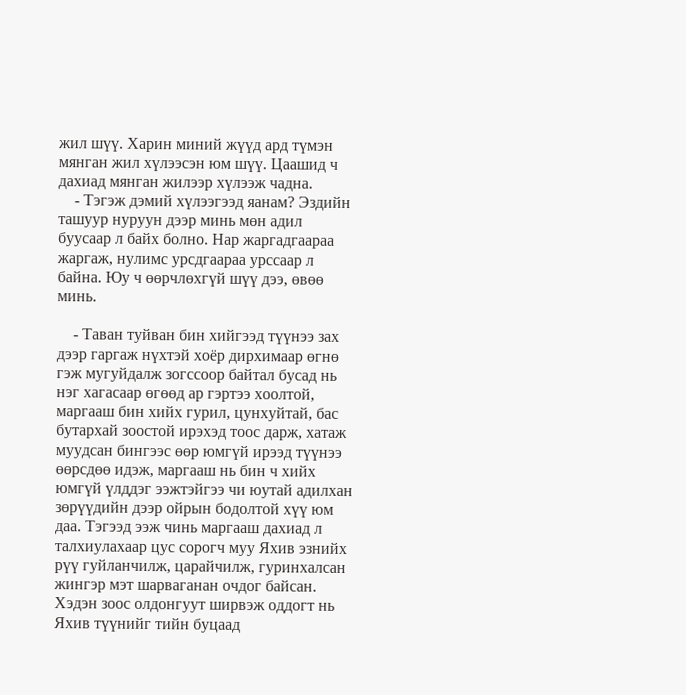жил шүү. Харин миний жүүд ард түмэн мянган жил хүлээсэн юм шүү. Цаашид ч дахиад мянган жилээр хүлээж чадна.
    - Тэгэж дэмий хүлээгээд яанам? Эздийн ташуур нуруун дээр минь мөн адил буусаар л байх болно. Нар жаргадгаараа жаргаж, нулимс урсдгаараа урссаар л байна. Юу ч өөрчлөхгүй шүү дээ, өвөө минь.

    - Таван туйван бин хийгээд түүнээ зах дээр гаргаж нүхтэй хоёр дирхимаар өгнө гэж мугуйдалж зогссоор байтал бусад нь нэг хагасаар өгөөд ар гэртээ хоолтой, маргааш бин хийх гурил, цунхуйтай, бас бутархай зоостой ирэхэд тоос дарж, хатаж муудсан бингээс өөр юмгүй ирээд түүнээ өөрсдөө идэж, маргааш нь бин ч хийх юмгүй үлддэг ээжтэйгээ чи юутай адилхан зөрүүдийн дээр ойрын бодолтой хүү юм даа. Тэгээд ээж чинь маргааш дахиад л талхиулахаар цус сорогч муу Яхив эзнийх рүү гуйланчилж, царайчилж, гуринхалсан жингэр мэт шарваганан очдог байсан. Хэдэн зоос олдонгуут ширвэж оддогт нь Яхив түүнийг тийн буцаад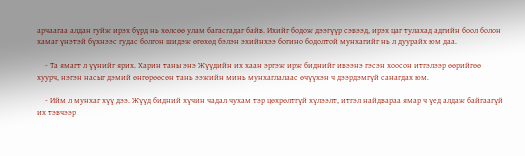арчаагаа алдан гуйж ирэх бүрд нь хөлсөө улам багасгадаг байв. Ихийг бодож дээгүүр сэвээд, ирэх цаг тулахад адгийн боол болон хамаг үнэтэй бүхнээс гудас болгон шидэж өгөхөд бэлэн эхийнхээ богино бодолтой мунхагийг нь л дуурайх юм даа.

    - Та ямагт л үүнийг ярих. Харин таны энэ Жүүдийн их хаан эргэж ирж биднийг ивээнэ гэсэн хоосон итгэлээр өөрийгөө хуурч, нэгэн насыг дэмий өнгөрөөсөн тань ээжийн минь мунхаглалаас өчүүхэн ч дээрдэмгүй санагдах юм.

    - Ийм л мунхаг хүү дээ. Жүүд бидний хүчин чадал чухам тэр цөхрөлтгүй хүлээлт, итгэл найдвараа ямар ч үед алдаж байгаагүй их тэвчээр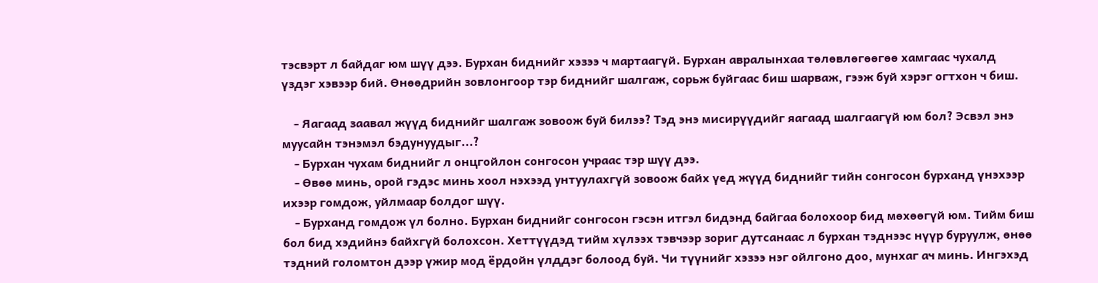тэсвэрт л байдаг юм шүү дээ. Бурхан биднийг хэзээ ч мартаагүй. Бурхан авралынхаа төлөвлөгөөгөө хамгаас чухалд үздэг хэвээр бий. Өнөөдрийн зовлонгоор тэр биднийг шалгаж, сорьж буйгаас биш шарваж, гээж буй хэрэг огтхон ч биш.

    - Яагаад заавал жүүд биднийг шалгаж зовоож буй билээ? Тэд энэ мисирүүдийг яагаад шалгаагүй юм бол? Эсвэл энэ муусайн тэнэмэл бэдунуудыг...?
    - Бурхан чухам биднийг л онцгойлон сонгосон учраас тэр шүү дээ.
    - Өвөө минь, орой гэдэс минь хоол нэхээд унтуулахгүй зовоож байх үед жүүд биднийг тийн сонгосон бурханд үнэхээр ихээр гомдож, уйлмаар болдог шүү.
    - Бурханд гомдож үл болно. Бурхан биднийг сонгосон гэсэн итгэл бидэнд байгаа болохоор бид мөхөөгүй юм. Тийм биш бол бид хэдийнэ байхгүй болохсон. Хеттүүдэд тийм хүлээх тэвчээр зориг дутсанаас л бурхан тэднээс нүүр буруулж, өнөө тэдний голомтон дээр үжир мод ёрдойн үлддэг болоод буй. Чи түүнийг хэзээ нэг ойлгоно доо, мунхаг ач минь. Ингэхэд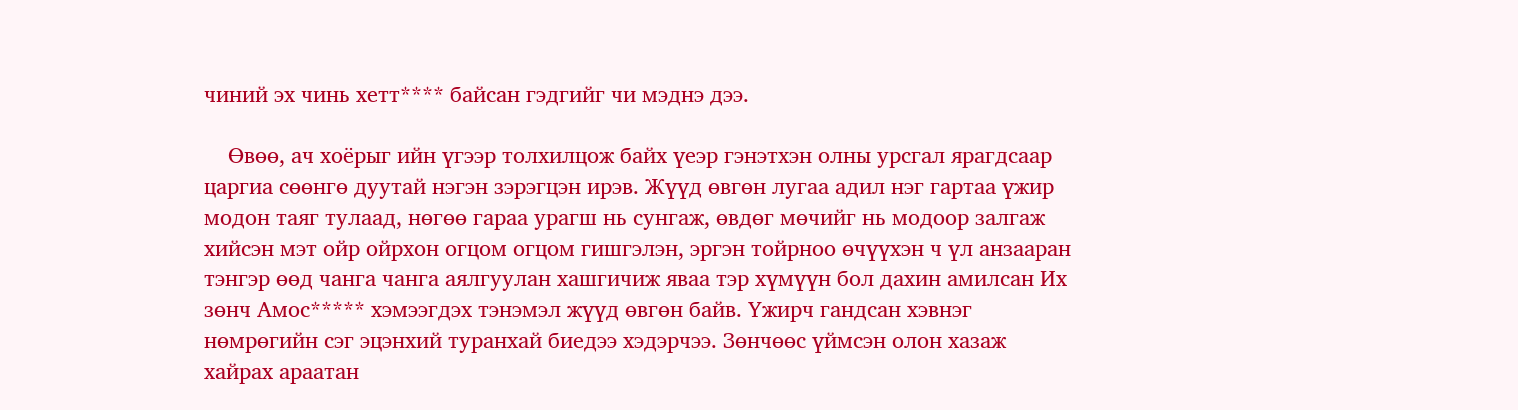чиний эх чинь хетт**** байсан гэдгийг чи мэднэ дээ.

    Өвөө, ач хоёрыг ийн үгээр толхилцож байх үеэр гэнэтхэн олны урсгал ярагдсаар царгиа сөөнгө дуутай нэгэн зэрэгцэн ирэв. Жүүд өвгөн лугаа адил нэг гартаа үжир модон таяг тулаад, нөгөө гараа урагш нь сунгаж, өвдөг мөчийг нь модоор залгаж хийсэн мэт ойр ойрхон огцом огцом гишгэлэн, эргэн тойрноо өчүүхэн ч үл анзааран тэнгэр өөд чанга чанга аялгуулан хашгичиж яваа тэр хүмүүн бол дахин амилсан Их зөнч Амос***** хэмээгдэх тэнэмэл жүүд өвгөн байв. Үжирч гандсан хэвнэг нөмрөгийн сэг эцэнхий туранхай биедээ хэдэрчээ. Зөнчөөс үймсэн олон хазаж хайрах араатан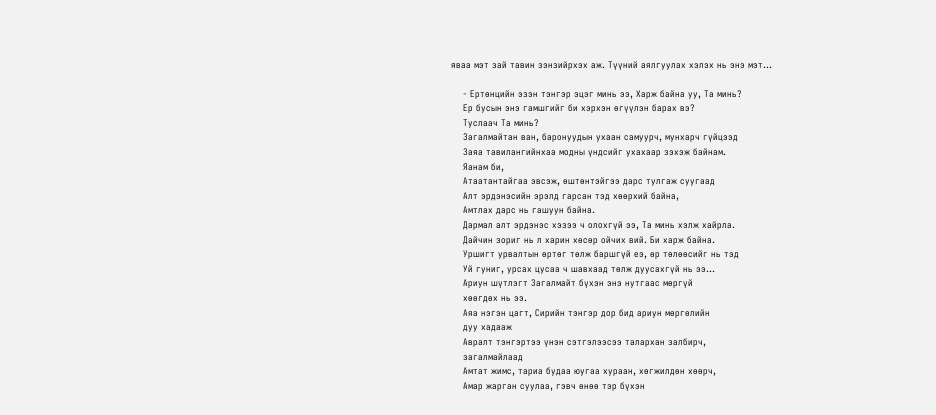яваа мэт зай тавин зэнзийрхэх аж. Түүний аялгуулах хэлэх нь энэ мэт...

    - Ертөнцийн эзэн тэнгэр эцэг минь ээ, Харж байна уу, Та минь?
    Ер бусын энэ гамшгийг би хэрхэн өгүүлэн барах вэ?
    Туслаач Та минь?
    Загалмайтан ван, баронуудын ухаан самуурч, мунхарч гүйцээд
    Заяа тавилангийнхаа модны үндсийг ухахаар зэхэж байнам.
    Яанам би,
    Атаатантайгаа эвсэж, өштөнтэйгээ дарс тулгаж суугаад
    Алт эрдэнэсийн эрэлд гарсан тэд хөөрхий байна,
    Амтлах дарс нь гашуун байна.
    Дармал алт эрдэнэс хэзээ ч олохгүй ээ, Та минь хэлж хайрла.
    Дайчин зориг нь л харин хөсөр ойчих вий. Би харж байна.
    Уршигт урвалтын өртөг төлж баршгүй еэ, өр төлөөсийг нь тэд
    Уй гуниг, урсах цусаа ч шавхаад төлж дуусахгүй нь ээ...
    Ариун шүтлэгт Загалмайт бүхэн энэ нутгаас мөргүй
    хөөгдөх нь ээ.
    Аяа нэгэн цагт, Сирийн тэнгэр дор бид ариун мөргөлийн
    дуу хадааж
    Авралт тэнгэртээ үнэн сэтгэлээсээ талархан залбирч,
    загалмайлаад
    Амтат жимс, тариа будаа юугаа хураан, хөгжилдөн хөөрч,
    Амар жарган суулаа, гэвч өнөө тэр бүхэн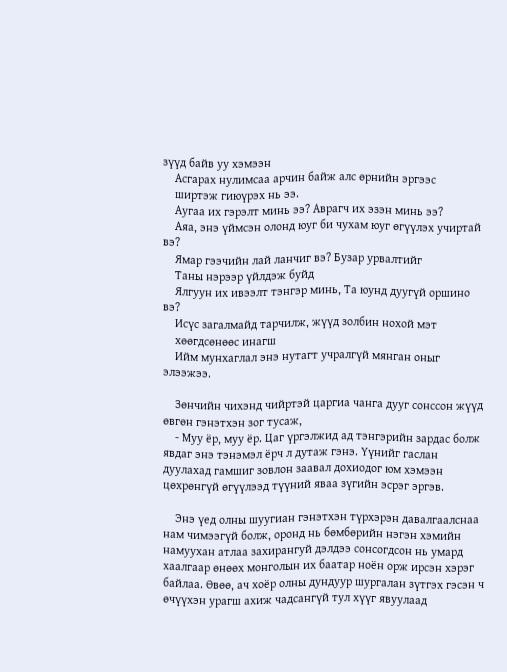зүүд байв уу хэмээн
    Асгарах нулимсаа арчин байж алс өрнийн эргээс
    ширтэж гиюүрэх нь ээ.
    Аугаа их гэрэлт минь ээ? Аврагч их эзэн минь ээ?
    Аяа, энэ үймсэн олонд юуг би чухам юуг өгүүлэх учиртай вэ?
    Ямар гээчийн лай ланчиг вэ? Бузар урвалтийг
    Таны нэрээр үйлдэж буйд
    Ялгуун их ивээлт тэнгэр минь, Та юунд дуугүй оршино вэ?
    Исүс загалмайд тарчилж, жүүд золбин нохой мэт
    хөөгдсөнөөс инагш
    Ийм мунхаглал энэ нутагт учралгүй мянган оныг элээжээ.

    Зөнчийн чихэнд чийртэй царгиа чанга дууг сонссон жүүд өвгөн гэнэтхэн зог тусаж,
    - Муу ёр, муу ёр. Цаг үргэлжид ад тэнгэрийн зардас болж явдаг энэ тэнэмэл ёрч л дутаж гэнэ. Үүнийг гаслан дуулахад гамшиг зовлон заавал дохиодог юм хэмээн цөхрөнгүй өгүүлээд түүний яваа зүгийн эсрэг эргэв.

    Энэ үед олны шуугиан гэнэтхэн түрхэрэн давалгаалснаа нам чимээгүй болж, оронд нь бөмбөрийн нэгэн хэмийн намуухан атлаа захирангуй дэлдээ сонсогдсон нь умард хаалгаар өнөөх монголын их баатар ноён орж ирсэн хэрэг байлаа. Өвөө, ач хоёр олны дундуур шургалан зүтгэх гэсэн ч өчүүхэн урагш ахиж чадсангүй тул хүүг явуулаад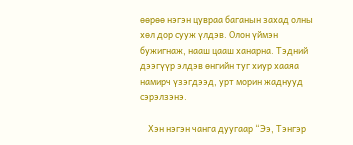өөрөө нэгэн цувраа баганын захад олны хөл дор сууж үлдэв. Олон үймэн бужигнаж, нааш цааш ханарна. Тэдний дээгүүр элдэв өнгийн туг хиур хааяа намирч үзэгдээд, урт морин жаднууд сэрэлзэнэ.

    Хэн нэгэн чанга дуугаар “Ээ, Тэнгэр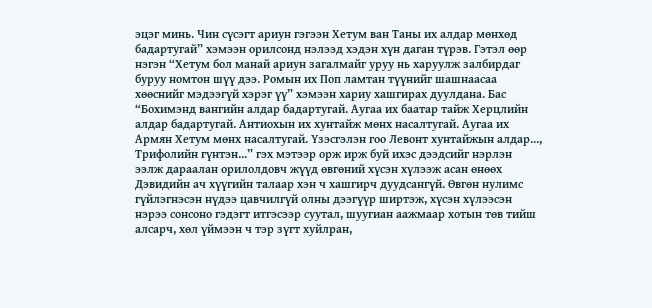эцэг минь. Чин сүсэгт ариун гэгээн Хетум ван Таны их алдар мөнхөд бадартугай” хэмээн орилсонд нэлээд хэдэн хүн даган түрэв. Гэтэл өөр нэгэн “Хетум бол манай ариун загалмайг уруу нь харуулж залбирдаг буруу номтон шүү дээ. Ромын их Поп ламтан түүнийг шашнаасаа хөөснийг мэдээгүй хэрэг үү” хэмээн хариу хашгирах дуулдана. Бас “Бохимэнд вангийн алдар бадартугай. Аугаа их баатар тайж Херцлийн алдар бадартугай. Антиохын их хунтайж мөнх насалтугай. Аугаа их Армян Хетум мөнх насалтугай. Үзэсгэлэн гоо Левонт хунтайжын алдар..., Трифолийн гүнтэн...” гэх мэтээр орж ирж буй ихэс дээдсийг нэрлэн ээлж дараалан орилолдовч жүүд өвгөний хүсэн хүлээж асан өнөөх Дэвидийн ач хүүгийн талаар хэн ч хашгирч дуудсангүй. Өвгөн нулимс гүйлэгнэсэн нүдээ цавчилгүй олны дээгүүр ширтэж, хүсэн хүлээсэн нэрээ сонсоно гэдэгт итгэсээр суутал, шуугиан аажмаар хотын төв тийш алсарч, хөл үймээн ч тэр зүгт хуйлран,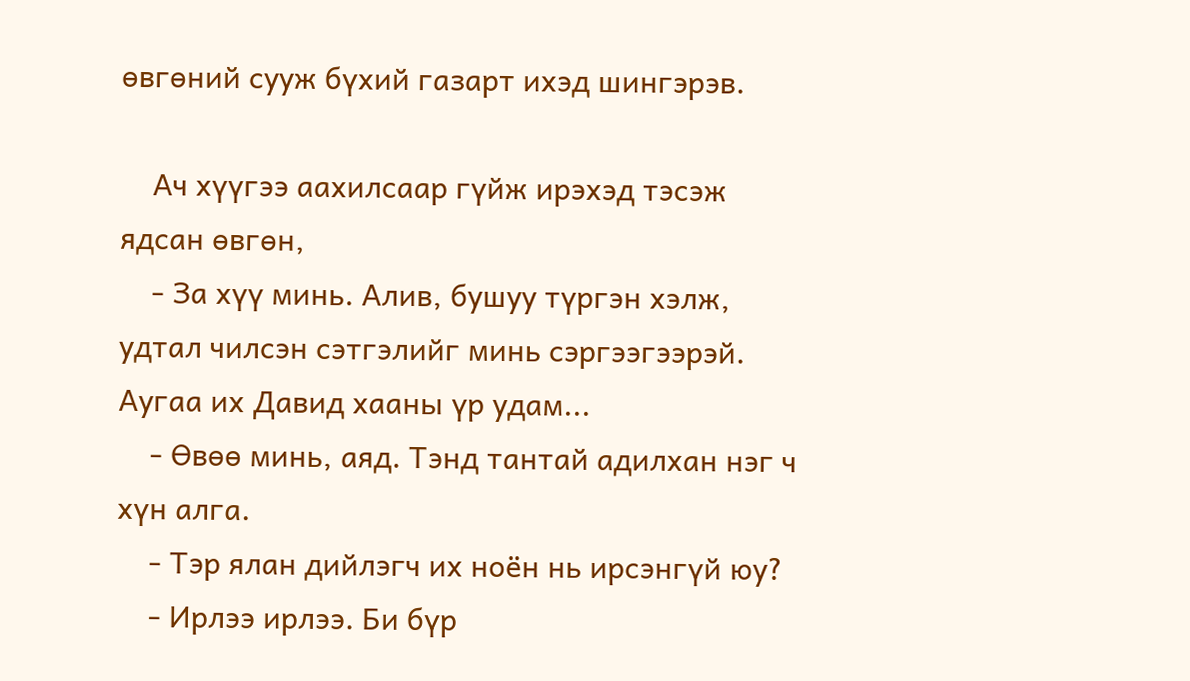өвгөний сууж бүхий газарт ихэд шингэрэв.

    Ач хүүгээ аахилсаар гүйж ирэхэд тэсэж ядсан өвгөн,
    - За хүү минь. Алив, бушуу түргэн хэлж, удтал чилсэн сэтгэлийг минь сэргээгээрэй. Аугаа их Давид хааны үр удам...
    - Өвөө минь, аяд. Тэнд тантай адилхан нэг ч хүн алга.
    - Тэр ялан дийлэгч их ноён нь ирсэнгүй юу?
    - Ирлээ ирлээ. Би бүр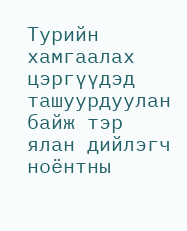Турийн хамгаалах цэргүүдэд ташуурдуулан байж тэр ялан дийлэгч ноёнтны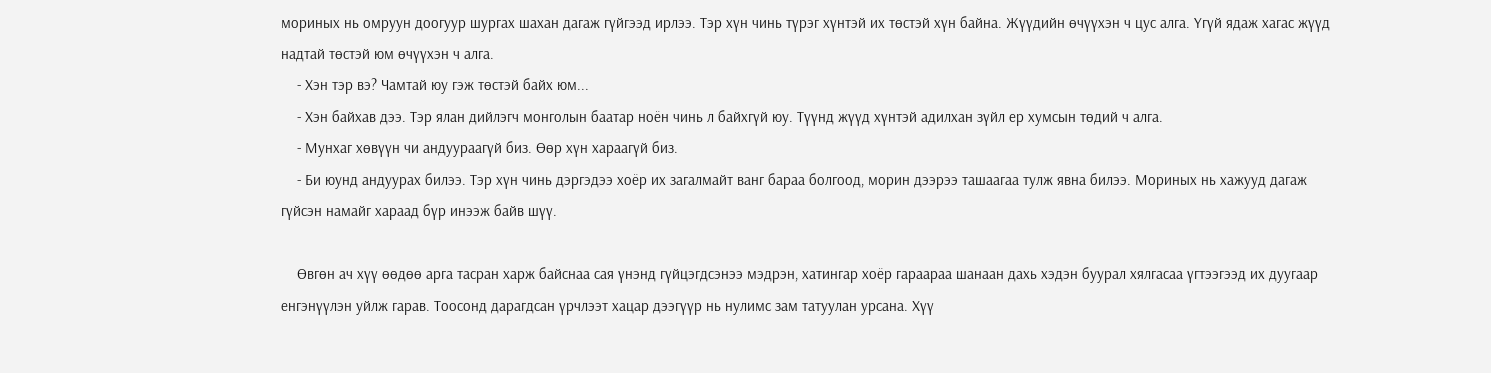мориных нь омруун доогуур шургах шахан дагаж гүйгээд ирлээ. Тэр хүн чинь түрэг хүнтэй их төстэй хүн байна. Жүүдийн өчүүхэн ч цус алга. Үгүй ядаж хагас жүүд надтай төстэй юм өчүүхэн ч алга.
    - Хэн тэр вэ? Чамтай юу гэж төстэй байх юм...
    - Хэн байхав дээ. Тэр ялан дийлэгч монголын баатар ноён чинь л байхгүй юу. Түүнд жүүд хүнтэй адилхан зүйл ер хумсын төдий ч алга.
    - Мунхаг хөвүүн чи андуураагүй биз. Өөр хүн хараагүй биз.
    - Би юунд андуурах билээ. Тэр хүн чинь дэргэдээ хоёр их загалмайт ванг бараа болгоод, морин дээрээ ташаагаа тулж явна билээ. Мориных нь хажууд дагаж гүйсэн намайг хараад бүр инээж байв шүү.

    Өвгөн ач хүү өөдөө арга тасран харж байснаа сая үнэнд гүйцэгдсэнээ мэдрэн, хатингар хоёр гараараа шанаан дахь хэдэн буурал хялгасаа үгтээгээд их дуугаар енгэнүүлэн уйлж гарав. Тоосонд дарагдсан үрчлээт хацар дээгүүр нь нулимс зам татуулан урсана. Хүү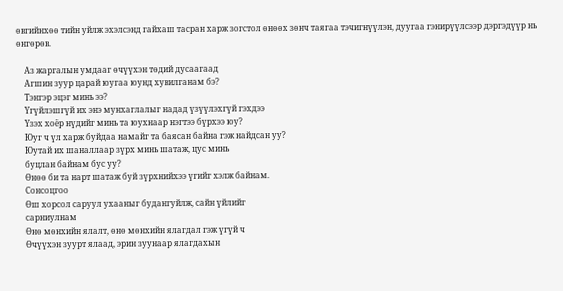өвгийнхөө тийн уйлж эхэлсэнд гайхаш тасран харж зогстол өнөөх зөнч таягаа тэчигнүүлэн, дуугаа гэнирүүлсээр дэргэдүүр нь өнгөрөв.

    Аз жаргалын умдааг өчүүхэн төдий дусаагаад
    Агшин зуур царай юугаа юунд хувилганам бэ?
    Тэнгэр эцэг минь ээ?
    Үгүйлэшгүй их энэ мунхаглалыг надад үзүүлэхгүй гэхдээ
    Үзэх хоёр нүдийг минь та юухнаар нэгтээ бүрхээ юу?
    Юуг ч үл харж буйдаа намайг та баясан байна гэж найдсан уу?
    Юутай их шаналлаар зүрх минь шатаж, цус минь
    буцлан байнам бус уу?
    Өнөө би та нарт шатаж буй зүрхнийхээ үгийг хэлж байнам.
    Сонсоцгоо
    Өш хорсол саруул ухааныг будангуйлж, сайн үйлийг
    сарниулнам
    Өнө мөнхийн ялалт, өнө мөнхийн ялагдал гэж үгүй ч
    Өчүүхэн зуурт ялаад, эрин зуунаар ялагдахын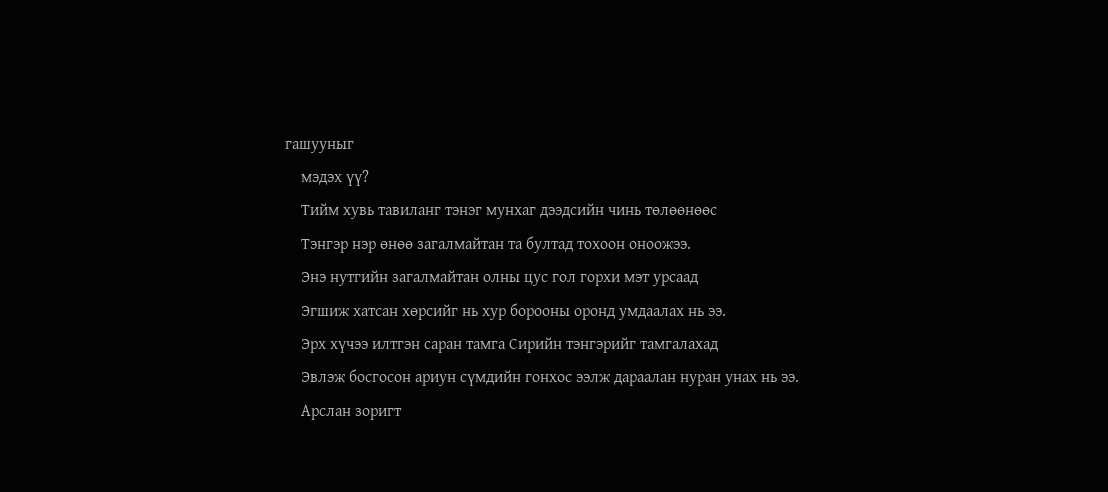гашууныг
    мэдэх үү?
    Тийм хувь тавиланг тэнэг мунхаг дээдсийн чинь төлөөнөөс
    Тэнгэр нэр өнөө загалмайтан та бултад тохоон оноожээ.
    Энэ нутгийн загалмайтан олны цус гол горхи мэт урсаад
    Эгшиж хатсан хөрсийг нь хур борооны оронд умдаалах нь ээ.
    Эрх хүчээ илтгэн саран тамга Сирийн тэнгэрийг тамгалахад
    Эвлэж босгосон ариун сүмдийн гонхос ээлж дараалан нуран унах нь ээ.
    Арслан зоригт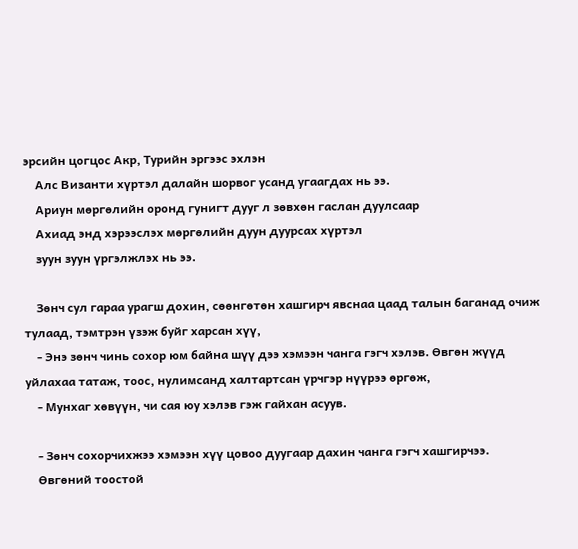эрсийн цогцос Акр, Турийн эргээс эхлэн
    Алс Византи хүртэл далайн шорвог усанд угаагдах нь ээ.
    Ариун мөргөлийн оронд гунигт дууг л зөвхөн гаслан дуулсаар
    Ахиад энд хэрээслэх мөргөлийн дуун дуурсах хүртэл
    зуун зуун үргэлжлэх нь ээ.

    Зөнч сул гараа урагш дохин, сөөнгөтөн хашгирч явснаа цаад талын баганад очиж тулаад, тэмтрэн үзэж буйг харсан хүү,
    - Энэ зөнч чинь сохор юм байна шүү дээ хэмээн чанга гэгч хэлэв. Өвгөн жүүд уйлахаа татаж, тоос, нулимсанд халтартсан үрчгэр нүүрээ өргөж,
    - Мунхаг хөвүүн, чи сая юу хэлэв гэж гайхан асуув.

    - Зөнч сохорчихжээ хэмээн хүү цовоо дуугаар дахин чанга гэгч хашгирчээ.
    Өвгөний тоостой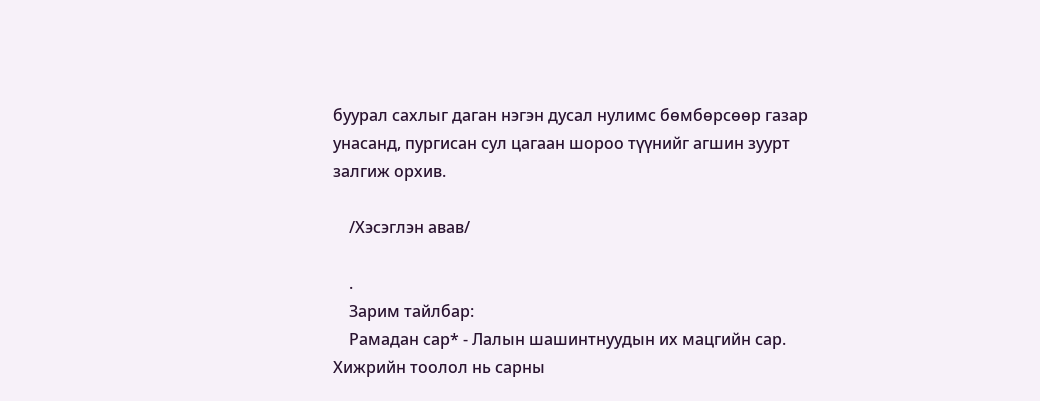буурал сахлыг даган нэгэн дусал нулимс бөмбөрсөөр газар унасанд, пургисан сул цагаан шороо түүнийг агшин зуурт залгиж орхив.

    /Хэсэглэн авав/

    .
    Зарим тайлбар:
    Рамадан сар* - Лалын шашинтнуудын их мацгийн сар. Хижрийн тоолол нь сарны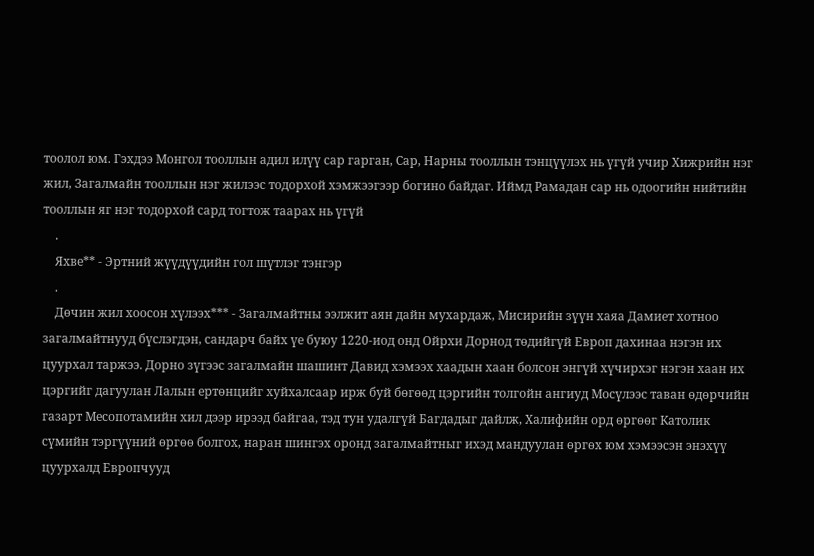тоолол юм. Гэхдээ Монгол тооллын адил илүү сар гарган, Сар, Нарны тооллын тэнцүүлэх нь үгүй учир Хижрийн нэг жил, Загалмайн тооллын нэг жилээс тодорхой хэмжээгээр богино байдаг. Иймд Рамадан сар нь одоогийн нийтийн тооллын яг нэг тодорхой сард тогтож таарах нь үгүй
    .
    Яхве** - Эртний жүүдүүдийн гол шүтлэг тэнгэр
    .
    Дөчин жил хоосон хүлээх*** - Загалмайтны ээлжит аян дайн мухардаж, Мисирийн зүүн хаяа Дамиет хотноо загалмайтнууд бүслэгдэн, сандарч байх үе буюу 1220-иод онд Ойрхи Дорнод төдийгүй Европ дахинаа нэгэн их цуурхал таржээ. Дорно зүгээс загалмайн шашинт Давид хэмээх хаадын хаан болсон энгүй хүчирхэг нэгэн хаан их цэргийг дагуулан Лалын ертөнцийг хуйхалсаар ирж буй бөгөөд цэргийн толгойн ангиуд Мосүлээс таван өдөрчийн газарт Месопотамийн хил дээр ирээд байгаа, тэд тун удалгүй Багдадыг дайлж, Халифийн орд өргөөг Католик сүмийн тэргүүний өргөө болгох, наран шингэх оронд загалмайтныг ихэд мандуулан өргөх юм хэмээсэн энэхүү цуурхалд Европчууд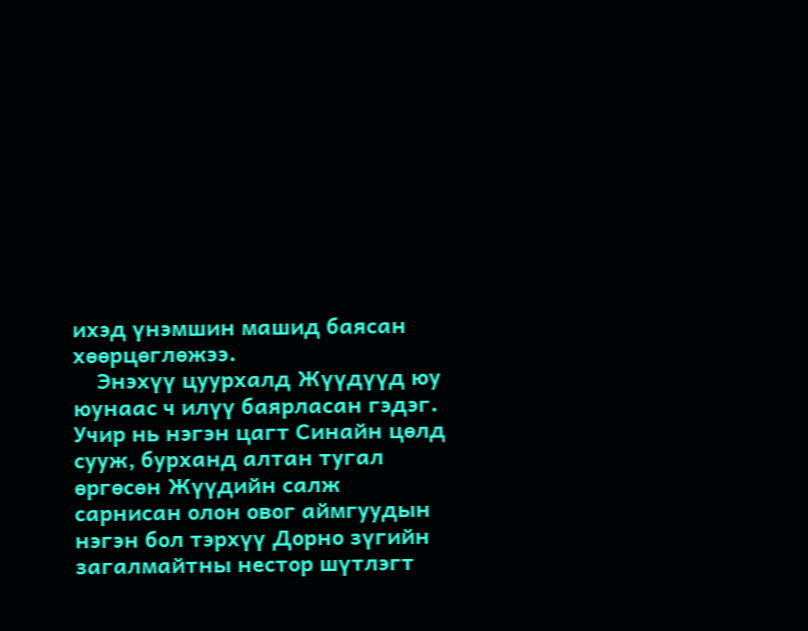ихэд үнэмшин машид баясан хөөрцөглөжээ.
    Энэхүү цуурхалд Жүүдүүд юу юунаас ч илүү баярласан гэдэг. Учир нь нэгэн цагт Синайн цөлд сууж, бурханд алтан тугал өргөсөн Жүүдийн салж сарнисан олон овог аймгуудын нэгэн бол тэрхүү Дорно зүгийн загалмайтны нестор шүтлэгт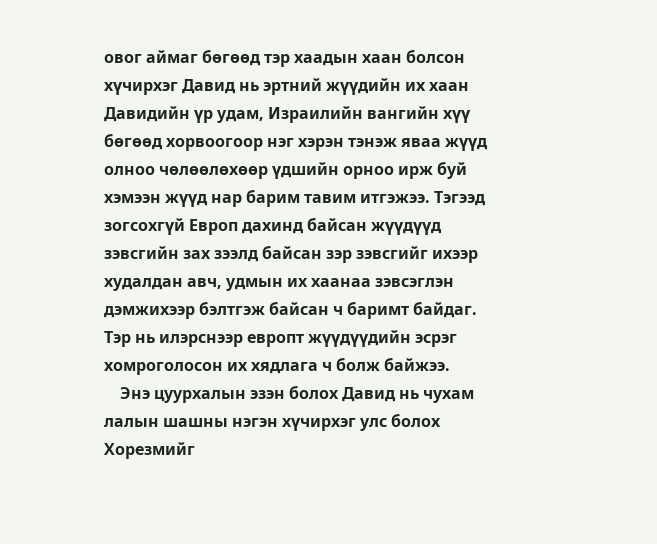овог аймаг бөгөөд тэр хаадын хаан болсон хүчирхэг Давид нь эртний жүүдийн их хаан Давидийн үр удам, Израилийн вангийн хүү бөгөөд хорвоогоор нэг хэрэн тэнэж яваа жүүд олноо чөлөөлөхөөр үдшийн орноо ирж буй хэмээн жүүд нар барим тавим итгэжээ. Тэгээд зогсохгүй Европ дахинд байсан жүүдүүд зэвсгийн зах зээлд байсан зэр зэвсгийг ихээр худалдан авч, удмын их хаанаа зэвсэглэн дэмжихээр бэлтгэж байсан ч баримт байдаг. Тэр нь илэрснээр европт жүүдүүдийн эсрэг хомроголосон их хядлага ч болж байжээ.
    Энэ цуурхалын эзэн болох Давид нь чухам лалын шашны нэгэн хүчирхэг улс болох Хорезмийг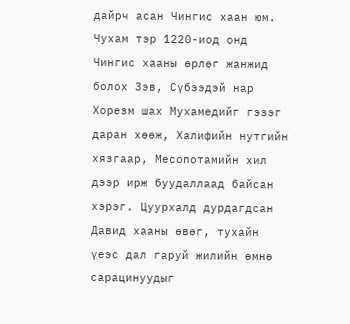дайрч асан Чингис хаан юм. Чухам тэр 1220-иод онд Чингис хааны өрлөг жанжид болох Зэв, Сүбээдэй нар Хорезм шах Мухамедийг гэзэг даран хөөж, Халифийн нутгийн хязгаар, Месопотамийн хил дээр ирж буудаллаад байсан хэрэг. Цуурхалд дурдагдсан Давид хааны өвөг, тухайн үеэс дал гаруй жилийн өмнө сарацинуудыг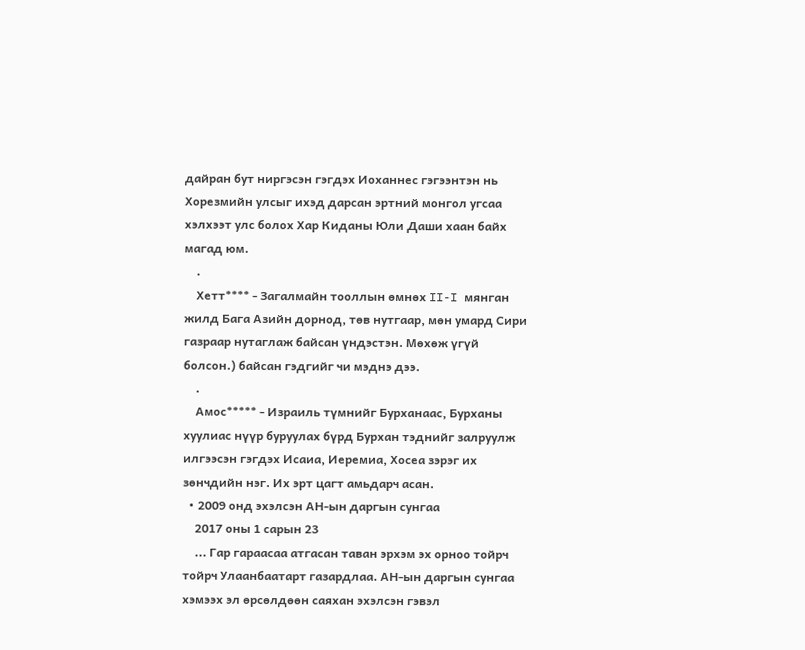дайран бут ниргэсэн гэгдэх Иоханнес гэгээнтэн нь Хорезмийн улсыг ихэд дарсан эртний монгол угсаа хэлхээт улс болох Хар Киданы Юли Даши хаан байх магад юм.
    .
    Хетт**** - Загалмайн тооллын өмнөх II-I мянган жилд Бага Азийн дорнод, төв нутгаар, мөн умард Сири газраар нутаглаж байсан үндэстэн. Мөхөж үгүй болсон.) байсан гэдгийг чи мэднэ дээ.
    .
    Амос***** - Израиль түмнийг Бурханаас, Бурханы хуулиас нүүр буруулах бүрд Бурхан тэднийг залруулж илгээсэн гэгдэх Исаиа, Иеремиа, Хосеа зэрэг их зөнчдийн нэг. Их эрт цагт амьдарч асан.
  • 2009 онд эхэлсэн АН-ын даргын сунгаа
    2017 оны 1 сарын 23
    ... Гар гараасаа атгасан таван эрхэм эх орноо тойрч тойрч Улаанбаатарт газардлаа. АН-ын даргын сунгаа хэмээх эл өрсөлдөөн саяхан эхэлсэн гэвэл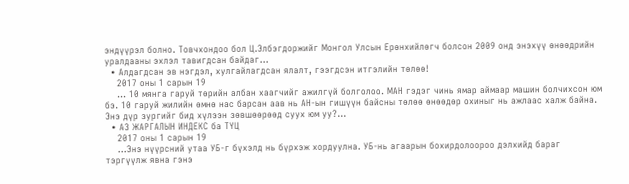эндүүрэл болно. Товчхондоо бол Ц.Элбэгдоржийг Монгол Улсын Ерөнхийлөгч болсон 2009 онд энэхүү өнөөдрийн уралдааны эхлэл тавигдсан байдаг...
  • Алдагдсан эв нэгдэл, хулгайлагдсан ялалт, гээгдсэн итгэлийн төлөө!
    2017 оны 1 сарын 19
    ... 10 мянга гаруй төрийн албан хаагчийг ажилгүй болголоо. МАН гэдэг чинь ямар аймаар машин болчихсон юм бэ. 10 гаруй жилийн өмнө нас барсан аав нь АН-ын гишүүн байсны төлөө өнөөдөр охиныг нь ажлаас халж байна. Энэ дүр зургийг бид хүлээн зөвшөөрөөд суух юм уу?...
  • АЗ ЖАРГАЛЫН ИНДЕКС ба ТҮЦ
    2017 оны 1 сарын 19
    ...Энэ нүүрсний утаа УБ-г бүхэлд нь бүрхэж хордуулна. УБ-нь агаарын бохирдолоороо дэлхийд бараг тэргүүлж явна гэнэ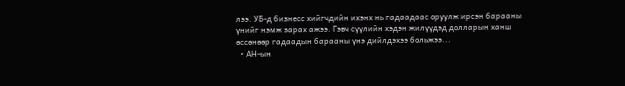лээ. УБ-д бизнесс хийгчдийн ихэнх нь гадаадаас оруулж ирсэн барааны үнийг нэмж зарах ажээ. Гэвч сүүлийн хэдэн жилүүдэд долларын ханш өссөнөөр гадаадын барааны үнэ дийлдэхээ больжээ...
  • АН-ын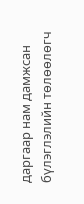даргаар нам дамжсан бүлэглэлийн төлөөлөгч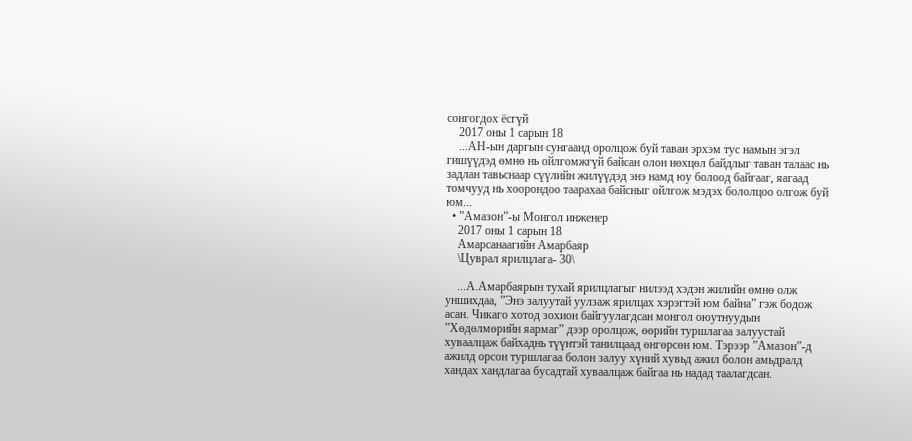сонгогдох ёсгүй
    2017 оны 1 сарын 18
    ...АН-ын даргын сунгаанд оролцож буй таван эрхэм тус намын эгэл гишүүдэд өмнө нь ойлгомжгүй байсан олон нөхцөл байдлыг таван талаас нь задлан тавьснаар сүүлийн жилүүдэд энэ намд юу болоод байгааг, яагаад томчууд нь хоорондоо таарахаа байсныг ойлгож мэдэх бололцоо олгож буй юм...
  • ”Амазон”-ы Монгол инженер
    2017 оны 1 сарын 18
    Амарсанаагийн Амарбаяр
    \Цуврал ярилцлага- 30\

    ...А.Амарбаярын тухай ярилцлагыг нилээд хэдэн жилийн өмнө олж уншихдаа, ”Энэ залуутай уулзаж ярилцах хэрэгтэй юм байна” гэж бодож асан. Чикаго хотод зохион байгуулагдсан монгол оюутнуудын ”Хөдөлмөрийн яармаг” дээр оролцож, өөрийн туршлагаа залуустай хуваалцаж байхаднь түүнтэй танилцаад өнгөрсөн юм. Тэрээр ”Амазон”-д ажилд орсон туршлагаа болон залуу хүний хувьд ажил болон амьдралд хандах хандлагаа бусадтай хуваалцаж байгаа нь надад таалагдсан.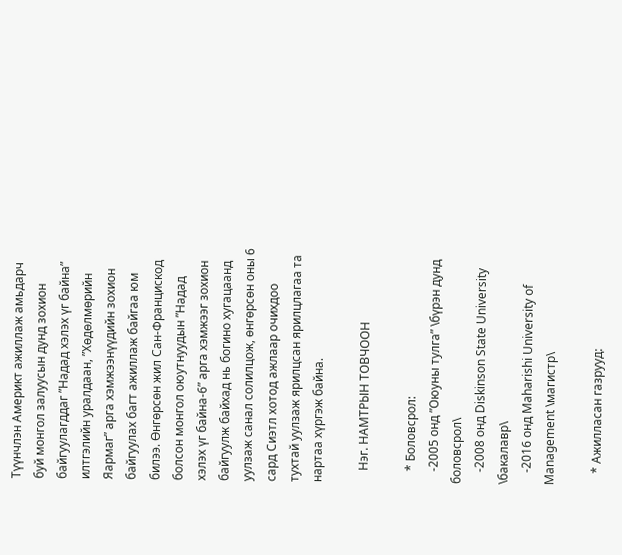Түүнчлэн Америкт ажиллаж амьдарч буй монгол залуусын дунд зохион байгуулагддаг ”Надад хэлэх үг байна” илтгэлийн уралдаан, ”Хөдөлмөрийн Яармаг” арга хэмжээнүүдийн зохион байгуулах багт ажиллаж байгаа юм билээ. Өнгөрсөн жил Сан-Францискод болсон монгол оюутнуудын ”Надад хэлэх үг байна-6” арга хэмжээг зохион байгуулж байхад нь богино хугацаанд уулзаж санал солилцож, өнгөрсөн оны 6 сард Сиэтл хотод ажлаар очихдоо тухтай уулзаж ярилцсан ярилцлагаа та нартаа хүргэж байна.

    Нэг. НАМТРЫН ТОВЧООН

    * Боловсрол:
    -2005 онд ”Оюуны тулга” \бүрэн дунд боловсрол\
    -2008 онд Diskinson State University \бакалавр\
    -2016 онд Maharishi University of Management \магистр\

    * Ажилласан газрууд: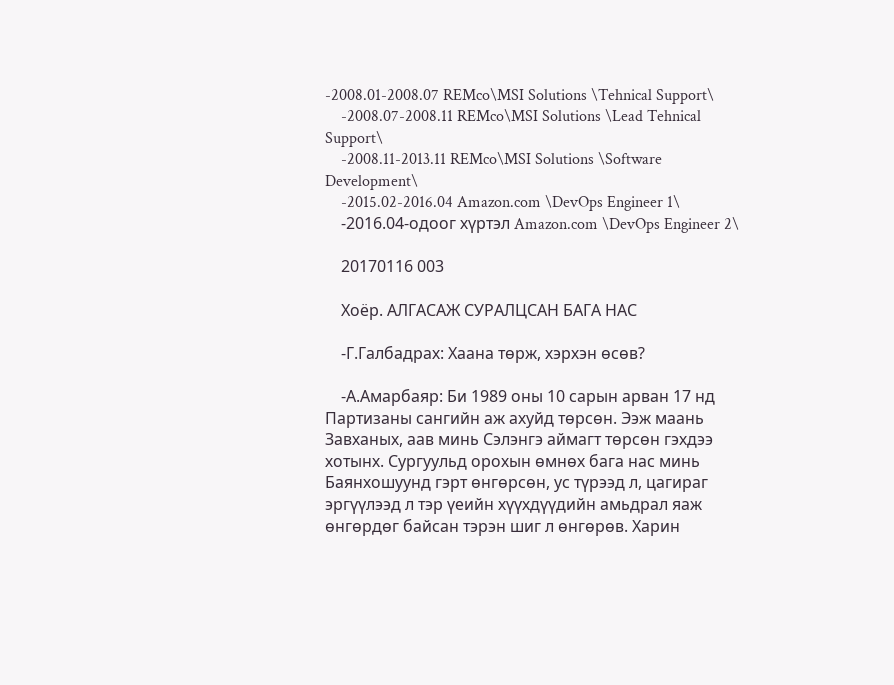-2008.01-2008.07 REMco\MSI Solutions \Tehnical Support\
    -2008.07-2008.11 REMco\MSI Solutions \Lead Tehnical Support\
    -2008.11-2013.11 REMco\MSI Solutions \Software Development\
    -2015.02-2016.04 Amazon.com \DevOps Engineer 1\
    -2016.04-одоог хүртэл Amazon.com \DevOps Engineer 2\

    20170116 003

    Хоёр. АЛГАСАЖ СУРАЛЦСАН БАГА НАС

    -Г.Галбадрах: Хаана төрж, хэрхэн өсөв?

    -А.Амарбаяр: Би 1989 оны 10 сарын арван 17 нд Партизаны сангийн аж ахуйд төрсөн. Ээж маань Завханых, аав минь Сэлэнгэ аймагт төрсөн гэхдээ хотынх. Сургуульд орохын өмнөх бага нас минь Баянхошуунд гэрт өнгөрсөн, ус түрээд л, цагираг эргүүлээд л тэр үеийн хүүхдүүдийн амьдрал яаж өнгөрдөг байсан тэрэн шиг л өнгөрөв. Харин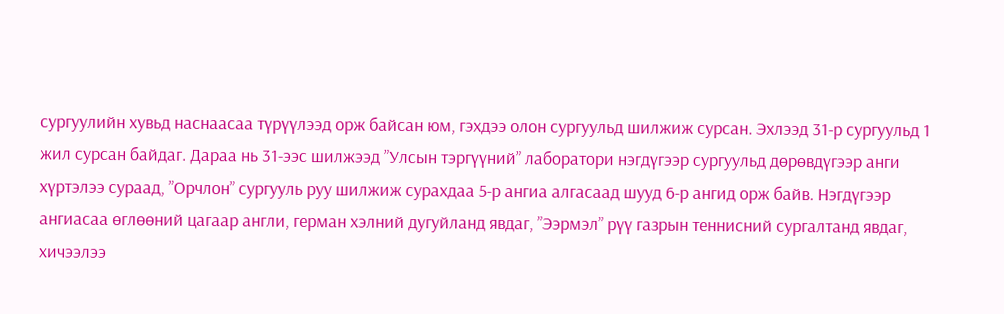сургуулийн хувьд наснаасаа түрүүлээд орж байсан юм, гэхдээ олон сургуульд шилжиж сурсан. Эхлээд 31-р сургуульд 1 жил сурсан байдаг. Дараа нь 31-ээс шилжээд ”Улсын тэргүүний” лаборатори нэгдүгээр сургуульд дөрөвдүгээр анги хүртэлээ сураад, ”Орчлон” сургууль руу шилжиж сурахдаа 5-р ангиа алгасаад шууд 6-р ангид орж байв. Нэгдүгээр ангиасаа өглөөний цагаар англи, герман хэлний дугуйланд явдаг, ”Ээрмэл” рүү газрын теннисний сургалтанд явдаг, хичээлээ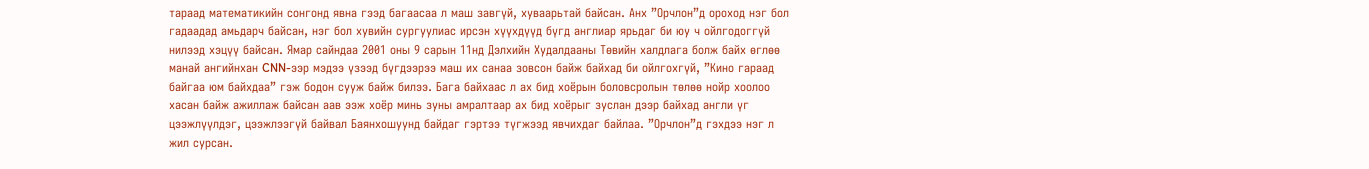тараад математикийн сонгонд явна гээд багаасаа л маш завгүй, хуваарьтай байсан. Анх ”Орчлон”д ороход нэг бол гадаадад амьдарч байсан, нэг бол хувийн сургуулиас ирсэн хүүхдүүд бүгд англиар ярьдаг би юу ч ойлгодоггүй нилээд хэцүү байсан. Ямар сайндаа 2001 оны 9 сарын 11нд Дэлхийн Худалдааны Төвийн халдлага болж байх өглөө манай ангийнхан CNN-ээр мэдээ үзээд бүгдээрээ маш их санаа зовсон байж байхад би ойлгохгүй, ”Кино гараад байгаа юм байхдаа” гэж бодон сууж байж билээ. Бага байхаас л ах бид хоёрын боловсролын төлөө нойр хоолоо хасан байж ажиллаж байсан аав ээж хоёр минь зуны амралтаар ах бид хоёрыг зуслан дээр байхад англи үг цээжлүүлдэг, цээжлээгүй байвал Баянхошуунд байдаг гэртээ түгжээд явчихдаг байлаа. ”Орчлон”д гэхдээ нэг л жил сурсан.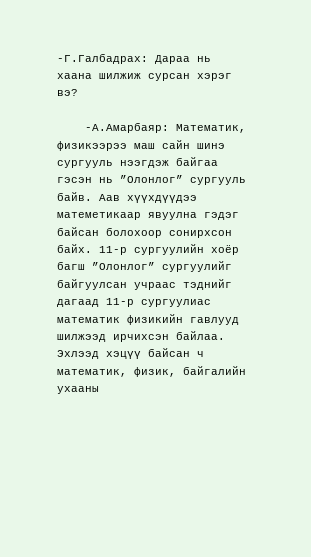-Г.Галбадрах: Дараа нь хаана шилжиж сурсан хэрэг вэ?

    -А.Амарбаяр: Математик, физикээрээ маш сайн шинэ сургууль нээгдэж байгаа гэсэн нь ”Олонлог” сургууль байв. Аав хүүхдүүдээ матеметикаар явуулна гэдэг байсан болохоор сонирхсон байх. 11-р сургуулийн хоёр багш ”Олонлог” сургуулийг байгуулсан учраас тэднийг дагаад 11-р сургуулиас математик физикийн гавлууд шилжээд ирчихсэн байлаа. Эхлээд хэцүү байсан ч математик, физик, байгалийн ухааны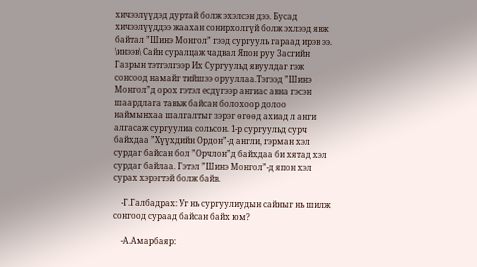хичээлүүдэд дуртай болж эхэлсэн дээ. Бусад хичээлүүддээ жаахан сонирхолгүй болж эхлээд явж байтал ”Шинэ Монгол” гээд сургууль гараад ирэв ээ. \инээв\ Сайн суралцаж чадвал Япон руу Засгийн Газрын тэтгэлгээр Их Сургуульд явуулдаг гэж сонсоод намайг тийшээ орууллаа.Тэгээд ”Шинэ Монгол”д орох гэтэл есдүгээр ангиас авна гэсэн шаардлага тавьж байсан болохоор долоо наймынхаа шалгалтыг зэрэг өгөөд ахиад л анги алгасаж сургуулиа сольсон. 1-р сургуульд сурч байхдаа ”Хүүхдийн Ордон”-д англи, гэрман хэл сурдаг байсан бол ”Орчлон”д байхдаа би хятад хэл сурдаг байлаа. Гэтэл ”Шинэ Монгол”-д япон хэл сурах хэрэгтэй болж байв.

    -Г.Галбадрах: Уг нь сургуулиудын сайныг нь шилж сонгоод сураад байсан байх юм?

    -А.Амарбаяр: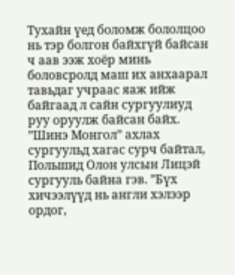Тухайн үед боломж бололцоо нь тэр болгон байхгүй байсан ч аав ээж хоёр минь боловсролд маш их анхаарал тавьдаг учраас яаж ийж байгаад л сайн сургуулиуд руу оруулж байсан байх. ”Шинэ Монгол” ахлах сургуульд хагас сурч байтал, Польшид Олон улсын Лицэй сургууль байна гэв. ”Бүх хичээлүүд нь англи хэлээр ордог,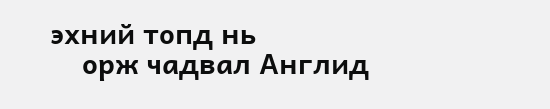эхний топд нь
    орж чадвал Англид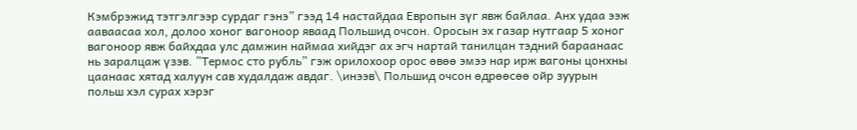Кэмбрэжид тэтгэлгээр сурдаг гэнэ” гээд 14 настайдаа Европын зүг явж байлаа. Анх удаа ээж ааваасаа хол, долоо хоног вагоноор яваад Польшид очсон. Оросын эх газар нутгаар 5 хоног вагоноор явж байхдаа улс дамжин наймаа хийдэг ах эгч нартай танилцан тэдний бараанаас нь заралцаж үзэв. ”Термос сто рубль” гэж орилохоор орос өвөө эмээ нар ирж вагоны цонхны цаанаас хятад халуун сав худалдаж авдаг. \инээв\ Польшид очсон өдрөөсөө ойр зуурын польш хэл сурах хэрэг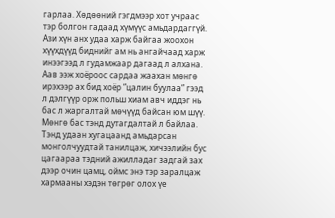гарлаа. Хөдөөний гэгдмээр хот учраас тэр болгон гадаад хүмүүс амьдардаггүй. Ази хүн анх удаа харж байгаа жоохон хүүхдүүд биднийг ам нь ангайчаад харж инээгээд л гудамжаар дагаад л алхана. Аав ээж хоёроос сардаа жаахан мөнгө ирэхээр ах бид хоёр ”цалин буулаа” гээд л дэлгүүр орж польш хиам авч иддэг нь бас л жаргалтай мөчүүд байсан юм шүү. Мөнгө бас тэнд дутагдалтай л байлаа. Тэнд удаан хугацаанд амьдарсан монголчуудтай танилцаж, хичээлийн бус цагаараа тэдний ажилладаг задгай зах дээр очин цамц, оймс энэ тэр заралцаж хармааны хэдэн төгрөг олох үе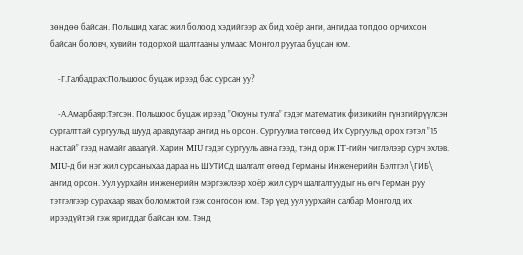зөндөө байсан. Польшид хагас жил болоод хэдийгээр ах бид хоёр анги, ангидаа топдоо орчихсон байсан боловч, хувийн тодорхой шалтгааны улмаас Монгол руугаа буцсан юм.

    -Г.Галбадрах:Польшоос буцаж ирээд бас сурсан уу?

    -А.Амарбаяр:Тэгсэн. Польшоос буцаж ирээд ”Оюуны тулга” гэдэг математик физикийн гүнзгийрүүлсэн сургалттай сургуульд шууд аравдугаар ангид нь орсон. Сургуулиа төгсөөд Их Сургуульд орох гэтэл ”15 настай” гээд намайг аваагүй. Харин MIU гэдэг сургууль авна гээд, тэнд орж IT-гийн чиглэлээр сурч эхлэв. MIU-д би нэг жил сурсаныхаа дараа нь ШУТИСд шалгалт өгөөд Германы Инженерийн Бэлтгэл \ГИБ\ ангид орсон. Уул уурхайн инженерийн мэргэжлээр хоёр жил сурч шалгалтуудыг нь өгч Герман руу тэтгэлгээр сурахаар явах боломжтой гэж сонгосон юм. Тэр үед уул уурхайн салбар Монголд их ирээдүйтэй гэж яригддаг байсан юм. Тэнд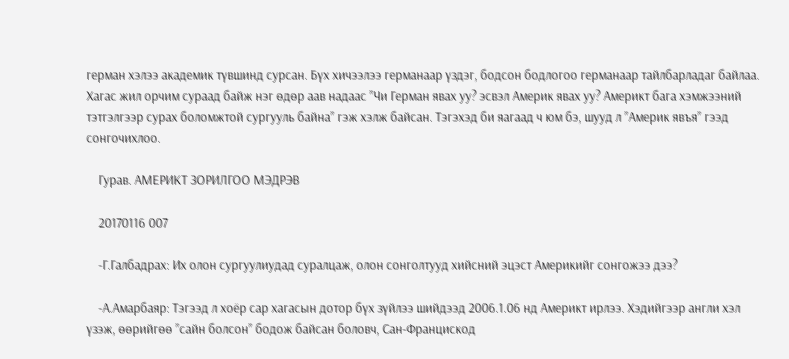герман хэлээ академик түвшинд сурсан. Бүх хичээлээ германаар үздэг, бодсон бодлогоо германаар тайлбарладаг байлаа. Хагас жил орчим сураад байж нэг өдөр аав надаас ”Чи Герман явах уу? эсвэл Америк явах уу? Америкт бага хэмжээний тэтгэлгээр сурах боломжтой сургууль байна” гэж хэлж байсан. Тэгэхэд би яагаад ч юм бэ, шууд л ”Америк явъя” гээд сонгочихлоо.

    Гурав. АМЕРИКТ ЗОРИЛГОО МЭДРЭВ

    20170116 007

    -Г.Галбадрах: Их олон сургуулиудад суралцаж, олон сонголтууд хийсний эцэст Америкийг сонгожээ дээ?

    -А.Амарбаяр: Тэгээд л хоёр сар хагасын дотор бүх зүйлээ шийдээд 2006.1.06 нд Америкт ирлээ. Хэдийгээр англи хэл үзэж, өөрийгөө ”сайн болсон” бодож байсан боловч, Сан-Францискод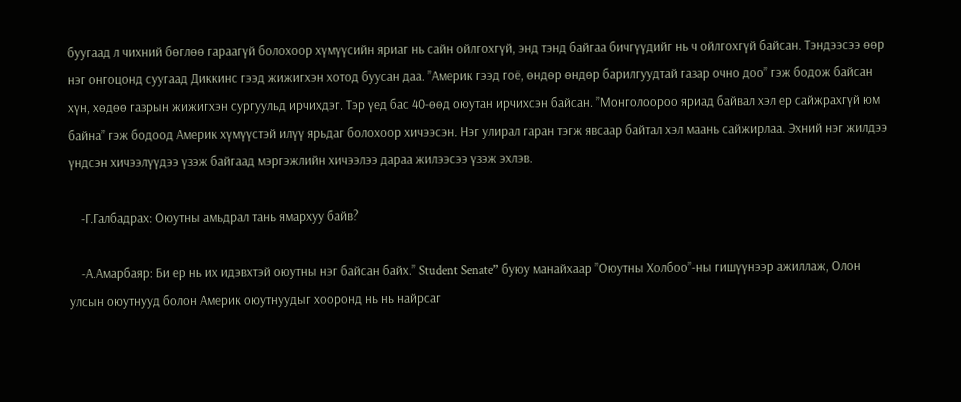буугаад л чихний бөглөө гараагүй болохоор хүмүүсийн яриаг нь сайн ойлгохгүй, энд тэнд байгаа бичгүүдийг нь ч ойлгохгүй байсан. Тэндээсээ өөр нэг онгоцонд суугаад Диккинс гээд жижигхэн хотод буусан даа. ”Америк гээд гоё, өндөр өндөр барилгуудтай газар очно доо” гэж бодож байсан хүн, хөдөө газрын жижигхэн сургуульд ирчихдэг. Тэр үед бас 40-өөд оюутан ирчихсэн байсан. ”Монголоороо яриад байвал хэл ер сайжрахгүй юм байна” гэж бодоод Америк хүмүүстэй илүү ярьдаг болохоор хичээсэн. Нэг улирал гаран тэгж явсаар байтал хэл маань сайжирлаа. Эхний нэг жилдээ үндсэн хичээлүүдээ үзэж байгаад мэргэжлийн хичээлээ дараа жилээсээ үзэж эхлэв.

    -Г.Галбадрах: Оюутны амьдрал тань ямархуу байв?

    -А.Амарбаяр: Би ер нь их идэвхтэй оюутны нэг байсан байх.” Student Senate” буюу манайхаар ”Оюутны Холбоо”-ны гишүүнээр ажиллаж, Олон улсын оюутнууд болон Америк оюутнуудыг хооронд нь нь найрсаг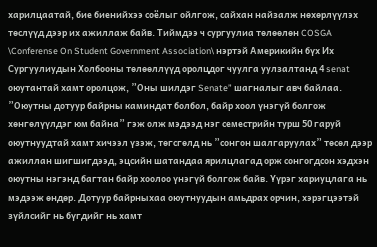харилцаатай, бие биенийхээ соёлыг ойлгож, сайхан найзалж нөхөрлүүлэх төслүүд дээр их ажиллаж байв. Тиймдээ ч сургуулиа төлөөлөн COSGA \Conferense On Student Government Association\ нэртэй Америкийн бүх Их Сургуулиудын Холбооны төлөөллүүд оролцдог чуулга уулзалтанд 4 senat оюутантай хамт оролцож, ”Оны шилдэг Senate” шагналыг авч байлаа. ”Оюутны дотуур байрны каминдат болбол, байр хоол үнэгүй болгож хөнгөлүүлдэг юм байна” гэж олж мэдээд нэг семестрийн турш 50 гаруй оюутнуудтай хамт хичээл үзэж, төгсгөлд нь ”сонгон шалгаруулах” төсөл дээр ажиллан шигшигдээд, эцсийн шатандаа ярилцлагад орж сонгогдсон хэдхэн оюутны нэгэнд багтан байр хоолоо үнэгүй болгож байв. Үүрэг хариуцлага нь мэдээж өндөр. Дотуур байрныхаа оюутнуудын амьдрах орчин, хэрэгцээтэй зүйлсийг нь бүгдийг нь хамт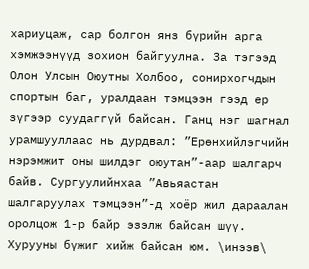хариуцаж, сар болгон янз бүрийн арга хэмжээнүүд зохион байгуулна. За тэгээд Олон Улсын Оюутны Холбоо, сонирхогчдын спортын баг, уралдаан тэмцээн гээд ер зүгээр суудаггүй байсан. Ганц нэг шагнал урамшууллаас нь дурдвал: ”Ерөнхийлэгчийн нэрэмжит оны шилдэг оюутан”-аар шалгарч байв. Сургуулийнхаа ”Авьяастан шалгаруулах тэмцээн”-д хоёр жил дараалан оролцож 1-р байр эзэлж байсан шүү. Хурууны бүжиг хийж байсан юм. \инээв\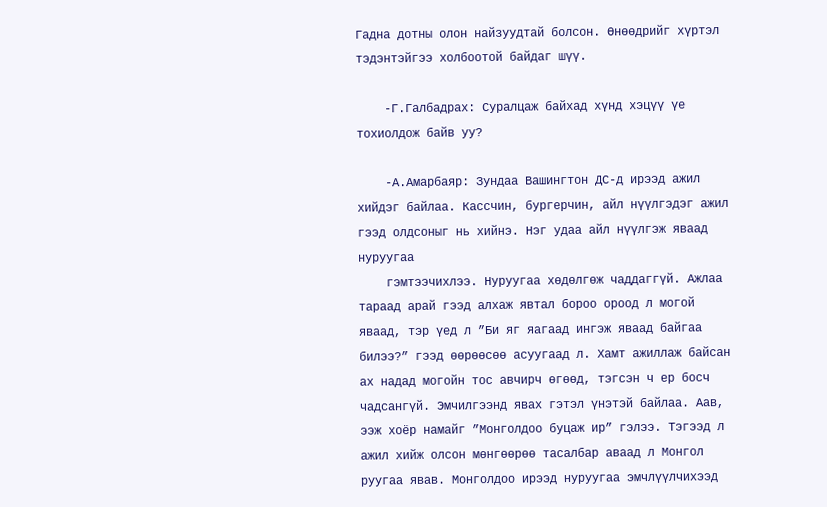Гадна дотны олон найзуудтай болсон. Өнөөдрийг хүртэл тэдэнтэйгээ холбоотой байдаг шүү.

    -Г.Галбадрах: Суралцаж байхад хүнд хэцүү үе тохиолдож байв уу?

    -А.Амарбаяр: Зундаа Вашингтон ДС-д ирээд ажил хийдэг байлаа. Кассчин, бургерчин, айл нүүлгэдэг ажил гээд олдсоныг нь хийнэ. Нэг удаа айл нүүлгэж яваад нуруугаа
    гэмтээчихлээ. Нуруугаа хөдөлгөж чаддаггүй. Ажлаа тараад арай гээд алхаж явтал бороо ороод л могой яваад, тэр үед л ”Би яг яагаад ингэж яваад байгаа билээ?” гээд өөрөөсөө асуугаад л. Хамт ажиллаж байсан ах надад могойн тос авчирч өгөөд, тэгсэн ч ер босч чадсангүй. Эмчилгээнд явах гэтэл үнэтэй байлаа. Аав, ээж хоёр намайг ”Монголдоо буцаж ир” гэлээ. Тэгээд л ажил хийж олсон мөнгөөрөө тасалбар аваад л Монгол руугаа явав. Монголдоо ирээд нуруугаа эмчлүүлчихээд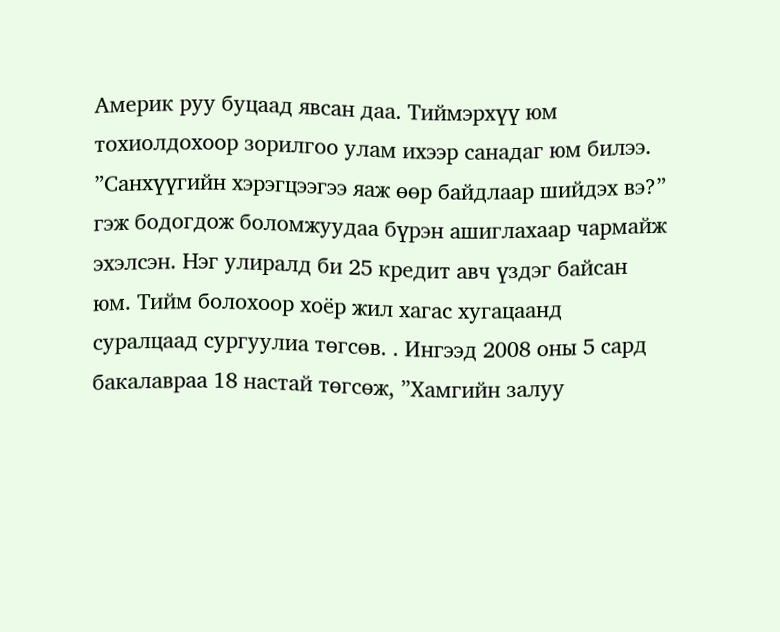Америк руу буцаад явсан даа. Тиймэрхүү юм тохиолдохоор зорилгоо улам ихээр санадаг юм билээ. ”Санхүүгийн хэрэгцээгээ яаж өөр байдлаар шийдэх вэ?” гэж бодогдож боломжуудаа бүрэн ашиглахаар чармайж эхэлсэн. Нэг улиралд би 25 кредит авч үздэг байсан юм. Тийм болохоор хоёр жил хагас хугацаанд суралцаад сургуулиа төгсөв. . Ингээд 2008 оны 5 сард бакалавраа 18 настай төгсөж, ”Хамгийн залуу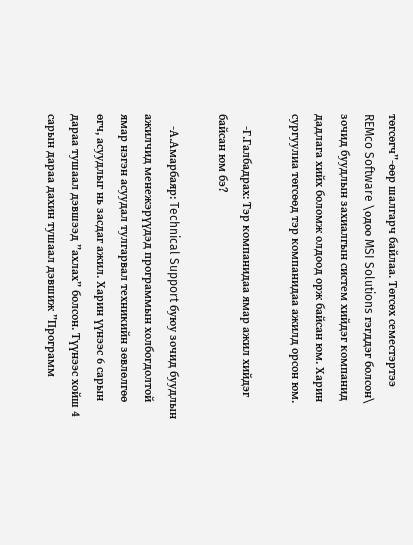төгсөгч”-өөр шалгарч байлаа. Төгсөх семестэртээ REMco Software \одоо MSI Solutions гэгддэг болсон\ зочид буудлын захиалгын систем хийдэг компанид дадлага хийх боломж олдоод орж байсан юм. Харин сургуулиа төгсөөд тэр компанидаа ажилд орсон юм.

    -Г.Галбадрах: Тэр компанидаа ямар ажил хийдэг байсан юм бэ?

    -А.Амарбаяр: Technical Support буюу зочид буудлын ажилчид менежэрүүдэд программын холбогдолтой ямар нэгэн асуудал тулгарвал техникийн зөвлөлгөө өгч, асуудлыг нь засдаг ажил. Харин үүнээс 6 сарын дараа тушаал дэвшээд ”ахлах” болсон. Түүнээс хойш 4 сарын дараа дахин тушаал дэвшиж ”Программ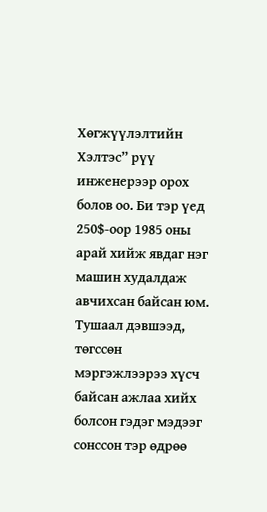Хөгжүүлэлтийн Хэлтэс” рүү инженерээр орох болов оо. Би тэр үед 250$-оор 1985 оны арай хийж явдаг нэг машин худалдаж авчихсан байсан юм. Тушаал дэвшээд, төгссөн мэргэжлээрээ хүсч байсан ажлаа хийх болсон гэдэг мэдээг сонссон тэр өдрөө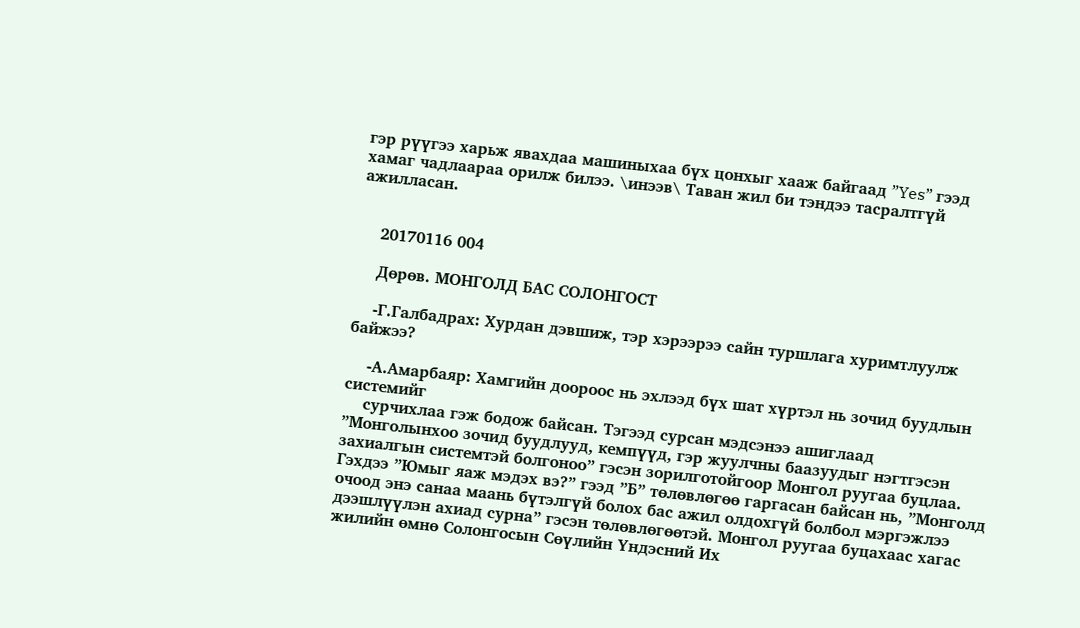гэр рүүгээ харьж явахдаа машиныхаа бүх цонхыг хааж байгаад ”Yes” гээд хамаг чадлаараа орилж билээ. \инээв\ Таван жил би тэндээ тасралтгүй ажилласан.


    20170116 004

    Дөрөв. МОНГОЛД БАС СОЛОНГОСТ

    -Г.Галбадрах: Хурдан дэвшиж, тэр хэрээрээ сайн туршлага хуримтлуулж байжээ?

    -А.Амарбаяр: Хамгийн доороос нь эхлээд бүх шат хүртэл нь зочид буудлын системийг
    сурчихлаа гэж бодож байсан. Тэгээд сурсан мэдсэнээ ашиглаад ”Монголынхоо зочид буудлууд, кемпүүд, гэр жуулчны баазуудыг нэгтгэсэн захиалгын системтэй болгоноо” гэсэн зорилготойгоор Монгол руугаа буцлаа. Гэхдээ ”Юмыг яаж мэдэх вэ?” гээд ”Б” төлөвлөгөө гаргасан байсан нь, ”Монголд очоод энэ санаа маань бүтэлгүй болох бас ажил олдохгүй болбол мэргэжлээ дээшлүүлэн ахиад сурна” гэсэн төлөвлөгөөтэй. Монгол руугаа буцахаас хагас жилийн өмнө Солонгосын Сөүлийн Үндэсний Их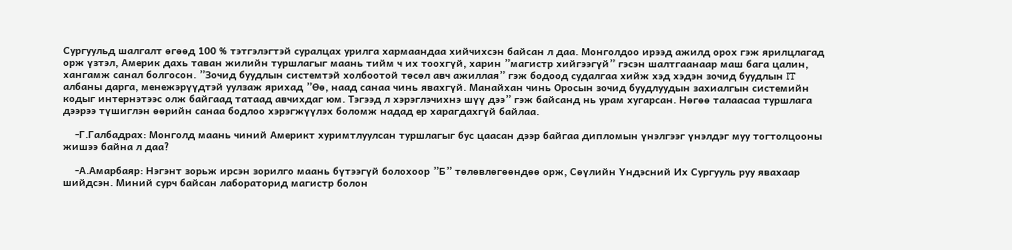Сургуульд шалгалт өгөөд 100 % тэтгэлэгтэй суралцах урилга хармаандаа хийчихсэн байсан л даа. Монголдоо ирээд ажилд орох гэж ярилцлагад орж үзтэл, Америк дахь таван жилийн туршлагыг маань тийм ч их тоохгүй, харин ”магистр хийгээгүй” гэсэн шалтгаанаар маш бага цалин, хангамж санал болгосон. ”Зочид буудлын системтэй холбоотой төсөл авч ажиллая” гэж бодоод судалгаа хийж хэд хэдэн зочид буудлын IT албаны дарга, менежэрүүдтэй уулзаж ярихад ”Өө, наад санаа чинь явахгүй. Манайхан чинь Оросын зочид буудлуудын захиалгын системийн кодыг интернэтээс олж байгаад татаад авчихдаг юм. Тэгээд л хэрэглэчихнэ шүү дээ” гэж байсанд нь урам хугарсан. Нөгөө талаасаа туршлага дээрээ түшиглэн өөрийн санаа бодлоо хэрэгжүүлэх боломж надад ер харагдахгүй байлаа.

    -Г.Галбадрах: Монголд маань чиний Америкт хуримтлуулсан туршлагыг бус цаасан дээр байгаа дипломын үнэлгээг үнэлдэг муу тогтолцооны жишээ байна л даа?

    -А.Амарбаяр: Нэгэнт зорьж ирсэн зорилго маань бүтээгүй болохоор ”Б” төлөвлөгөөндөө орж, Сөүлийн Үндэсний Их Сургууль руу явахаар шийдсэн. Миний сурч байсан лабораторид магистр болон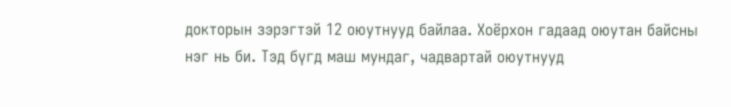докторын зэрэгтэй 12 оюутнууд байлаа. Хоёрхон гадаад оюутан байсны нэг нь би. Тэд бүгд маш мундаг, чадвартай оюутнууд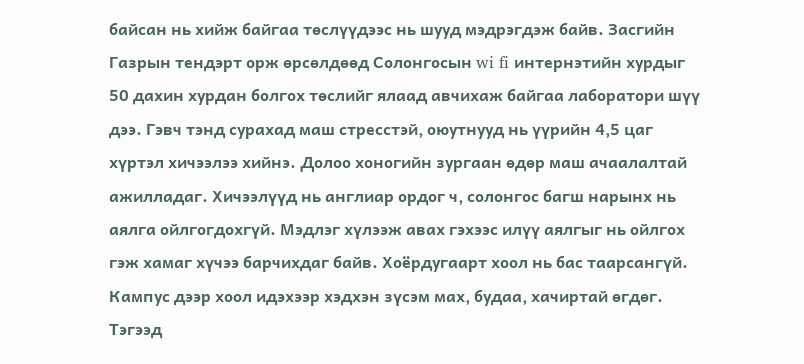байсан нь хийж байгаа төслүүдээс нь шууд мэдрэгдэж байв. Засгийн Газрын тендэрт орж өрсөлдөөд Солонгосын wi fi интернэтийн хурдыг 50 дахин хурдан болгох төслийг ялаад авчихаж байгаа лаборатори шүү дээ. Гэвч тэнд сурахад маш стресстэй, оюутнууд нь үүрийн 4,5 цаг хүртэл хичээлээ хийнэ. Долоо хоногийн зургаан өдөр маш ачаалалтай ажилладаг. Хичээлүүд нь англиар ордог ч, солонгос багш нарынх нь аялга ойлгогдохгүй. Мэдлэг хүлээж авах гэхээс илүү аялгыг нь ойлгох гэж хамаг хүчээ барчихдаг байв. Хоёрдугаарт хоол нь бас таарсангүй. Кампус дээр хоол идэхээр хэдхэн зүсэм мах, будаа, хачиртай өгдөг. Тэгээд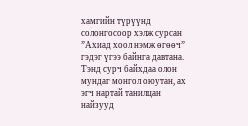хамгийн түрүүнд солонгосоор хэлж сурсан ”Ахиад хоол нэмж өгөөч” гэдэг үгээ байнга давтана. Тэнд сурч байхдаа олон мундаг монгол оюутан, ах эгч нартай танилцан найзууд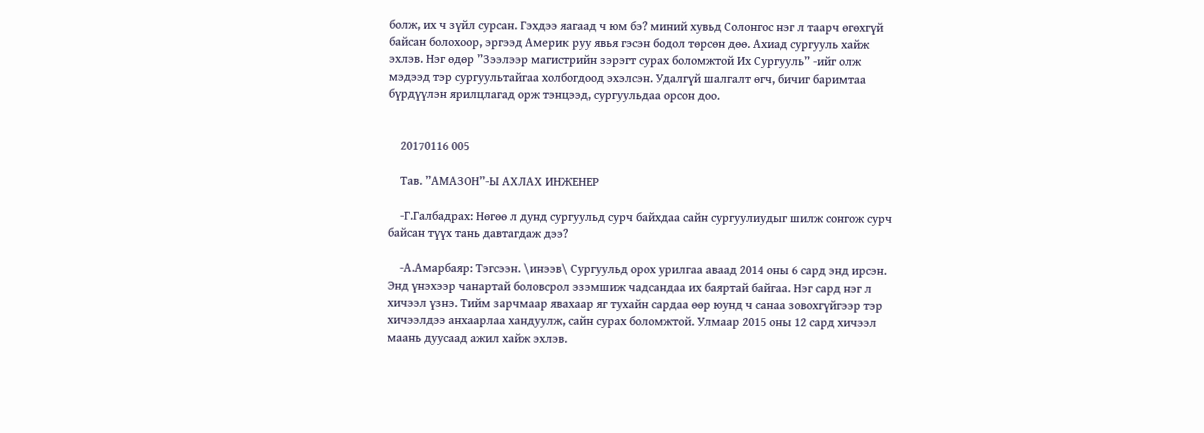болж, их ч зүйл сурсан. Гэхдээ яагаад ч юм бэ? миний хувьд Солонгос нэг л таарч өгөхгүй байсан болохоор, эргээд Америк руу явья гэсэн бодол төрсөн дөө. Ахиад сургууль хайж эхлэв. Нэг өдөр ”Зээлээр магистрийн зэрэгт сурах боломжтой Их Сургууль” -ийг олж мэдээд тэр сургуультайгаа холбогдоод эхэлсэн. Удалгүй шалгалт өгч, бичиг баримтаа бүрдүүлэн ярилцлагад орж тэнцээд, сургуульдаа орсон доо.


    20170116 005

    Тав. ”АМАЗОН”-Ы АХЛАХ ИНЖЕНЕР

    -Г.Галбадрах: Нөгөө л дунд сургуульд сурч байхдаа сайн сургуулиудыг шилж сонгож сурч байсан түүх тань давтагдаж дээ?

    -А.Амарбаяр: Тэгсээн. \инээв\ Сургуульд орох урилгаа аваад 2014 оны 6 сард энд ирсэн. Энд үнэхээр чанартай боловсрол эзэмшиж чадсандаа их баяртай байгаа. Нэг сард нэг л хичээл үзнэ. Тийм зарчмаар явахаар яг тухайн сардаа өөр юунд ч санаа зовохгүйгээр тэр хичээлдээ анхаарлаа хандуулж, сайн сурах боломжтой. Улмаар 2015 оны 12 сард хичээл маань дуусаад ажил хайж эхлэв.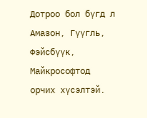Дотроо бол бүгд л Амазон, Гүүгль, Фэйсбүүк, Майкрософтод орчих хүсэлтэй.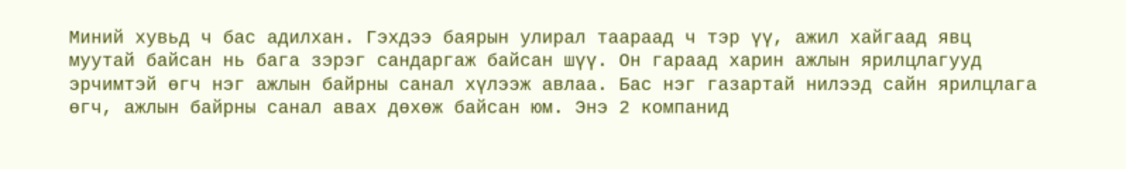Миний хувьд ч бас адилхан. Гэхдээ баярын улирал таараад ч тэр үү, ажил хайгаад явц муутай байсан нь бага зэрэг сандаргаж байсан шүү. Он гараад харин ажлын ярилцлагууд эрчимтэй өгч нэг ажлын байрны санал хүлээж авлаа. Бас нэг газартай нилээд сайн ярилцлага өгч, ажлын байрны санал авах дөхөж байсан юм. Энэ 2 компанид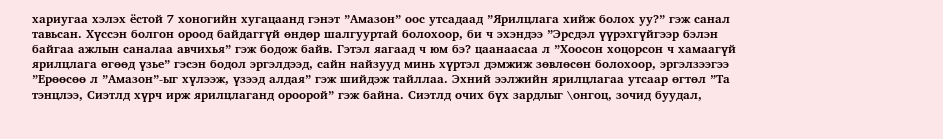хариугаа хэлэх ёстой 7 хоногийн хугацаанд гэнэт ”Амазон” оос утсадаад ”Ярилцлага хийж болох уу?” гэж санал тавьсан. Хүссэн болгон ороод байдаггүй өндөр шалгууртай болохоор, би ч эхэндээ ”Эрсдэл үүрэхгүйгээр бэлэн байгаа ажлын саналаа авчихья” гэж бодож байв. Гэтэл яагаад ч юм бэ? цаанаасаа л ”Хоосон хоцорсон ч хамаагүй ярилцлага өгөөд үзье” гэсэн бодол эргэлдээд, сайн найзууд минь хүртэл дэмжиж зөвлөсөн болохоор, эргэлзээгээ ”Ерөөсөө л ”Амазон”-ыг хүлээж, үзээд алдая” гэж шийдэж тайллаа. Эхний ээлжийн ярилцлагаа утсаар өгтөл ”Та тэнцлээ, Сиэтлд хүрч ирж ярилцлаганд ороорой” гэж байна. Сиэтлд очих бүх зардлыг \онгоц, зочид буудал,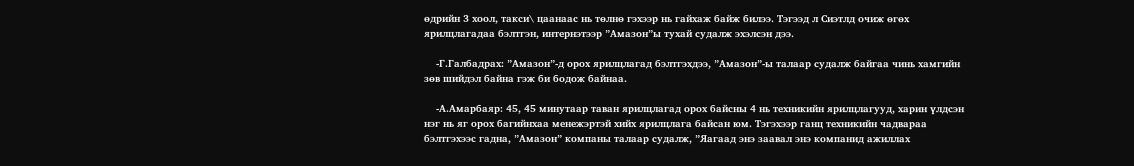өдрийн 3 хоол, такси\ цаанаас нь төлнө гэхээр нь гайхаж байж билээ. Тэгээд л Сиэтлд очиж өгөх ярилцлагадаа бэлтгэн, интернэтээр ”Амазон”ы тухай судалж эхэлсэн дээ.

    -Г.Галбадрах: ”Амазон”-д орох ярилцлагад бэлтгэхдээ, ”Амазон”-ы талаар судалж байгаа чинь хамгийн зөв шийдэл байна гэж би бодож байнаа.

    -А.Амарбаяр: 45, 45 минутаар таван ярилцлагад орох байсны 4 нь техникийн ярилцлагууд, харин үлдсэн нэг нь яг орох багийнхаа менежэртэй хийх ярилцлага байсан юм. Тэгэхээр ганц техникийн чадвараа бэлтгэхээс гадна, ”Амазон” компаны талаар судалж, ”Яагаад энэ заавал энэ компанид ажиллах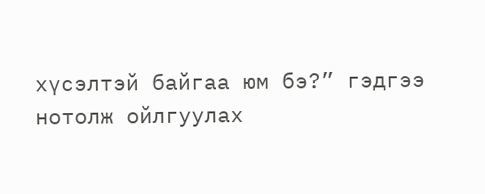хүсэлтэй байгаа юм бэ?” гэдгээ нотолж ойлгуулах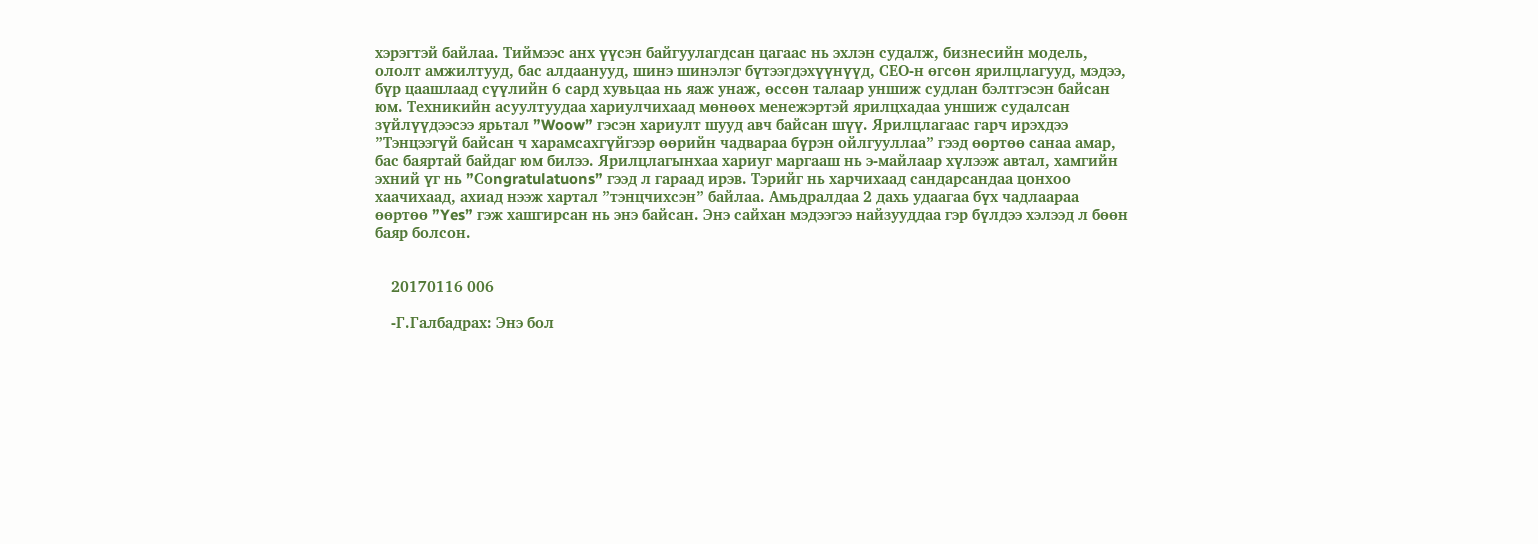хэрэгтэй байлаа. Тиймээс анх үүсэн байгуулагдсан цагаас нь эхлэн судалж, бизнесийн модель, ололт амжилтууд, бас алдаанууд, шинэ шинэлэг бүтээгдэхүүнүүд, СЕО-н өгсөн ярилцлагууд, мэдээ, бүр цаашлаад сүүлийн 6 сард хувьцаа нь яаж унаж, өссөн талаар уншиж судлан бэлтгэсэн байсан юм. Техникийн асуултуудаа хариулчихаад мөнөөх менежэртэй ярилцхадаа уншиж судалсан зүйлүүдээсээ ярьтал ”Woow” гэсэн хариулт шууд авч байсан шүү. Ярилцлагаас гарч ирэхдээ ”Тэнцээгүй байсан ч харамсахгүйгээр өөрийн чадвараа бүрэн ойлгууллаа” гээд өөртөө санаа амар, бас баяртай байдаг юм билээ. Ярилцлагынхаа хариуг маргааш нь э-майлаар хүлээж автал, хамгийн эхний үг нь ”Cоngratulatuons” гээд л гараад ирэв. Тэрийг нь харчихаад сандарсандаа цонхоо хаачихаад, ахиад нээж хартал ”тэнцчихсэн” байлаа. Амьдралдаа 2 дахь удаагаа бүх чадлаараа өөртөө ”Yes” гэж хашгирсан нь энэ байсан. Энэ сайхан мэдээгээ найзууддаа гэр бүлдээ хэлээд л бөөн баяр болсон.


    20170116 006

    -Г.Галбадрах: Энэ бол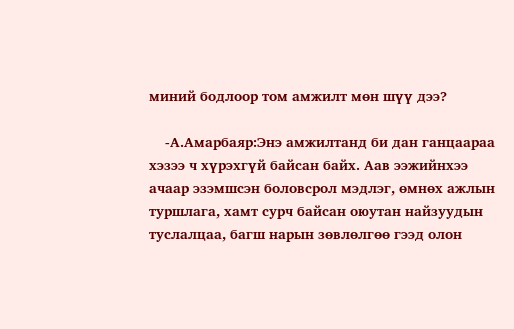миний бодлоор том амжилт мөн шүү дээ?

    -А.Амарбаяр:Энэ амжилтанд би дан ганцаараа хэзээ ч хүрэхгүй байсан байх. Аав ээжийнхээ ачаар эзэмшсэн боловсрол мэдлэг, өмнөх ажлын туршлага, хамт сурч байсан оюутан найзуудын туслалцаа, багш нарын зөвлөлгөө гээд олон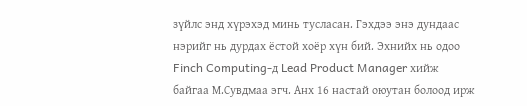зүйлс энд хүрэхэд минь тусласан. Гэхдээ энэ дундаас нэрийг нь дурдах ёстой хоёр хүн бий. Эхнийх нь одоо Finch Computing-д Lead Product Manager хийж байгаа М.Сувдмаа эгч. Анх 16 настай оюутан болоод ирж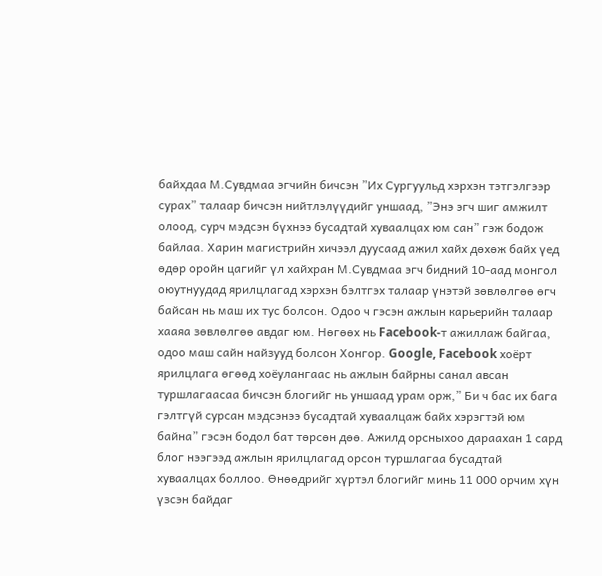байхдаа М.Сувдмаа эгчийн бичсэн ”Их Сургуульд хэрхэн тэтгэлгээр сурах” талаар бичсэн нийтлэлүүдийг уншаад, ”Энэ эгч шиг амжилт олоод, сурч мэдсэн бүхнээ бусадтай хуваалцах юм сан” гэж бодож байлаа. Харин магистрийн хичээл дуусаад ажил хайх дөхөж байх үед өдөр оройн цагийг үл хайхран М.Сувдмаа эгч бидний 10-аад монгол оюутнуудад ярилцлагад хэрхэн бэлтгэх талаар үнэтэй зөвлөлгөө өгч байсан нь маш их тус болсон. Одоо ч гэсэн ажлын карьерийн талаар хааяа зөвлөлгөө авдаг юм. Нөгөөх нь Facebook-т ажиллаж байгаа, одоо маш сайн найзууд болсон Хонгор. Google, Facebook хоёрт ярилцлага өгөөд хоёулангаас нь ажлын байрны санал авсан туршлагаасаа бичсэн блогийг нь уншаад урам орж,” Би ч бас их бага гэлтгүй сурсан мэдсэнээ бусадтай хуваалцаж байх хэрэгтэй юм байна” гэсэн бодол бат төрсөн дөө. Ажилд орсныхоо дараахан 1 сард блог нээгээд ажлын ярилцлагад орсон туршлагаа бусадтай хуваалцах боллоо. Өнөөдрийг хүртэл блогийг минь 11 000 орчим хүн үзсэн байдаг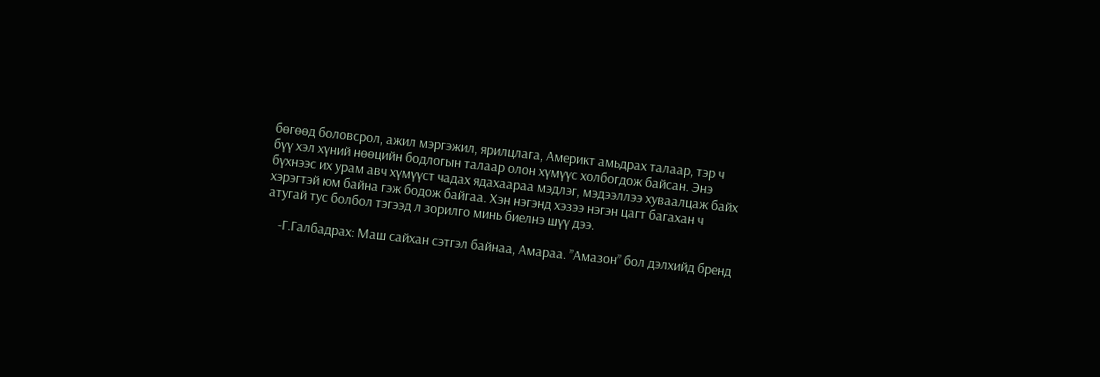бөгөөд боловсрол, ажил мэргэжил, ярилцлага, Америкт амьдрах талаар, тэр ч бүү хэл хүний нөөцийн бодлогын талаар олон хүмүүс холбогдож байсан. Энэ бүхнээс их урам авч хүмүүст чадах ядахаараа мэдлэг, мэдээллээ хуваалцаж байх хэрэгтэй юм байна гэж бодож байгаа. Хэн нэгэнд хэзээ нэгэн цагт багахан ч атугай тус болбол тэгээд л зорилго минь биелнэ шүү дээ.

    -Г.Галбадрах: Маш сайхан сэтгэл байнаа, Амараа. ”Амазон” бол дэлхийд бренд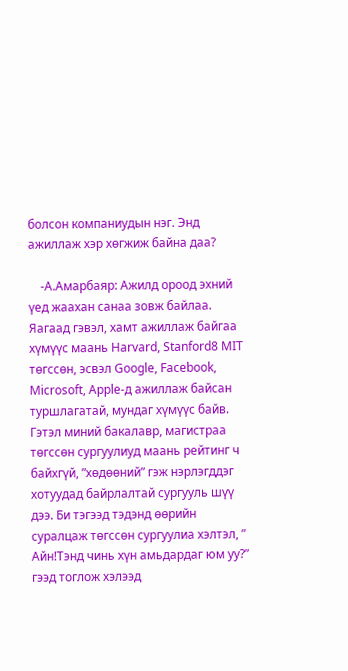болсон компаниудын нэг. Энд ажиллаж хэр хөгжиж байна даа?

    -А.Амарбаяр: Ажилд ороод эхний үед жаахан санаа зовж байлаа. Яагаад гэвэл, хамт ажиллаж байгаа хүмүүс маань Harvard, Stanford8 MIT төгссөн, эсвэл Google, Facebook, Microsoft, Apple-д ажиллаж байсан туршлагатай, мундаг хүмүүс байв. Гэтэл миний бакалавр, магистраа төгссөн сургуулиуд маань рейтинг ч байхгүй, ”хөдөөний” гэж нэрлэгддэг хотуудад байрлалтай сургууль шүү дээ. Би тэгээд тэдэнд өөрийн суралцаж төгссөн сургуулиа хэлтэл, ” Айн!Тэнд чинь хүн амьдардаг юм уу?” гээд тоглож хэлээд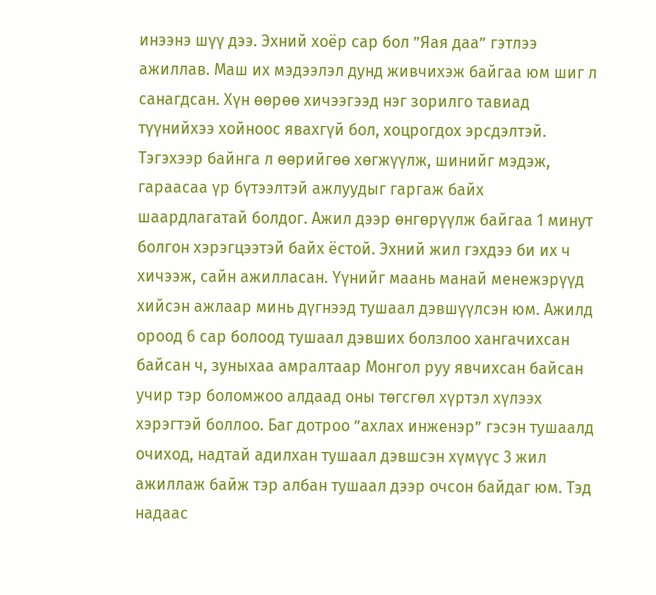инээнэ шүү дээ. Эхний хоёр сар бол ”Яая даа” гэтлээ ажиллав. Маш их мэдээлэл дунд живчихэж байгаа юм шиг л санагдсан. Хүн өөрөө хичээгээд нэг зорилго тавиад түүнийхээ хойноос явахгүй бол, хоцрогдох эрсдэлтэй. Тэгэхээр байнга л өөрийгөө хөгжүүлж, шинийг мэдэж, гараасаа үр бүтээлтэй ажлуудыг гаргаж байх шаардлагатай болдог. Ажил дээр өнгөрүүлж байгаа 1 минут болгон хэрэгцээтэй байх ёстой. Эхний жил гэхдээ би их ч хичээж, сайн ажилласан. Үүнийг маань манай менежэрүүд хийсэн ажлаар минь дүгнээд тушаал дэвшүүлсэн юм. Ажилд ороод 6 сар болоод тушаал дэвших болзлоо хангачихсан байсан ч, зуныхаа амралтаар Монгол руу явчихсан байсан учир тэр боломжоо алдаад оны төгсгөл хүртэл хүлээх хэрэгтэй боллоо. Баг дотроо ”ахлах инженэр” гэсэн тушаалд очиход, надтай адилхан тушаал дэвшсэн хүмүүс 3 жил ажиллаж байж тэр албан тушаал дээр очсон байдаг юм. Тэд надаас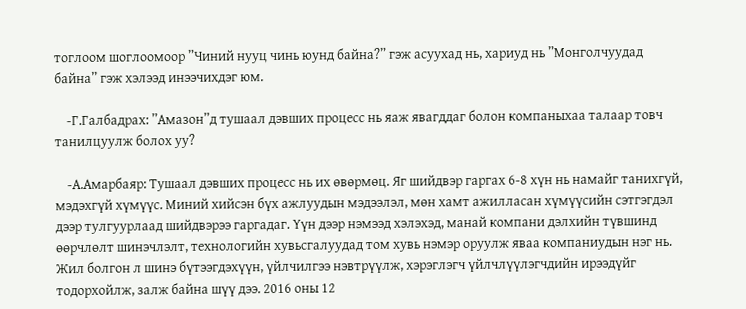тоглоом шоглоомоор ”Чиний нууц чинь юунд байна?” гэж асуухад нь, хариуд нь ”Монголчуудад байна” гэж хэлээд инээчихдэг юм.

    -Г.Галбадрах: ”Амазон”д тушаал дэвших процесс нь яаж явагддаг болон компаныхаа талаар товч танилцуулж болох уу?

    -А.Амарбаяр: Тушаал дэвших процесс нь их өвөрмөц. Яг шийдвэр гаргах 6-8 хүн нь намайг танихгүй, мэдэхгүй хүмүүс. Миний хийсэн бүх ажлуудын мэдээлэл, мөн хамт ажилласан хүмүүсийн сэтгэгдэл дээр тулгуурлаад шийдвэрээ гаргадаг. Үүн дээр нэмээд хэлэхэд, манай компани дэлхийн түвшинд өөрчлөлт шинэчлэлт, технологийн хувьсгалуудад том хувь нэмэр оруулж яваа компаниудын нэг нь. Жил болгон л шинэ бүтээгдэхүүн, үйлчилгээ нэвтрүүлж, хэрэглэгч үйлчлүүлэгчдийн ирээдүйг тодорхойлж, залж байна шүү дээ. 2016 оны 12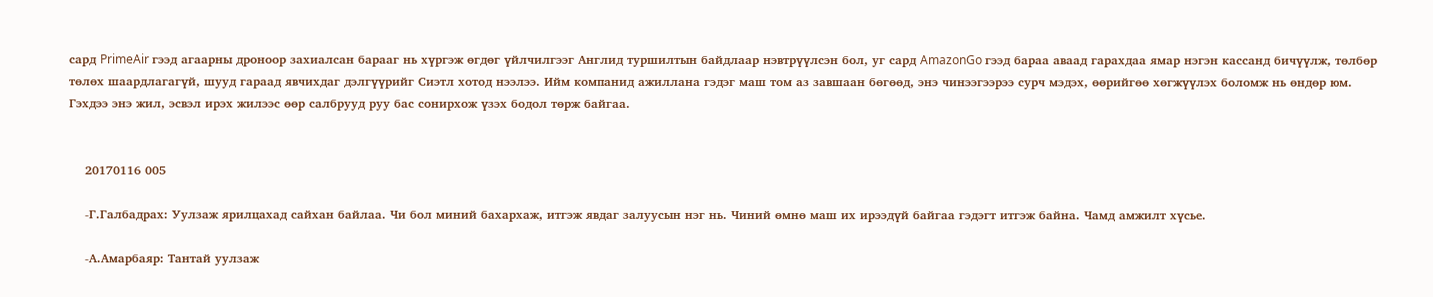сард PrimeAir гээд агаарны дроноор захиалсан барааг нь хүргэж өгдөг үйлчилгээг Англид туршилтын байдлаар нэвтрүүлсэн бол, уг сард AmazonGo гээд бараа аваад гарахдаа ямар нэгэн кассанд бичүүлж, төлбөр төлөх шаардлагагүй, шууд гараад явчихдаг дэлгүүрийг Сиэтл хотод нээлээ. Ийм компанид ажиллана гэдэг маш том аз завшаан бөгөөд, энэ чинээгээрээ сурч мэдэх, өөрийгөө хөгжүүлэх боломж нь өндөр юм. Гэхдээ энэ жил, эсвэл ирэх жилээс өөр салбрууд руу бас сонирхож үзэх бодол төрж байгаа.


    20170116 005

    -Г.Галбадрах: Уулзаж ярилцахад сайхан байлаа. Чи бол миний бахархаж, итгэж явдаг залуусын нэг нь. Чиний өмнө маш их ирээдүй байгаа гэдэгт итгэж байна. Чамд амжилт хүсье.

    -А.Амарбаяр: Тантай уулзаж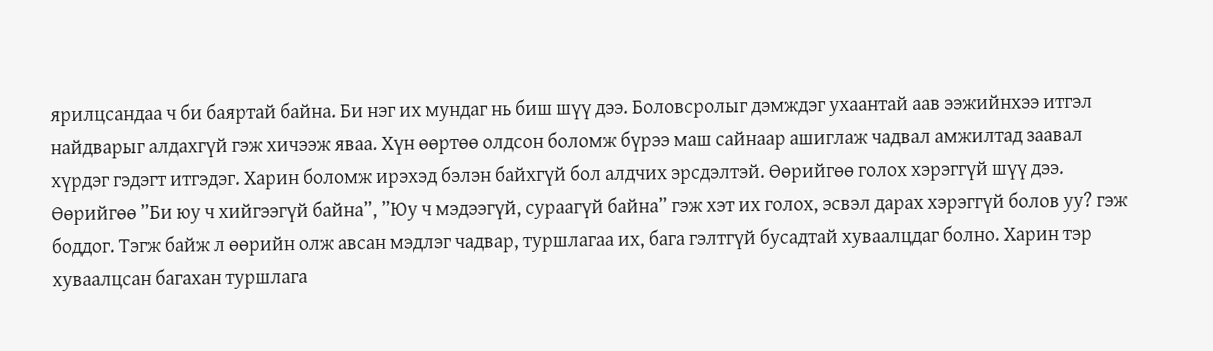ярилцсандаа ч би баяртай байна. Би нэг их мундаг нь биш шүү дээ. Боловсролыг дэмждэг ухаантай аав ээжийнхээ итгэл найдварыг алдахгүй гэж хичээж яваа. Хүн өөртөө олдсон боломж бүрээ маш сайнаар ашиглаж чадвал амжилтад заавал хүрдэг гэдэгт итгэдэг. Харин боломж ирэхэд бэлэн байхгүй бол алдчих эрсдэлтэй. Өөрийгөө голох хэрэггүй шүү дээ. Өөрийгөө ”Би юу ч хийгээгүй байна”, ”Юу ч мэдээгүй, сураагүй байна” гэж хэт их голох, эсвэл дарах хэрэггүй болов уу? гэж боддог. Тэгж байж л өөрийн олж авсан мэдлэг чадвар, туршлагаа их, бага гэлтгүй бусадтай хуваалцдаг болно. Харин тэр хуваалцсан багахан туршлага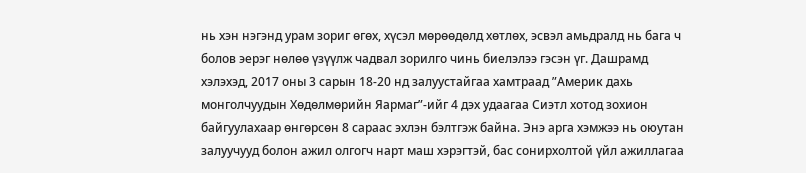нь хэн нэгэнд урам зориг өгөх, хүсэл мөрөөдөлд хөтлөх, эсвэл амьдралд нь бага ч болов эерэг нөлөө үзүүлж чадвал зорилго чинь биелэлээ гэсэн үг. Дашрамд хэлэхэд, 2017 оны 3 сарын 18-20 нд залуустайгаа хамтраад ”Америк дахь монголчуудын Хөдөлмөрийн Яармаг”-ийг 4 дэх удаагаа Сиэтл хотод зохион байгуулахаар өнгөрсөн 8 сараас эхлэн бэлтгэж байна. Энэ арга хэмжээ нь оюутан залуучууд болон ажил олгогч нарт маш хэрэгтэй, бас сонирхолтой үйл ажиллагаа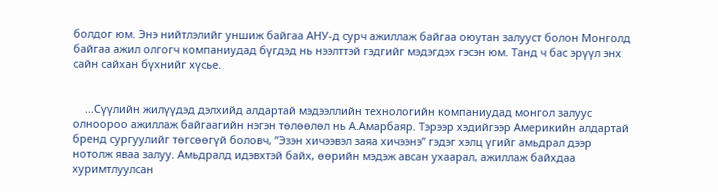болдог юм. Энэ нийтлэлийг уншиж байгаа АНУ-д сурч ажиллаж байгаа оюутан залууст болон Монголд байгаа ажил олгогч компаниудад бүгдэд нь нээлттэй гэдгийг мэдэгдэх гэсэн юм. Танд ч бас эрүүл энх сайн сайхан бүхнийг хүсье.


    ...Сүүлийн жилүүдэд дэлхийд алдартай мэдээллийн технологийн компаниудад монгол залуус олноороо ажиллаж байгаагийн нэгэн төлөөлөл нь А.Амарбаяр. Тэрээр хэдийгээр Америкийн алдартай бренд сургуулийг төгсөөгүй боловч, ”Эзэн хичээвэл заяа хичээнэ” гэдэг хэлц үгийг амьдрал дээр нотолж яваа залуу. Амьдралд идэвхтэй байх, өөрийн мэдэж авсан ухаарал, ажиллаж байхдаа хуримтлуулсан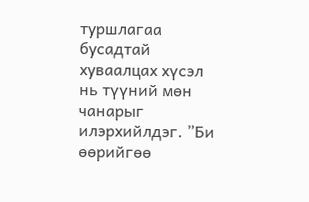туршлагаа бусадтай хуваалцах хүсэл нь түүний мөн чанарыг илэрхийлдэг. ”Би өөрийгөө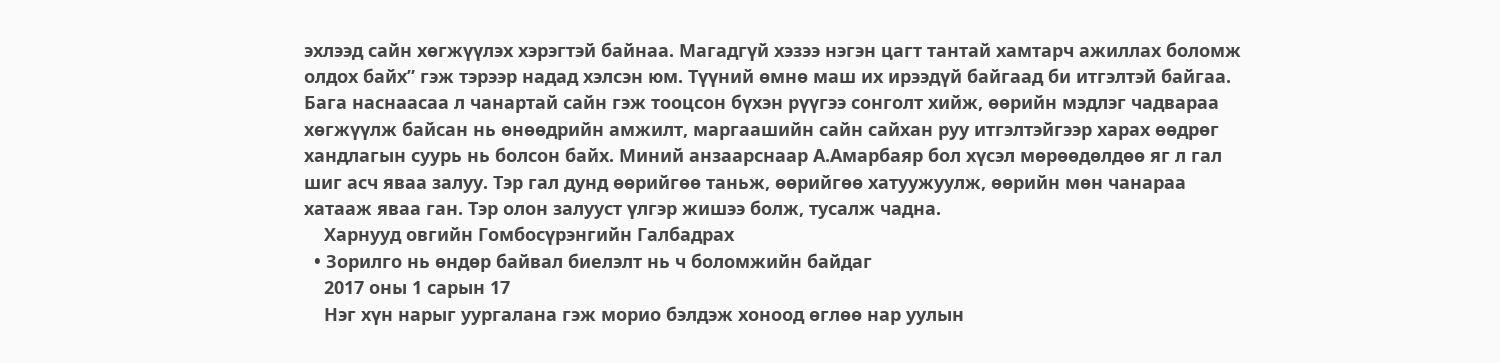эхлээд сайн хөгжүүлэх хэрэгтэй байнаа. Магадгүй хэзээ нэгэн цагт тантай хамтарч ажиллах боломж олдох байх” гэж тэрээр надад хэлсэн юм. Түүний өмнө маш их ирээдүй байгаад би итгэлтэй байгаа. Бага наснаасаа л чанартай сайн гэж тооцсон бүхэн рүүгээ сонголт хийж, өөрийн мэдлэг чадвараа хөгжүүлж байсан нь өнөөдрийн амжилт, маргаашийн сайн сайхан руу итгэлтэйгээр харах өөдрөг хандлагын суурь нь болсон байх. Миний анзаарснаар А.Амарбаяр бол хүсэл мөрөөдөлдөө яг л гал шиг асч яваа залуу. Тэр гал дунд өөрийгөө таньж, өөрийгөө хатуужуулж, өөрийн мөн чанараа хатааж яваа ган. Тэр олон залууст үлгэр жишээ болж, тусалж чадна.
    Харнууд овгийн Гомбосүрэнгийн Галбадрах
  • Зорилго нь өндөр байвал биелэлт нь ч боломжийн байдаг
    2017 оны 1 сарын 17
    Нэг хүн нарыг уургалана гэж морио бэлдэж хоноод өглөө нар уулын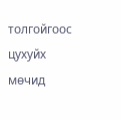толгойгоос цухуйх мөчид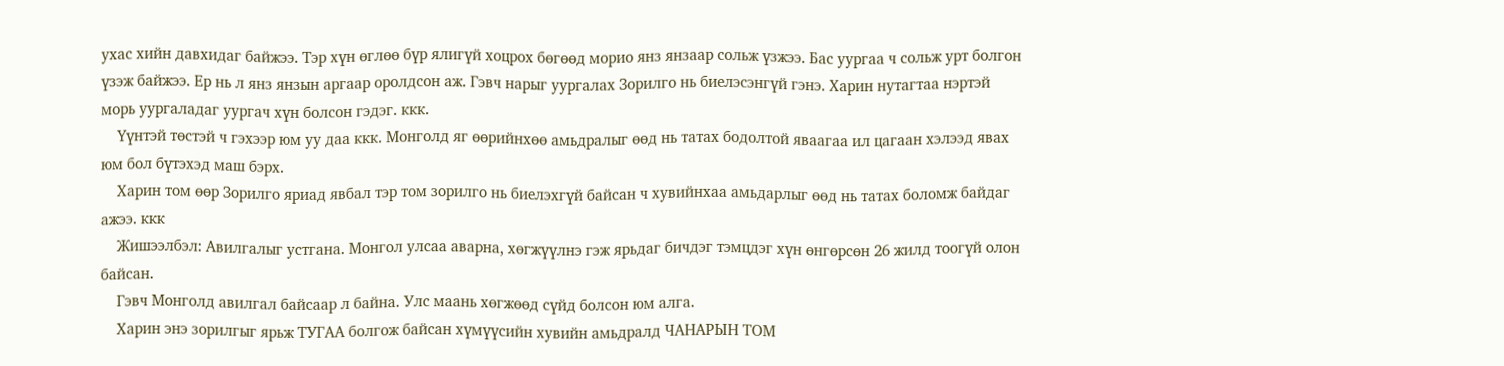ухас хийн давхидаг байжээ. Тэр хүн өглөө бүр ялигүй хоцрох бөгөөд морио янз янзаар сольж үзжээ. Бас уургаа ч сольж урт болгон үзэж байжээ. Ер нь л янз янзын аргаар оролдсон аж. Гэвч нарыг уургалах Зорилго нь биелэсэнгүй гэнэ. Харин нутагтаа нэртэй морь уургаладаг уургач хүн болсон гэдэг. ккк.
    Үүнтэй төстэй ч гэхээр юм уу даа ккк. Монголд яг өөрийнхөө амьдралыг өөд нь татах бодолтой яваагаа ил цагаан хэлээд явах юм бол бүтэхэд маш бэрх.
    Харин том өөр Зорилго яриад явбал тэр том зорилго нь биелэхгүй байсан ч хувийнхаа амьдарлыг өөд нь татах боломж байдаг ажээ. ккк
    Жишээлбэл: Авилгалыг устгана. Монгол улсаа аварна, хөгжүүлнэ гэж ярьдаг бичдэг тэмцдэг хүн өнгөрсөн 26 жилд тоогүй олон байсан.
    Гэвч Монголд авилгал байсаар л байна. Улс маань хөгжөөд сүйд болсон юм алга.
    Харин энэ зорилгыг ярьж ТУГАА болгож байсан хүмүүсийн хувийн амьдралд ЧАНАРЫН ТОМ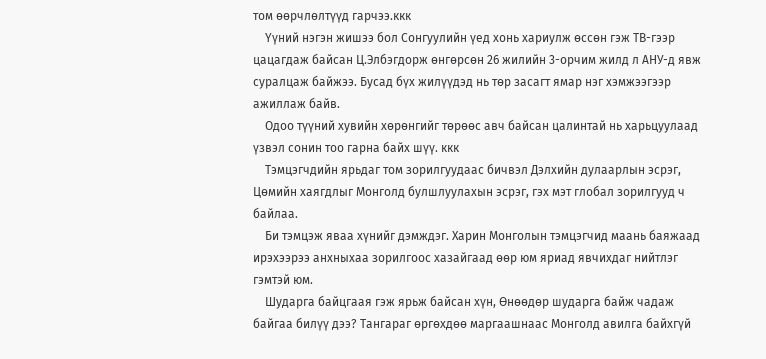том өөрчлөлтүүд гарчээ.ккк
    Үүний нэгэн жишээ бол Сонгуулийн үед хонь хариулж өссөн гэж ТВ-гээр цацагдаж байсан Ц.Элбэгдорж өнгөрсөн 26 жилийн 3-орчим жилд л АНУ-д явж суралцаж байжээ. Бусад бүх жилүүдэд нь төр засагт ямар нэг хэмжээгээр ажиллаж байв.
    Одоо түүний хувийн хөрөнгийг төрөөс авч байсан цалинтай нь харьцуулаад үзвэл сонин тоо гарна байх шүү. ккк
    Тэмцэгчдийн ярьдаг том зорилгуудаас бичвэл Дэлхийн дулаарлын эсрэг, Цөмийн хаягдлыг Монголд булшлуулахын эсрэг, гэх мэт глобал зорилгууд ч байлаа.
    Би тэмцэж яваа хүнийг дэмждэг. Харин Монголын тэмцэгчид маань баяжаад ирэхээрээ анхныхаа зорилгоос хазайгаад өөр юм яриад явчихдаг нийтлэг гэмтэй юм.
    Шударга байцгаая гэж ярьж байсан хүн, Өнөөдөр шударга байж чадаж байгаа билүү дээ? Тангараг өргөхдөө маргаашнаас Монголд авилга байхгүй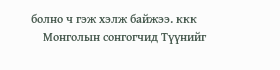болно ч гэж хэлж байжээ. ккк
    Монголын сонгогчид Түүнийг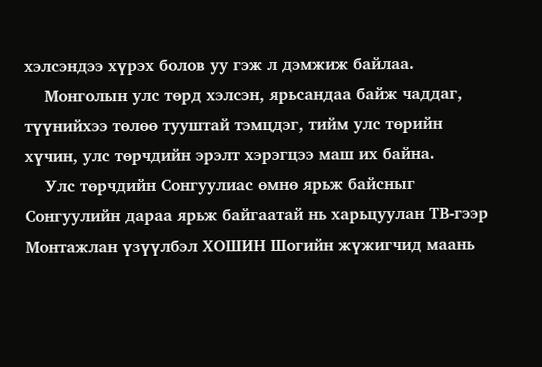хэлсэндээ хүрэх болов уу гэж л дэмжиж байлаа.
    Монголын улс төрд хэлсэн, ярьсандаа байж чаддаг, түүнийхээ төлөө тууштай тэмцдэг, тийм улс төрийн хүчин, улс төрчдийн эрэлт хэрэгцээ маш их байна.
    Улс төрчдийн Сонгуулиас өмнө ярьж байсныг Сонгуулийн дараа ярьж байгаатай нь харьцуулан ТВ-гээр Монтажлан үзүүлбэл ХОШИН Шогийн жүжигчид маань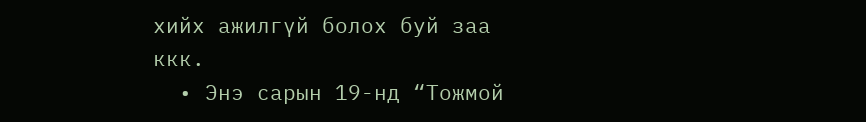хийх ажилгүй болох буй заа ккк.
  • Энэ сарын 19-нд “Тожмой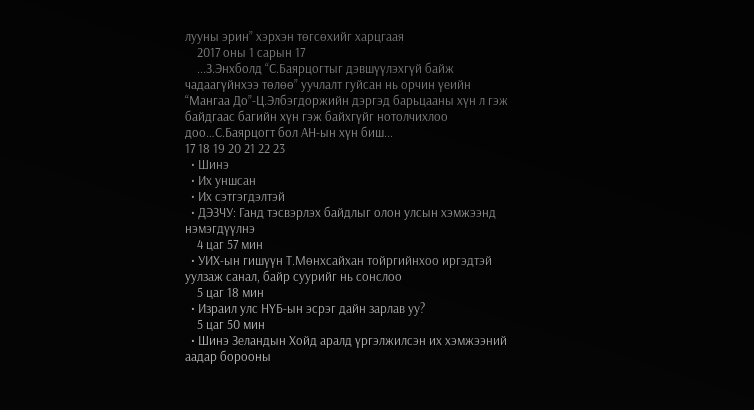лууны эрин” хэрхэн төгсөхийг харцгаая
    2017 оны 1 сарын 17
    ...З.Энхболд “С.Баярцогтыг дэвшүүлэхгүй байж чадаагүйнхээ төлөө” уучлалт гуйсан нь орчин үеийн “Мангаа До”-Ц.Элбэгдоржийн дэргэд барьцааны хүн л гэж байдгаас багийн хүн гэж байхгүйг нотолчихлоо доо…С.Баярцогт бол АН-ын хүн биш...
17 18 19 20 21 22 23
  • Шинэ
  • Их уншсан
  • Их сэтгэгдэлтэй
  • ДЭЗЧУ: Ганд тэсвэрлэх байдлыг олон улсын хэмжээнд нэмэгдүүлнэ
    4 цаг 57 мин
  • УИХ-ын гишүүн Т.Мөнхсайхан тойргийнхоо иргэдтэй уулзаж санал, байр суурийг нь сонслоо
    5 цаг 18 мин
  • Израил улс НҮБ-ын эсрэг дайн зарлав уу?
    5 цаг 50 мин
  • Шинэ Зеландын Хойд аралд үргэлжилсэн их хэмжээний аадар борооны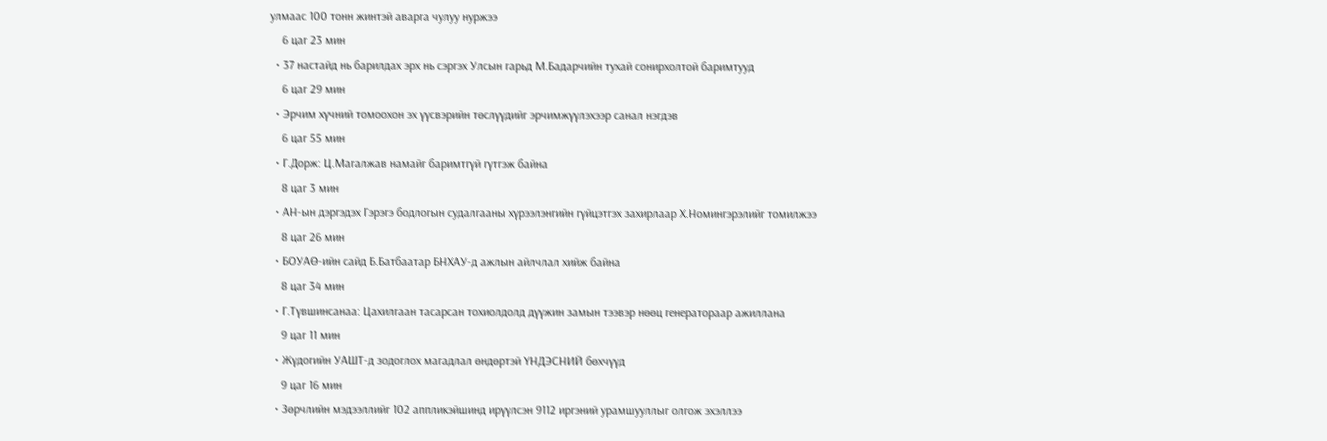улмаас 100 тонн жинтэй аварга чулуу нуржээ
    6 цаг 23 мин
  • 37 настайд нь барилдах эрх нь сэргэх Улсын гарьд М.Бадарчийн тухай сонирхолтой баримтууд
    6 цаг 29 мин
  • Эрчим хүчний томоохон эх үүсвэрийн төслүүдийг эрчимжүүлэхээр санал нэгдэв
    6 цаг 55 мин
  • Г.Дорж: Ц.Магалжав намайг баримтгүй гүтгэж байна
    8 цаг 3 мин
  • АН-ын дэргэдэх Гэрэгэ бодлогын судалгааны хүрээлэнгийн гүйцэтгэх захирлаар Х.Номингэрэлийг томилжээ
    8 цаг 26 мин
  • БОУАӨ-ийн сайд Б.Батбаатар БНХАУ-д ажлын айлчлал хийж байна
    8 цаг 34 мин
  • Г.Түвшинсанаа: Цахилгаан тасарсан тохиолдолд дүүжин замын тээвэр нөөц генератораар ажиллана
    9 цаг 11 мин
  • Жүдогийн УАШТ-д зодоглох магадлал өндөртэй ҮНДЭСНИЙ бөхчүүд
    9 цаг 16 мин
  • Зөрчлийн мэдээллийг 102 аппликэйшинд ирүүлсэн 9112 иргэний урамшууллыг олгож эхэллээ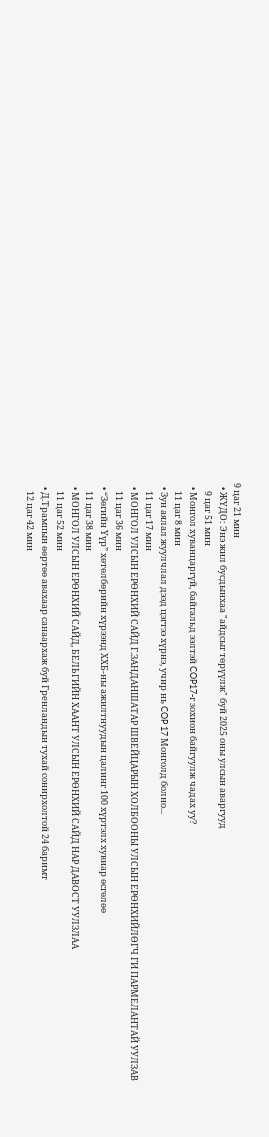9 цаг 21 мин
  • ЖҮДО: Энэ жил бусдынхаа "айдсыг төрүүлж" буй 2025 оны улсын аваргууд
    9 цаг 51 мин
  • Монгол хуванцаргүй, байгальд ээлтэй COP17-г зохион байгуулж чадах уу?
    11 цаг 8 мин
  • Зун аялал жуулчлал дээд цэгтээ хүрнэ, учир нь COP 17 Монголд болно...
    11 цаг 17 мин
  • МОНГОЛ УЛСЫН ЕРӨНХИЙ САЙД Г.ЗАНДАНШАТАР ШВЕЙЦАРЫН ХОЛБООНЫ УЛСЫН ЕРӨНХИЙЛӨГЧ ГИ ПАРМЕЛАНТАЙ УУЛЗАВ
    11 цаг 36 мин
  • “Зөгийн Үүр” хөтөлбөрийн хүрээнд ХХБ-ны ажилтнуудын цалинг 100 хүртэлх хувиар өсгөлөө
    11 цаг 38 мин
  • МОНГОЛ УЛСЫН ЕРӨНХИЙ САЙД, БЕЛЬГИЙН ХААНТ УЛСЫН ЕРӨНХИЙ САЙД НАР ДАВОСТ УУЛЗЛАА
    11 цаг 52 мин
  • Д.Трампын өөртөө авахаар санаархаж буй Гренландын тухай сонирхолтой 24 баримт
    12 цаг 42 мин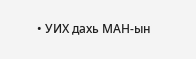• УИХ дахь МАН-ын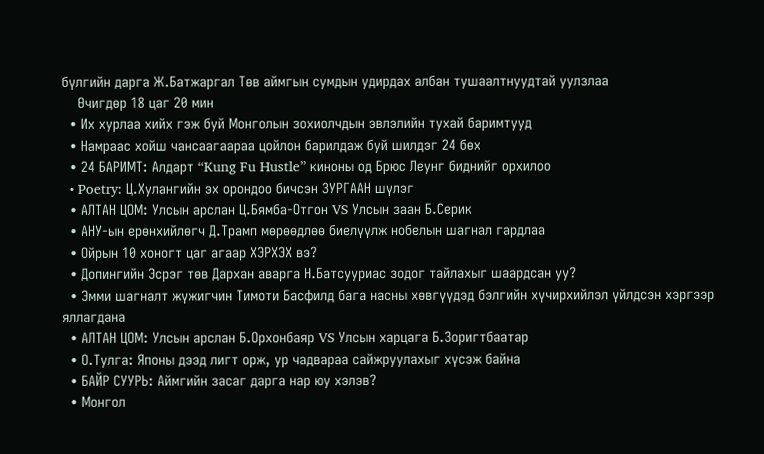бүлгийн дарга Ж.Батжаргал Төв аймгын сумдын удирдах албан тушаалтнуудтай уулзлаа
    Өчигдөр 18 цаг 20 мин
  • Их хурлаа хийх гэж буй Монголын зохиолчдын эвлэлийн тухай баримтууд
  • Намраас хойш чансаагаараа цойлон барилдаж буй шилдэг 24 бөх
  • 24 БАРИМТ: Алдарт “Kung Fu Hustle” киноны од Брюс Леунг биднийг орхилоо
  • Poetry: Ц.Хулангийн эх орондоо бичсэн ЗУРГААН шүлэг
  • АЛТАН ЦОМ: Улсын арслан Ц.Бямба-Отгон VS Улсын заан Б.Серик
  • АНУ-ын ерөнхийлөгч Д.Трамп мөрөөдлөө биелүүлж нобелын шагнал гардлаа
  • Ойрын 10 хоногт цаг агаар ХЭРХЭХ вэ?
  • Допингийн Эсрэг төв Дархан аварга Н.Батсууриас зодог тайлахыг шаардсан уу?
  • Эмми шагналт жүжигчин Тимоти Басфилд бага насны хөвгүүдэд бэлгийн хүчирхийлэл үйлдсэн хэргээр яллагдана
  • АЛТАН ЦОМ: Улсын арслан Б.Орхонбаяр VS Улсын харцага Б.Зоригтбаатар
  • О.Тулга: Японы дээд лигт орж, ур чадвараа сайжруулахыг хүсэж байна
  • БАЙР СУУРЬ: Аймгийн засаг дарга нар юу хэлэв?
  • Монгол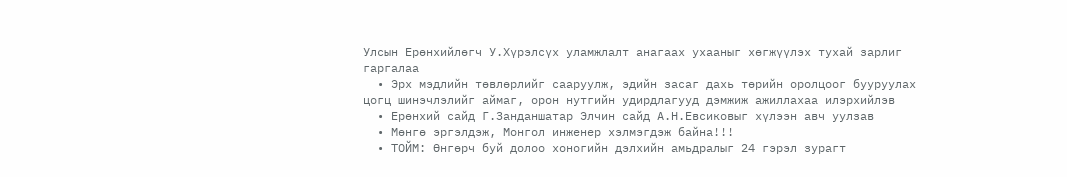Улсын Ерөнхийлөгч У.Хүрэлсүх уламжлалт анагаах ухааныг хөгжүүлэх тухай зарлиг гаргалаа
  • Эрх мэдлийн төвлөрлийг сааруулж, эдийн засаг дахь төрийн оролцоог бууруулах цогц шинэчлэлийг аймаг, орон нутгийн удирдлагууд дэмжиж ажиллахаа илэрхийлэв
  • Ерөнхий сайд Г.Занданшатар Элчин сайд А.Н.Евсиковыг хүлээн авч уулзав
  • Мөнгө эргэлдэж, Монгол инженер хэлмэгдэж байна!!!
  • ТОЙМ: Өнгөрч буй долоо хоногийн дэлхийн амьдралыг 24 гэрэл зурагт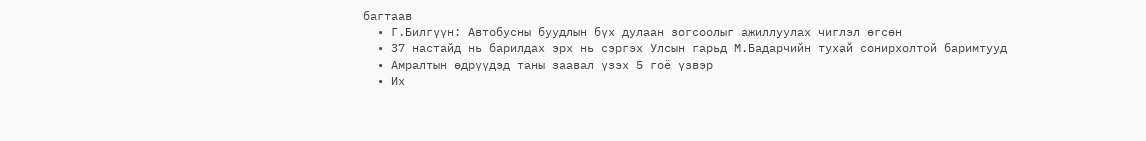багтаав
  • Г.Билгүүн: Автобусны буудлын бүх дулаан зогсоолыг ажиллуулах чиглэл өгсөн
  • 37 настайд нь барилдах эрх нь сэргэх Улсын гарьд М.Бадарчийн тухай сонирхолтой баримтууд
  • Амралтын өдрүүдэд таны заавал үзэх 5 гоё үзвэр
  • Их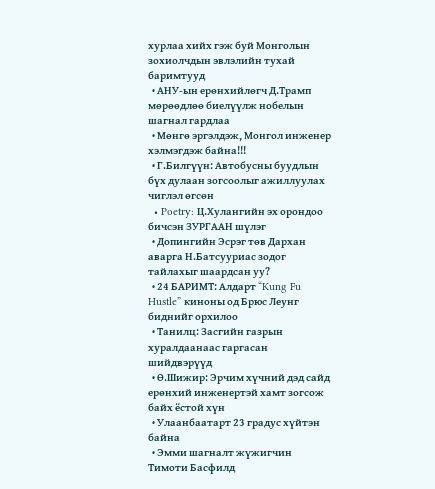хурлаа хийх гэж буй Монголын зохиолчдын эвлэлийн тухай баримтууд
  • АНУ-ын ерөнхийлөгч Д.Трамп мөрөөдлөө биелүүлж нобелын шагнал гардлаа
  • Мөнгө эргэлдэж, Монгол инженер хэлмэгдэж байна!!!
  • Г.Билгүүн: Автобусны буудлын бүх дулаан зогсоолыг ажиллуулах чиглэл өгсөн
  • Poetry: Ц.Хулангийн эх орондоо бичсэн ЗУРГААН шүлэг
  • Допингийн Эсрэг төв Дархан аварга Н.Батсууриас зодог тайлахыг шаардсан уу?
  • 24 БАРИМТ: Алдарт “Kung Fu Hustle” киноны од Брюс Леунг биднийг орхилоо
  • Танилц: Засгийн газрын хуралдаанаас гаргасан шийдвэрүүд
  • Ө.Шижир: Эрчим хүчний дэд сайд ерөнхий инженертэй хамт зогсож байх ёстой хүн
  • Улаанбаатарт 23 градус хүйтэн байна
  • Эмми шагналт жүжигчин Тимоти Басфилд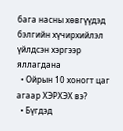бага насны хөвгүүдэд бэлгийн хүчирхийлэл үйлдсэн хэргээр яллагдана
  • Ойрын 10 хоногт цаг агаар ХЭРХЭХ вэ?
  • Бүгдэд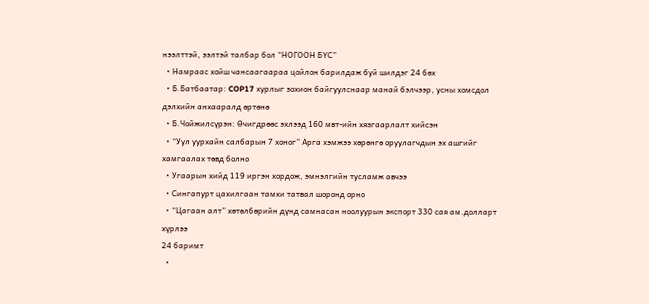нээлттэй, ээлтэй талбар бол “НОГООН БҮС”
  • Намраас хойш чансаагаараа цойлон барилдаж буй шилдэг 24 бөх
  • Б.Батбаатар: COP17 хурлыг зохион байгуулснаар манай бэлчээр, усны хомсдол дэлхийн анхааралд өртөнө
  • Б.Чойжилсүрэн: Өчигдрөөс эхлээд 160 мвт-ийн хязгаарлалт хийсэн
  • “Уул уурхайн салбарын 7 хоног” Арга хэмжээ хөрөнгө оруулагчдын эх ашгийг хамгаалах төвд болно
  • Угаарын хийд 119 иргэн хордож, эмнэлгийн тусламж авчээ
  • Сингапурт цахилгаан тамхи татвал шоронд орно
  • “Цагаан алт” хөтөлбөрийн дүнд самнасан ноолуурын экспорт 330 сая ам.долларт хүрлээ
24 баримт
  •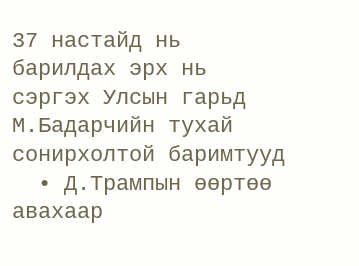37 настайд нь барилдах эрх нь сэргэх Улсын гарьд М.Бадарчийн тухай сонирхолтой баримтууд
  • Д.Трампын өөртөө авахаар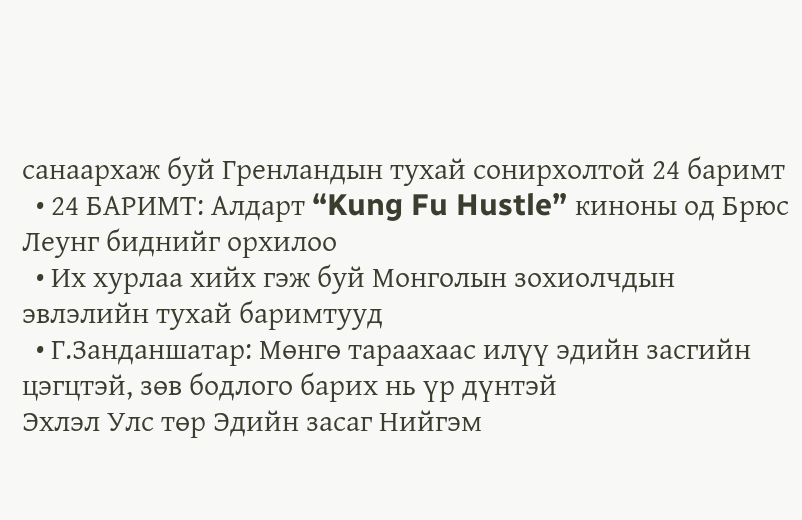санаархаж буй Гренландын тухай сонирхолтой 24 баримт
  • 24 БАРИМТ: Алдарт “Kung Fu Hustle” киноны од Брюс Леунг биднийг орхилоо
  • Их хурлаа хийх гэж буй Монголын зохиолчдын эвлэлийн тухай баримтууд
  • Г.Занданшатар: Мөнгө тараахаас илүү эдийн засгийн цэгцтэй, зөв бодлого барих нь үр дүнтэй
Эхлэл Улс төр Эдийн засаг Нийгэм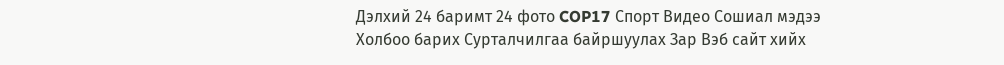Дэлхий 24 баримт 24 фото COP17 Спорт Видео Сошиал мэдээ
Холбоо барих Сурталчилгаа байршуулах Зар Вэб сайт хийх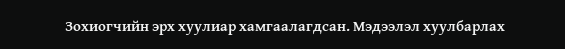Зохиогчийн эрх хуулиар хамгаалагдсан. Мэдээлэл хуулбарлах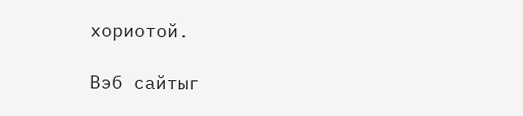хориотой.

Вэб сайтыг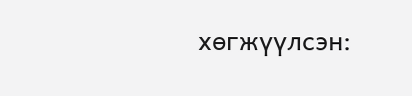хөгжүүлсэн: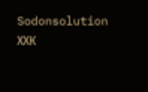Sodonsolution ХХК